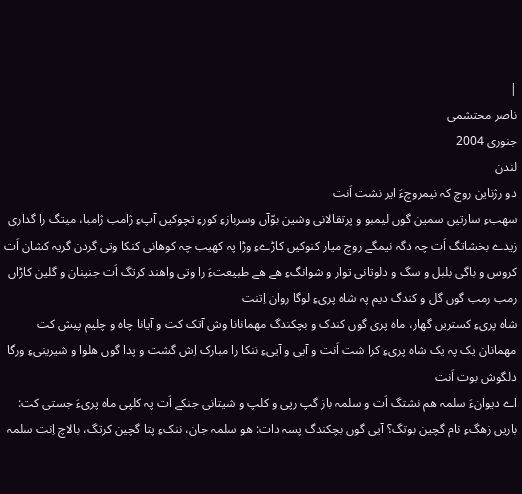|
ناصر محتشمی
جنوری 2004
لندن
دو رژناین روچ کہ نیمروچءَ ایر نشت اَنت
سھبءِ سارتیں سمین گوں لیمبو و پرتقالانی وشین بوّآں وسربازءِ کورءِ تچوکیں آپءِ ژامب ژامبا، میتگ را گداری زیدے بخشاتگ اَت چہ دگہ نیمگے روچ میار کنوکیں کاڑےءِ وڑا پہ کھیب چہ کوھانی کنکا وتی گردن گریہ کشان اَت کروس و باگی بلبل و سگ و دلوتانی توار و شوانگءِ ھے ھے طبیعتءَ را وتی واھند کرتگ اَت جنینان و گلین کاڑاں رمب رمب گوں گل و کندگ دیم پہ شاہ پریءِ لوگا روان اِتنت
شاہ پریءِ کستریں گھار، ماہ پری گوں کندک و بچکندگ مھمانانا وش آتک کت و آیانا چاہ و چلیم پیش کت مھمانان یک پہ یک شاہ پریءِ کرا شت اَنت و آیی و آییءِ ننکا را مبارک اِش گشت و پدا گوں ھلوا و شیرینیءِ ورگا دلگوش بوت اَنت
اے دیوانءَ سلمہ ھم نشتگ اَت و سلمہ باز گپ رپی و کلپ و شیتانی جنکے اَت پہ کلپی ماہ پریءَ جستی کت: باریں زھگءِ نام گچین بوتگ؟ آیی گوں بچکندگ پسہ دات: ھو سلمہ جان، ننکءِ پتا گچین کرتگ، بالاچ اِنت سلمہ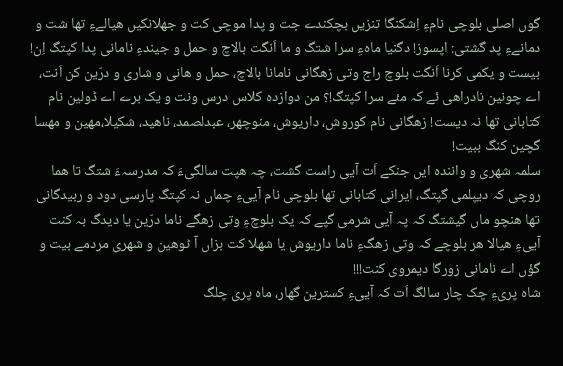گوں اصلی بلوچی نامءِ اِشکنگا تنزیں بچکندے جت و پدا موچی کت و جھلانکیں ھیالےءِ تھا شت و دمانےءِ پد گشتی: اپسوز! دگنیا ماہءِ سرا شتگ و ما اَنگت بالاچ و حمل و جیندءِ نامانی پدا کپتگ اِن! بیست و یکمی کرنا اَنگت بلوچ راج وتی زھگانی نامانا بالاچ، حمل و ھانی و شاری و درّین کن اَنت، اے چونین نادراھی ئے کہ مئے سرا کپتگ!؟ من دوازدہ کلاس درس ونت و یک برے اے ڈولین نام کتابانی تھا نہ دیست! زھگانی نام کوروش، داریوش، منوچھر، عبدلصمد، ناھید، شکیلا،مھین و مھسا گچین کنگ ببیت!
سلمہ شھری و وانندہ ایں جنکے اَت آیی راست گشت، چہ ھپت سالگیءَ کہ مدرسہءَ شتگ تا ھما روچی کہ دیپلمی گپتگ، ایرانی کتابانی تھا بلوچی نام آییءِ چماں نہ کپتگ پارسی دود و ربیدگانی تھا ھنچو ماں گیشتگ کہ پہ آیی شرمی گپے کہ یک بلوچءِ وتی زھگے ناما درّین یا دیدگ بہ کنت آییءِ ھیالا ھر بلوچے کہ وتی زھگءِ ناما داریوش یا شھلا کت بزاں آ ٹوھین و شھری مردمے بیت و گؤں اے نامانی زورگا دیمروی کنت!!!
شاہ پریءِ چک چار سالگ اَت کہ آییءِ کسترین گھار، ماہ پری چلگ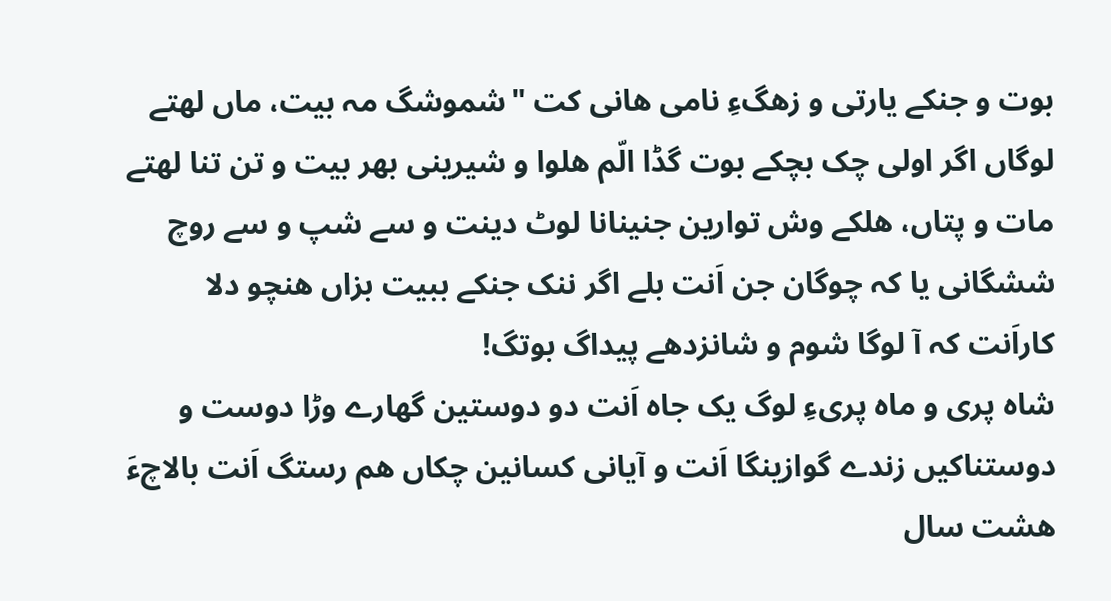بوت و جنکے یارتی و زھگءِ نامی ھانی کت "شموشگ مہ بیت، ماں لھتے لوگاں اگر اولی چک بچکے بوت گڈا الّم ھلوا و شیرینی بھر بیت و تن تنا لھتے مات و پتاں، ھلکے وش توارین جنینانا لوٹ دینت و سے شپ و سے روچ ششگانی یا کہ چوگان جن اَنت بلے اگر ننک جنکے ببیت بزاں ھنچو دلا کاراَنت کہ آ لوگا شوم و شانزدھے پیداگ بوتگ!
شاہ پری و ماہ پریءِ لوگ یک جاہ اَنت دو دوستین گھارے وڑا دوست و دوستناکیں زندے گوازینگا اَنت و آیانی کسانین چکاں ھم رستگ اَنت بالاچءَ ھشت سال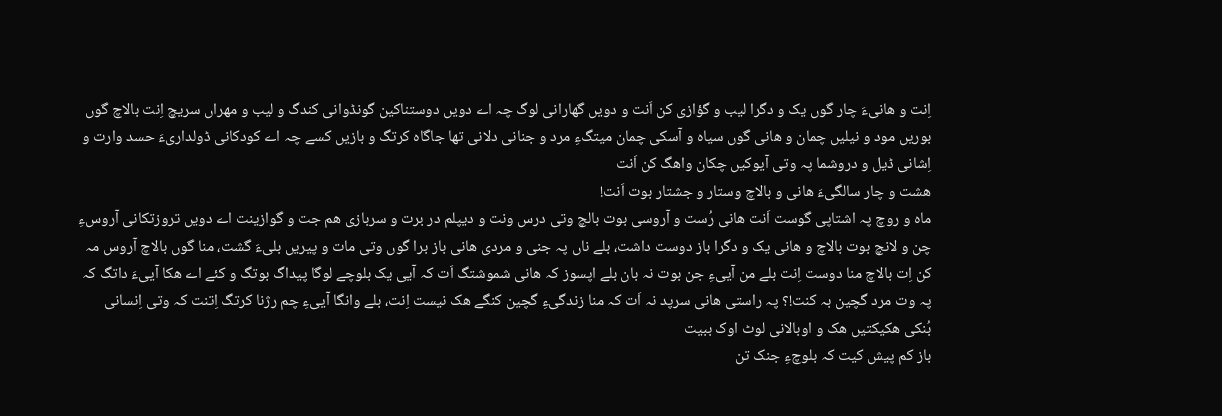اِنت و ھانیءَ چار گوں یک و دگرا لیب و گؤازی کن اَنت و دویں گھارانی لوگ چہ اے دویں دوستناکین گونڈوانی کندگ و لیب و مھراں سریچ اِنت بالاچ گوں بوریں مود و نیلیں چمان و ھانی گوں سیاہ و آسکی چمان میتگءِ مرد و جنانی دلانی تھا جاگاہ کرتگ و بازیں کسے چہ اے کودکانی ڈولداریءَ حسد وارت و اِشانی ڈیل و دروشما پہ وتی آیوکیں چکان واھگ کن اَنت
ھشت و چار سالگیءَ ھانی و بالاچ وستار و جشتار بوت اَنت!
ماہ و روچ پہ اشتاپی گوست اَنت ھانی رُست و آروسی بوت بالچ وتی درس ونت و دیپلم در برت و سربازی ھم جت و گوازینت اے دویں تروزتکانی آروسءِ چن و لانچ بوت بالاچ و ھانی یک و دگرا باز دوست داشت، بلے ناں پہ جنی و مردی ھانی باز برا گوں وتی مات و پیریں بلیءَ گشت، منا گوں بالاچ آروس مہ کن اِت بالاچ منا دوست اِنت بلے من آییءِ جن بوت نہ بان بلے اپسوز کہ ھانی شموشتگ اَت کہ آیی یک بلوچے لوگا پیداگ بوتگ و کئے اے ھکا آییءَ داتگ کہ پہ وت مرد گچین بہ کنت!؟ پہ راستی ھانی سرپد نہ اَت کہ منا زندگیءِ گچین کنگے ھک نیست اِنت، بلے وانگا آییءِ چم رژنا کرتگ اِتنت کہ وتی اِنسانی بُنکی ھکیکتیں ھک و اوبالانی لوٹ اوک ببیت
باز کم پیش کیت کہ بلوچءِ جنک تن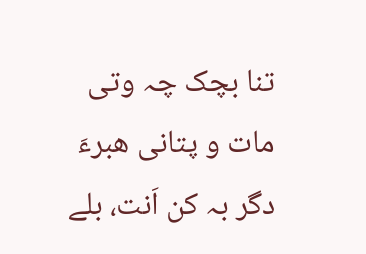تنا بچک چہ وتی مات و پتانی ھبرءَ دگر بہ کن اَنت، بلے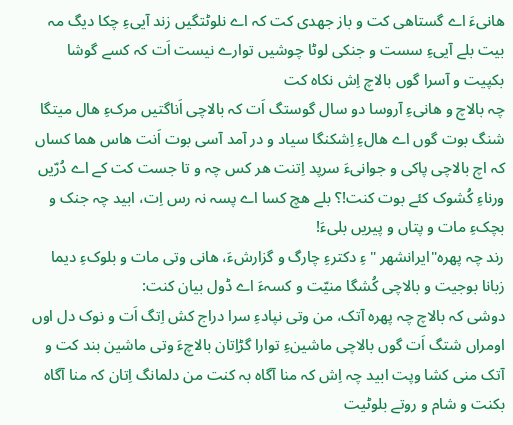ھانیءَ اے گستاھی کت و باز جھدی کت کہ اے نلوٹتگیں زند آییءِ چکا دیگ مہ بیت بلے آییءِ سست و جنکی لوٹا چوشیں توارے نیست اَت کہ کسے گوشا بکپیت و آسرا گوں بالاچ اِش نکاہ کت
چہ بالاچ و ھانیءِ آروسا دو سال گوستگ اَت کہ بالاچی اَناگتیں مرکءِ ھال میتگا شنگ بوت گوں اے ھالءِ اِشکنگا سیاد و در آمد آسی بوت اَنت ھاس ھما کساں کہ اچ بالاچی پاکی و جوانیءَ سرپد اِتنت ھر کس چہ و تا جست کت کے اے دُرّیں ورناءِ کُشوک کئے بوت کنت!؟ بلے ھچ کسا اے پسہ نہ رس اِت، ابید چہ جنک و بچکءِ مات و پتاں و پیریں بلیءَ!
رند چہ پھرہ"ایرانشھر "ءِ دکترءِ چارگ و گزارشءَ، ھانی وتی مات و بلوکءِ دیما زبانا بوجیت و بالاچی کُشگا منیّت و کسہءَ اے ڈول بیان کنت:
دوشی کہ بالاچ چہ پھرہ آتک، من وتی نپادءِ سرا دراج کش اِتگ اَت و نوک دل اوں اومراں شتگ اَت گوں بالاچی ماشینءِ توارا گڑاِتان بالاچءَ وتی ماشین بند کت و آتک منی کشا وپت ابید چہ اِش کہ منا آگاہ بہ کنت من دلمانگ اِتان کہ منا آگاہ بکنت و شام و روتے بلوٹیت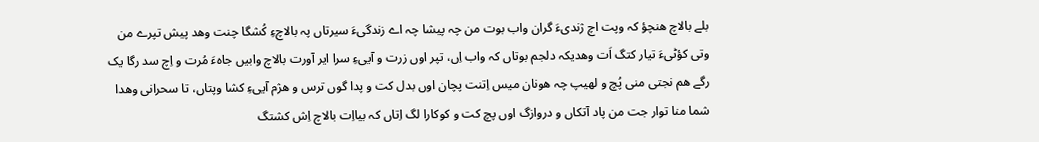بلے بالاچ ھنچؤ کہ وپت اچ ژندیءَ گران واب بوت من چہ پیشا چہ اے زندگیءَ سیرتاں پہ بالاچءِ کُشگا چنت وھد پیش تپرے من وتی کؤٹیءَ تیار کتگ اَت وھدیکہ دلجم بوتاں کہ واب اِں، تپر اوں زرت و آییءِ سرا ایر آورت بالاچ وابیں جاہءَ مُرت و اِچ سد رگا یک رگے ھم نجتی منی پُچ و لھیپ چہ ھونان میس اِتنت پچان اوں بدل کت و پدا گوں ترس و ھژم آییءِ کشا وپتاں، تا سحرانی وھدا شما منا توار جت من پاد آتکاں و دروازگ اوں پچ کت و کوکارا لگ اِتاں کہ بیااِت بالاچ اِش کشتگ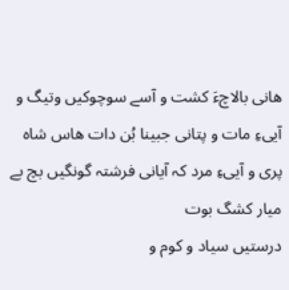ھانی بالاچءَ کشت و آسے سوچوکیں وتیگ و آییءِ مات و پتانی جبینا بُن دات ھاس شاہ پری و آییءِ مرد کہ آیانی فرشتہ گونگیں بچ بے میار کشگ بوت
درستیں سیاد و کوم و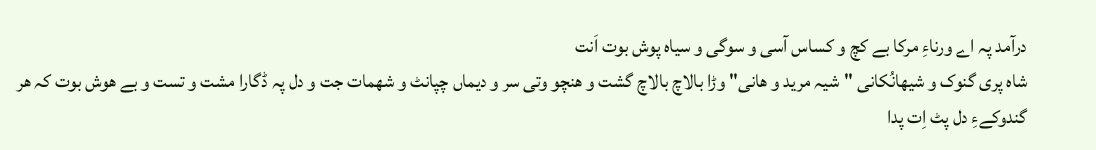درآمد پہ اے ورناءِ مرکا بے کچ و کساس آسی و سوگی و سیاہ پوش بوت اَنت
شاہ پری گنوک و شیھانُکانی "شیہ مرید و ھانی" وڑا بالاچ بالاچ گشت و ھنچو وتی سر و دیماں چپانٹ و شھمات جت و دل پہ ڈگارا مشت و تست و بے ھوش بوت کہ ھر گندوکےءِ دل پٹ اِت پدا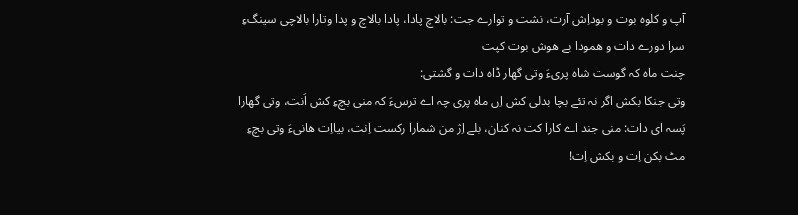آپ و کلوہ بوت و بوداِش آرت، نشت و توارے جت: بالاچ پادا، پادا بالاچ و پدا وتارا بالاچی سینگءِ سرا دورے دات و ھمودا بے ھوش بوت کپت
چنت ماہ کہ گوست شاہ پریءَ وتی گھار ڈاہ دات و گشتی:
وتی جنکا بکش اگر نہ تئے بچا بدلی کش اِں ماہ پری چہ اے ترسءَ کہ منی بچءِ کش اَنت، وتی گھارا پَسہ ای دات: منی جند اے کارا کت نہ کنان، بلے اِژ من شمارا رکست اِنت، بیااِت ھانیءَ وتی بچءِ مٹ بکن اِت و بکش اِت!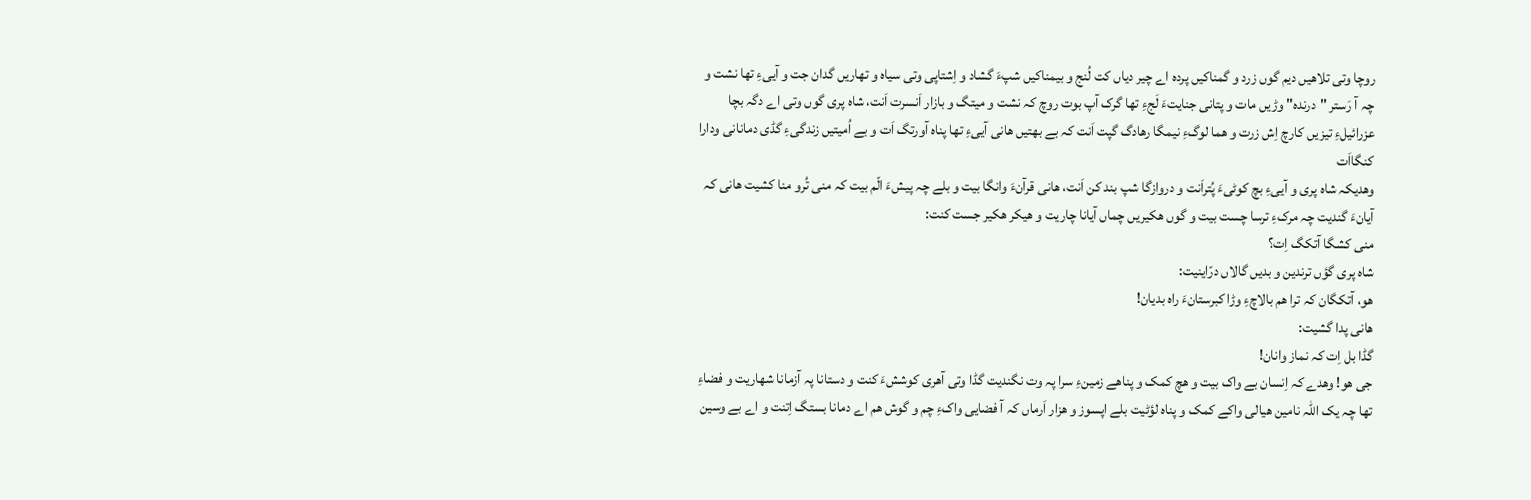روچا وتی تلاھیں دیم گوں زرد و گمناکیں پردہ اے چیر دیاں کت لُنج و بیمناکیں شپءَ گشاد و اِشتاپی وتی سیاہ و تھاریں گدان جت و آییءِ تھا نشت و چہ آ رَستر "درندہ" وڑیں مات و پتانی جنایتءَ لَجءِ تھا گرک آپ بوت روچ کہ نشت و میتگ و بازار اَنسرت اَنت، شاہ پری گوں وتی اے دگہ بچا عزرائیلءِ تیزیں کارچ اِش زرت و ھما لوگءِ نیمگا رھادگ گپت اَنت کہ بے بھتیں ھانی آییءِ تھا پناہ آورتگ اَت و بے اُمیتیں زندگیءِ گڈی دمانانی ودارا کنگااَت
وھدیکہ شاہ پری و آییءِ بچ کوٹیءَ پُتراَنت و دروازگا شپ بند کن اَنت، ھانی قرآنءَ وانگا بیت و بلے چہ پیشءَ الّم بیت کہ منی تُرو منا کشیت ھانی کہ آیانءَ گندیت چہ مرکءِ ترسا چست بیت و گوں ھکیریں چماں آیانا چاریت و ھیکر ھکیر جست کنت:
منی کشگا آتکگ اِت؟
شاہ پری گؤں ترندین و بدیں گالاں درّاینیت:
ھو، آتکگان کہ ترا ھم بالاچءِ وڑا کبرستانءَ راہ بدیان!
ھانی پدا گشیت:
گڈا بل اِت کہ نماز وانان!
جی ھو! وھدے کہ اِنسان بے واک بیت و ھچ کمک و پناھے زمینءِ سرا پہ وت نگندیت گڈا وتی آھری کوششءَ کنت و دستانا پہ آزمانا شھاریت و فضاءِ تھا چہ یک اللہ نامین ھیالی واکے کمک و پناہ لؤٹیت بلے اپسوز و ھزار اَرماں کہ آ فضایی واکءِ چم و گوش ھم اے دمانا بستگ اِتنت و اے بے وسین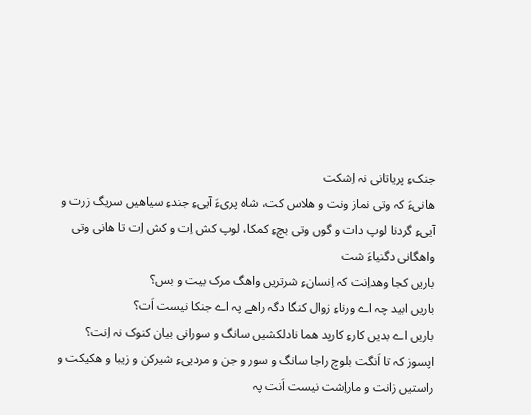جنکءِ پریاتانی نہ اِشکت
ھانیءَ کہ وتی نماز ونت و ھلاس کت، شاہ پریءَ آییءِ جندءِ سیاھیں سریگ زرت و آییءِ گردنا لوپ دات و گوں وتی بچءِ کمکا، لوپ کش اِت و کش اِت تا ھانی وتی واھگانی دگنیاءَ شت
باریں کجا وھداِنت کہ اِنسانءِ شرتریں واھگ مرک بیت و بس؟
باریں ابید چہ اے ورناءِ زوال کنگا دگہ راھے پہ اے جنکا نیست اَت؟
باریں اے بدیں کارءِ کارپد ھما نادلکشیں سانگ و سورانی بیان کنوک نہ اِنت؟
اپسوز کہ تا اَنگت بلوچ راجا سانگ و سور و جن و مردییءِ شیرکن و زیبا و ھکیکت و راستیں زانت و ماراِشت نیست اَنت پہ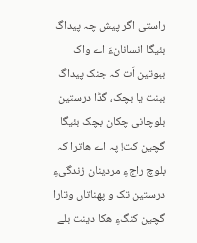راستی اگر پیش چہ پیداگ بئیگا انسانانءَ اے واک ببوتین اَت کہ جنک پیداگ ببنت یا بچک، گڈا درستین بلوچانی چکان بچک بئیگا گچین کت! پہ اے ھاترا کہ بلوچ راجءِ مردینان زندگیءِ درستین تک و پھناتاں وتارا گچین کنگءِ ھکا دینت بلے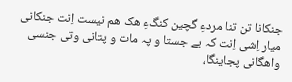جنکانا تن تنا مردءِ گچین کنگءِ ھک ھم نیست اِنت جنکانی میار اِشی اِنت کہ بے جستا و پہ مات و پتانی وتی جنسی واھگانی پجاینگا،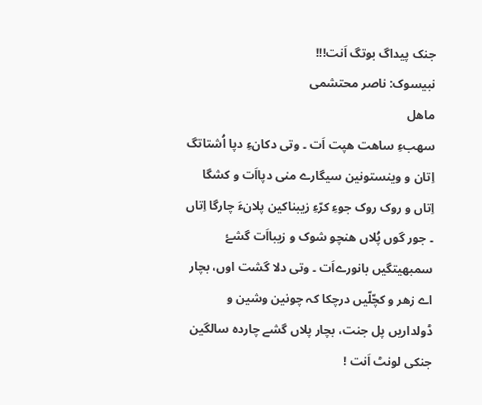جنک پیداگ بوتگ اَنت!!!
نبیسوک: ناصر محتشمی
ماھل
سھبءِ ساھت ھپت اَت ۔ وتی دکانءِ دپا اُشتاتگ اِتان و وینستونین سیگارے منی دپااَت و کشگا اِتاں و روک روک جوءِ کرّءِ زیبناکین پلانءَ چارگا اِتاں ۔ جور گوں پُلاں ھنچو شوک و زیبااَت گشۓ سمبھیتگیں بانورےاَت ۔ وتی دلا گشت اوں، بچار اے زھر و کچّلّیں درچکا کہ چونین وشین و ڈولداریں پل جنت، بچار پلاں گشے چاردہ سالگین جنکی لونٹ اَنت !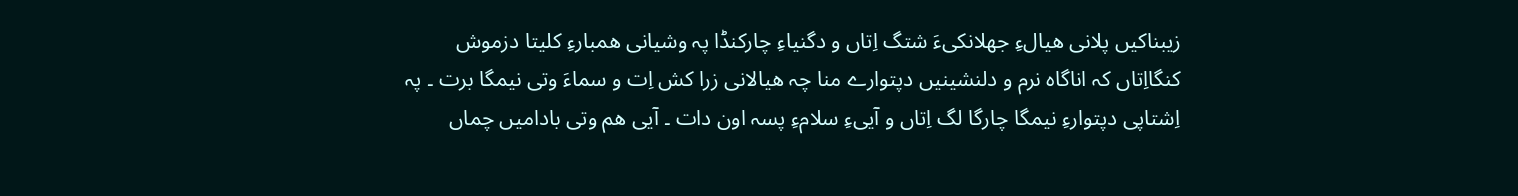زیبناکیں پلانی ھیالءِ جھلانکیءَ شتگ اِتاں و دگنیاءِ چارکنڈا پہ وشیانی ھمبارءِ کلیتا دزموش کنگااِتاں کہ اناگاہ نرم و دلنشینیں دپتوارے منا چہ ھیالانی زرا کش اِت و سماءَ وتی نیمگا برت ۔ پہ اِشتاپی دپتوارءِ نیمگا چارگا لگ اِتاں و آییءِ سلامءِ پسہ اون دات ۔ آیی ھم وتی بادامیں چماں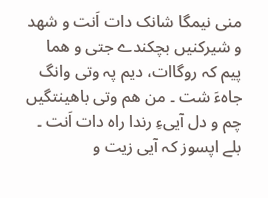منی نیمگا شانک دات اَنت و شھد و شیرکنیں بچکندے جتی و ھما پیم کہ روگاات، دیم پہ وتی وانگ جاہءَ شت ۔ من ھم وتی باھینتگیں چم و دل آییءِ رندا راہ دات اَنت ۔ بلے اپسوز کہ آیی زیت و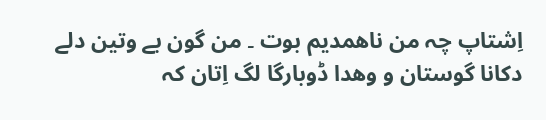اِشتاپ چہ من ناھمدیم بوت ۔ من گون بے وتین دلے دکانا گوستان و وھدا ڈوبارگا لگ اِتان کہ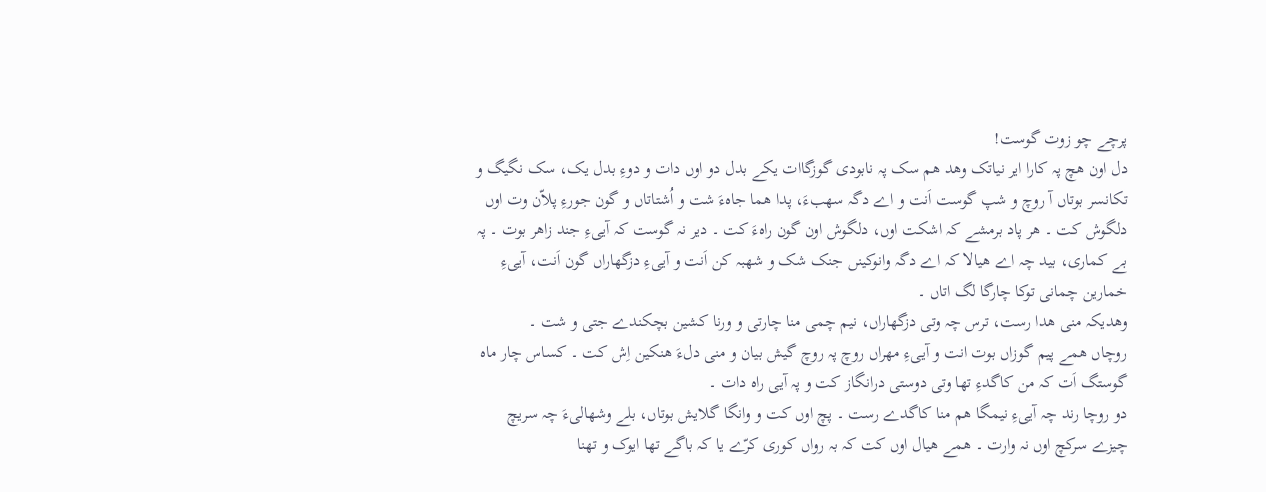پرچے چو زوت گوست!
دل اون ھچ پہ کارا ایر نیاتک وھد ھم سک پہ نابودی گوزگاات یکے بدل دو اوں دات و دوءِ بدل یک، سک نگیگ و تکانسر بوتاں آ روچ و شپ گوست اَنت و اے دگہ سھبءَ، پدا ھما جاہءَ شت و اُشتاتاں و گون جورءِ پلاّن وت اوں دلگوش کت ۔ ھر پاد برمشے کہ اشکت اوں، دلگوش اون گون راہءَ کت ۔ دیر نہ گوست کہ آییءِ جند زاھر بوت ۔ پہ بے کماری، بید چہ اے ھیالا کہ اے دگہ وانوکینں جنک شک و شھبہ کن اَنت و آییءِ دزگھاراں گون اَنت، آییءِ خمارین چمانی توکا چارگا لگ اتاں ۔
وھدیکہ منی ھدا رست، ترس چہ وتی دزگھاراں، نیم چمی منا چارتی و ورنا کشین بچکندے جتی و شت ۔
روچاں ھمے پیم گوزاں بوت انت و آییءِ مھراں روچ پہ روچ گیش بیان و منی دلءَ ھنکین اِش کت ۔ کساس چار ماہ گوستگ اَت کہ من کاگدءِ تھا وتی دوستی درانگاز کت و پہ آیی راہ دات ۔
دو روچا رند چہ آییءِ نیمگا ھم منا کاگدے رست ۔ پچ اوں کت و وانگا گلایش بوتاں، بلے وشھالیءَ چہ سریچ چیزے سرکچ اوں نہ وارت ۔ ھمے ھیال اوں کت کہ بہ رواں کوری کرّے یا کہ باگے تھا ایوک و تھنا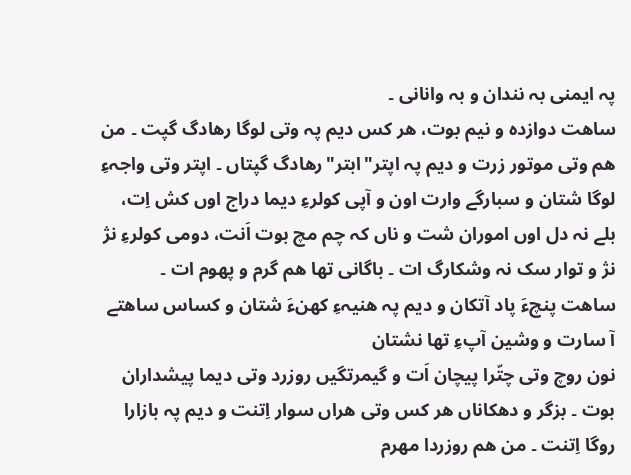پہ ایمنی بہ نندان و بہ وانانی ۔
ساھت دوازدہ و نیم بوت، ھر کس دیم پہ وتی لوگا رھادگ گپت ۔ من ھم وتی موتور زرت و دیم پہ اپتر"ابتر"رھادگ گپتاں ۔ اپتر وتی واجہءِ لوگا شتان و سبارگے وارت اون و آپی کولرءِ دیما دراج اوں کش اِت، بلے نہ دل اوں اموران شت و ناں کہ چم مچ بوت اَنت، دومی کولرءِ نژ نژ و توار سک نہ وشکارگ ات ۔ باگانی تھا ھم گرم و پھوم ات ۔ ساھت پنچءَ پاد آتکان و دیم پہ ھنیہءِ کھنءَ شتان و کساس ساھتے آ سارت و وشین آپءِ تھا نشتان
نون روچ وتی چتّرا پیچان اَت و گیمرتگیں روزرد وتی دیما پیشداران بوت ۔ بزگر و دھکاناں ھر کس وتی ھراں سوار اِتنت و دیم پہ بازارا روگا اِتنت ۔ من ھم روزردا مھرم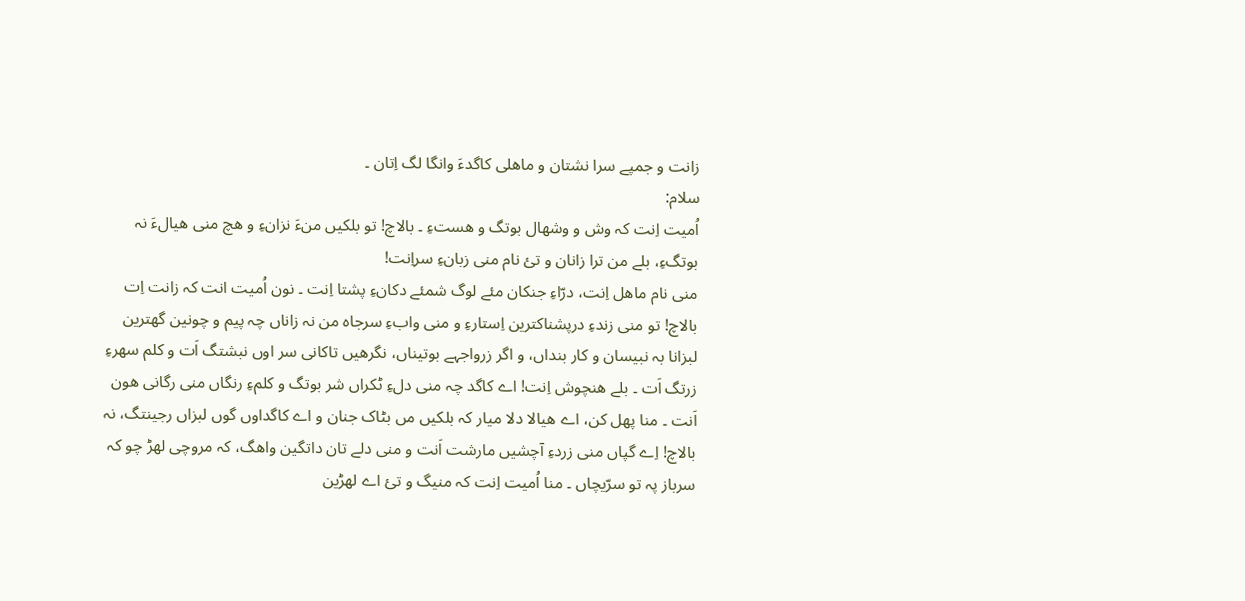زانت و جمپے سرا نشتان و ماھلی کاگدءَ وانگا لگ اِتان ۔
سلام:
اُمیت اِنت کہ وش و وشھال بوتگ و ھستءِ ۔ بالاچ! تو بلکیں منءَ نزانءِ و ھچ منی ھیالءَ نہ بوتگءِ، بلے من ترا زانان و تئ نام منی زبانءِ سراِنت!
منی نام ماھل اِنت، درّاءِ جنکان مئے لوگ شمئے دکانءِ پشتا اِنت ۔ نون اُمیت انت کہ زانت اِت
بالاچ! تو منی زندءِ درپشناکترین اِستارءِ و منی وابءِ سرجاہ من نہ زاناں چہ پیم و چونین گھترین لبزانا بہ نبیسان و کار بنداں، و اگر زرواجہے بوتیناں، نگرھیں تاکانی سر اوں نبشتگ اَت و کلم سھرءِ زرتگ اَت ۔ بلے ھنچوش اِنت! اے کاگد چہ منی دلءِ ٹکراں شر بوتگ و کلمءِ رنگاں منی رگانی ھون اَنت ۔ منا پھل کن، اے ھیالا دلا میار کہ بلکیں مں بٹاک جنان و اے کاگداوں گوں لبزاں رجینتگ، نہ بالاچ! اِے گپاں منی زردءِ آچشیں مارشت اَنت و منی دلے تان داتگین واھگ، کہ مروچی لھڑ چو کہ سرباز پہ تو سرّیچاں ۔ منا اُمیت اِنت کہ منیگ و تئ اے لھڑین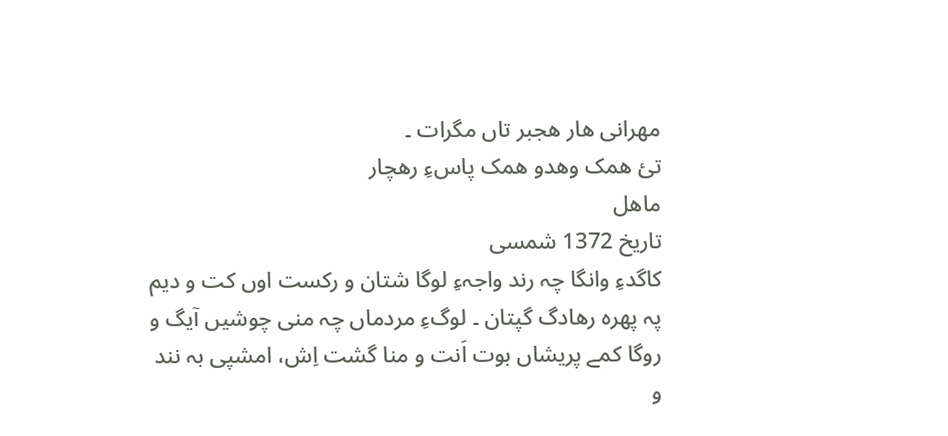مھرانی ھار ھجبر تاں مگرات ۔
تئ ھمک وھدو ھمک پاسءِ رھچار
ماھل
تاریخ 1372 شمسی
کاگدءِ وانگا چہ رند واجہءِ لوگا شتان و رکست اوں کت و دیم پہ پھرہ رھادگ گپتان ۔ لوگءِ مردماں چہ منی چوشیں آیگ و روگا کمے پریشاں بوت اَنت و منا گشت اِش، امشپی بہ نند و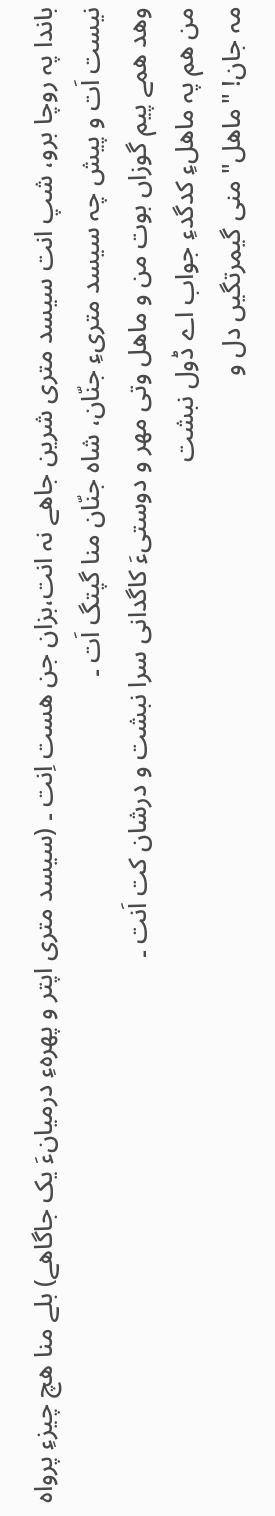باندا پہ روچا برو، شپ انت سیسد متری شرین جاھے نہ انت،بزان جن ھست اِنت ۔ (سیسد متری اپتر و پھرہءِ درمیانءَ یک جاگاھے) بلے منا ھچ چیزءِ پرواہ نیست اَت و پیش چہ سیسد متریءِ جنّان، شاہ جنّان منا گپتگ اَت ۔
وھد ھمے پیم گوزاں بوت من و ماھل وتی مھر و دوستیءَ کاگدانی سرا نبشت و درشان کت اَنت ۔
من ھم پہ ماھلءِ کدگدءِ جواب اے ڈول نبشت
مہ جان! "ماھل" منی گیمرتگیں دل و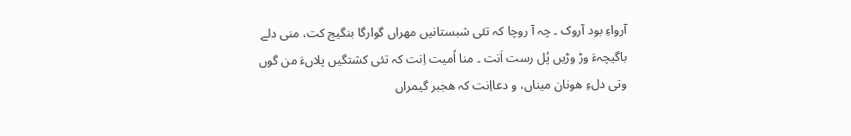آرواءِ بود آروک ۔ چہ آ روچا کہ تئی شبستانیں مھراں گوارگا بنگیج کت، منی دلے باگیچہءَ وڑ وڑیں پُل رست اَنت ۔ منا اُمیت اِنت کہ تئی کشتگیں پلاںءَ من گوں وتی دلءِ ھونان میناں، و دعااِنت کہ ھجبر گیمراں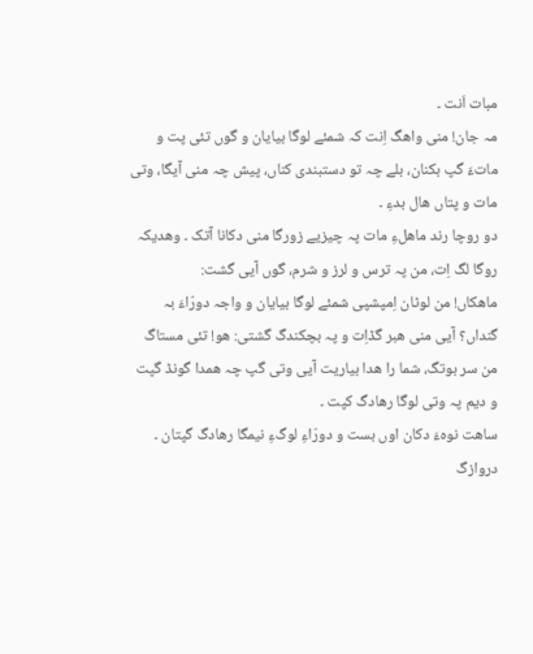مبات اَنت ۔
مہ جان! منی واھگ اِنت کہ شمئے لوگا بیایان و گوں تئی پت و ماتءَ گپ بکنان، بلے چہ تو دستبندی کناں، پیش چہ منی آیگا، وتی مات و پتاں ھال بدءِ ۔
دو روچا رند ماھلءِ مات پہ چیزیے زورگا منی دکانا آتک ۔ وھدیکہ روگا لگ اِت، من پہ ترس و لرز و شرم، گوں آیی گشت:
ماھکاں! من لوٹان اِمپشپی شمئے لوگا بیایان و واجہ دورّاءَ بہ گنداں؟ آیی منی ھبر گڈاِت و پہ بچکندگ گشتی: ھو! تئی مستاگ من سر بوتگ، شما را ھدا بیاریت آیی وتی گپ چہ ھمدا گونڈ گپت و دیم پہ وتی لوگا رھادگ کپت ۔
ساھت نوہءَ دکان اوں بست و دورّاءِ لوگءِ نیمگا رھادگ گپتان ۔
دروازگ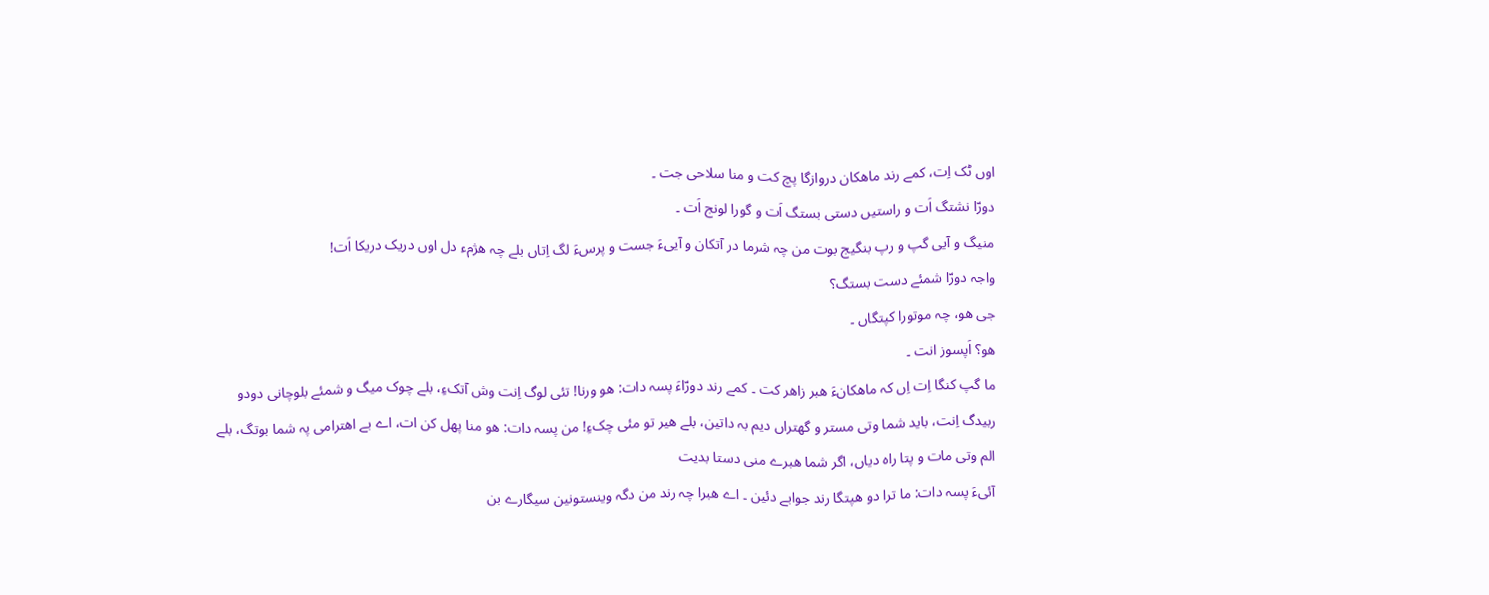اوں ٹک اِت، کمے رند ماھکان دروازگا پچ کت و منا سلاحی جت ۔
دورّا نشتگ اَت و راستیں دستی بستگ اَت و گورا لونج اَت ۔
منیگ و آیی گپ و رپ بنگیج بوت من چہ شرما در آتکان و آییءَ جست و پرسءَ لگ اِتاں بلے چہ ھژمء دل اوں دریک دریکا اَت!
واجہ دورّا شمئے دست بستگ؟
جی ھو، چہ موتورا کپتگاں ۔
ھو؟ اَپسوز انت ۔
ما گپ کنگا اِت اِں کہ ماھکانءَ ھبر زاھر کت ۔ کمے رند دورّاءَ پسہ دات: ھو ورنا! تئی لوگ اِنت وش آتکءِ، بلے چوک میگ و شمئے بلوچانی دودو ربیدگ اِنت، باید شما وتی مستر و گھتراں دیم بہ داتین، بلے ھیر تو مئی چکءِ! من پسہ دات: ھو منا پھل کن ات، اے بے اھترامی پہ شما بوتگ، بلے الم وتی مات و پتا راہ دیاں، اگر شما ھبرے منی دستا بدیت
آئیءَ پسہ دات: ما ترا دو ھپتگا رند جوابے دئین ۔ اے ھبرا چہ رند من دگہ وینستونین سیگارے بن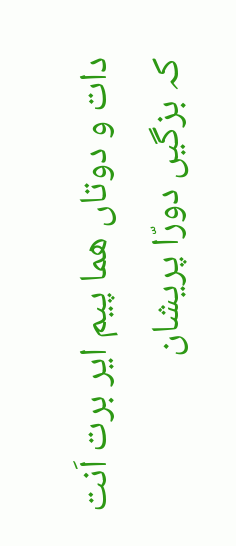دات و دوتاں ھما پیم ایر برت اَنت کہ بزگیں دورّا پریشان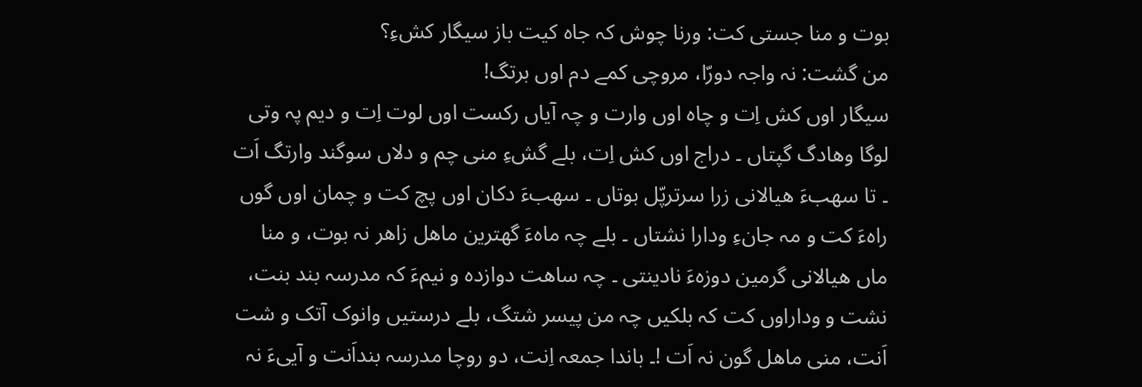بوت و منا جستی کت: ورنا چوش کہ جاہ کیت باز سیگار کشءِ؟
من گشت: نہ واجہ دورّا، مروچی کمے دم اوں برتگ!
سیگار اوں کش اِت و چاہ اوں وارت و چہ آیاں رکست اوں لوت اِت و دیم پہ وتی لوگا وھادگ گپتاں ۔ دراج اوں کش اِت، بلے گشءِ منی چم و دلاں سوگند وارتگ اَت ۔ تا سھبءَ ھیالانی زرا سرترپّل بوتاں ۔ سھبءَ دکان اوں پچ کت و چمان اوں گوں راہءَ کت و مہ جانءِ ودارا نشتاں ۔ بلے چہ ماہءَ گھترین ماھل زاھر نہ بوت، و منا ماں ھیالانی گرمین دوزہءَ نادینتی ۔ چہ ساھت دوازدہ و نیمءَ کہ مدرسہ بند بنت، نشت و وداراوں کت کہ بلکیں چہ من پیسر شتگ، بلے درستیں وانوک آتک و شت اَنت، منی ماھل گون نہ اَت !۔ باندا جمعہ اِنت، دو روچا مدرسہ بنداَنت و آییءَ نہ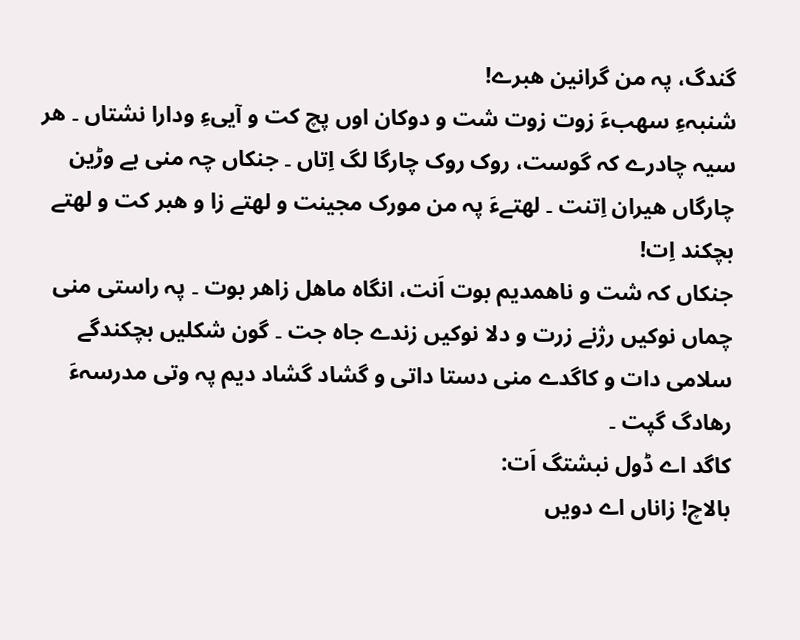گندگ، پہ من گرانین ھبرے!
شنبہءِ سھبءَ زوت زوت شت و دوکان اوں پچ کت و آییءِ ودارا نشتاں ۔ ھر سیہ چادرے کہ گوست، روک روک چارگا لگ اِتاں ۔ جنکاں چہ منی بے وڑین چارگاں ھیران اِتنت ۔ لھتےءَ پہ من مورک مجینت و لھتے زا و ھبر کت و لھتے بچکند اِت!
جنکاں کہ شت و ناھمدیم بوت اَنت، انگاہ ماھل زاھر بوت ۔ پہ راستی منی چماں نوکیں رژنے زرت و دلا نوکیں زندے جاہ جت ۔ گون شکلیں بچکندگے سلامی دات و کاگدے منی دستا داتی و گشاد گشاد دیم پہ وتی مدرسہءَ رھادگ گپت ۔
کاگد اے ڈول نبشتگ اَت:
بالاچ! زاناں اے دویں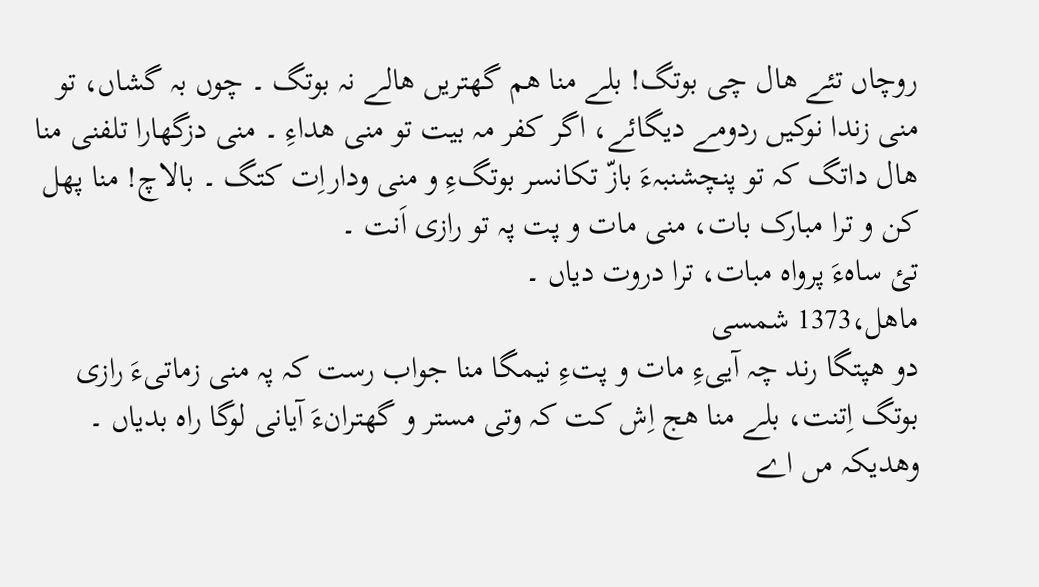روچاں تئے ھال چی بوتگ! بلے منا ھم گھتریں ھالے نہ بوتگ ۔ چوں بہ گشاں، تو منی زندا نوکیں ردومے دیگائے، اگر کفر مہ بیت تو منی ھداءِ ۔ منی دزگھارا تلفنی منا ھال داتگ کہ تو پنچشنبہءَ بازّ تکانسر بوتگءِ و منی وداراِت کتگ ۔ بالاچ! منا پھل کن و ترا مبارک بات، منی مات و پت پہ تو رازی اَنت ۔
تئ ساہءَ پرواہ مبات، ترا دروت دیاں ۔
ماھل،1373 شمسی
دو ھپتگا رند چہ آییءِ مات و پتءِ نیمگا منا جواب رست کہ پہ منی زماتیءَ رازی بوتگ اِتنت، بلے منا ھج اِش کت کہ وتی مستر و گھترانءَ آیانی لوگا راہ بدیاں ۔ وھدیکہ مں اے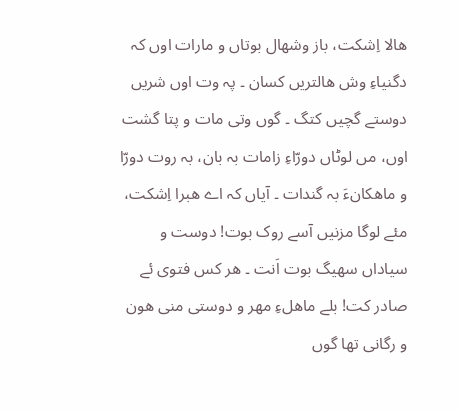ھالا اِشکت، باز وشھال بوتاں و مارات اوں کہ دگنیاءِ وش ھالتریں کسان ۔ پہ وت اوں شریں دوستے گچیں کتگ ۔ گوں وتی مات و پتا گشت اوں، مں لوٹاں دورّاءِ زامات بہ بان، بہ روت دورّا و ماھکانءَ بہ گندات ۔ آیاں کہ اے ھبرا اِشکت، مئے لوگا مزنیں آسے روک بوت! دوست و سیاداں سھیگ بوت اَنت ۔ ھر کس فتوی ئے صادر کت! بلے ماھلءِ مھر و دوستی منی ھون و رگانی تھا گوں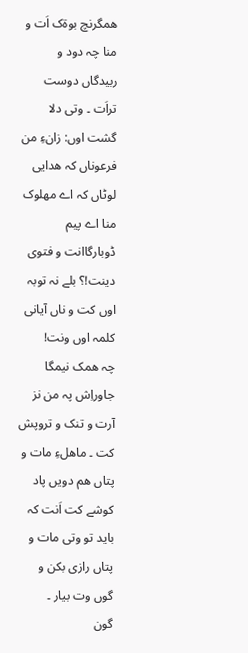ھمگرنچ بوۃک اَت و منا چہ دود و ربیدگاں دوست تراَت ۔ وتی دلا گشت اوں: زانءِ من فرعوناں کہ ھدايی لوٹاں کہ اے مھلوک منا اے پیم ڈوبارگاانت و فتوی دینت!؟ بلے نہ توبہ اوں کت و ناں آیانی کلمہ اوں ونت!
چہ ھمک نیمگا جاوراِش پہ من نز آرت و تنک و تروپش کت ۔ ماھلءِ مات و پتاں ھم دویں پاد کوشے کت اَنت کہ باید تو وتی مات و پتاں رازی بکن و گوں وت بیار ۔
گون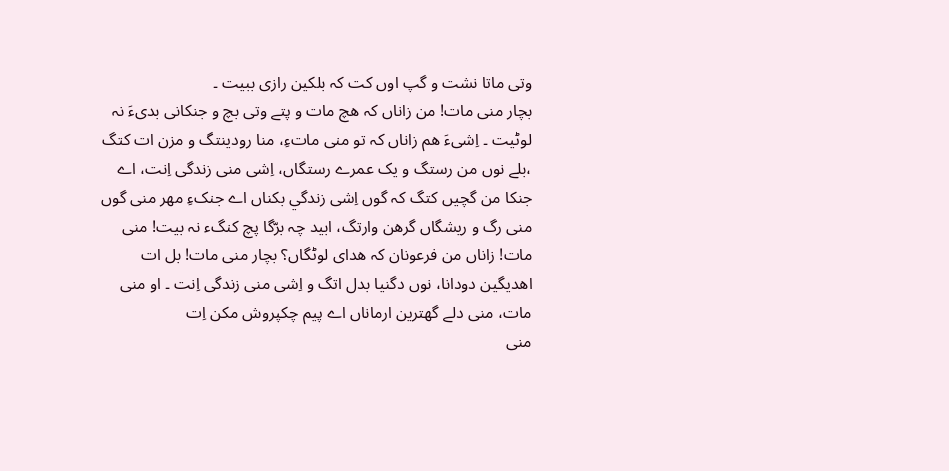وتی ماتا نشت و گپ اوں کت کہ بلکین رازی ببیت ۔
بچار منی مات! من زاناں کہ ھچ مات و پتے وتی بچ و جنکانی بدیءَ نہ لوٹیت ۔ اِشیءَ ھم زاناں کہ تو منی ماتءِ، منا رودینتگ و مزن ات کتگ ،بلے نوں من رستگ و یک عمرے رستگاں، اِشی منی زندگی اِنت، اے جنکا من گچیں کتگ کہ گوں اِشی زندگي بکناں اے جنکءِ مھر منی گوں منی رگ و ریشگاں گرھن وارتگ، ابید چہ برّگا پچ کنگء نہ بیت! منی مات! زاناں من فرعونان کہ ھدای لوٹگاں؟ بچار منی مات! بل ات اھدیگین دودانا، نوں دگنیا بدل اتگ و اِشی منی زندگی اِنت ۔ او منی مات، منی دلے گھترین ارماناں اے پیم چکپروش مکن اِت
منی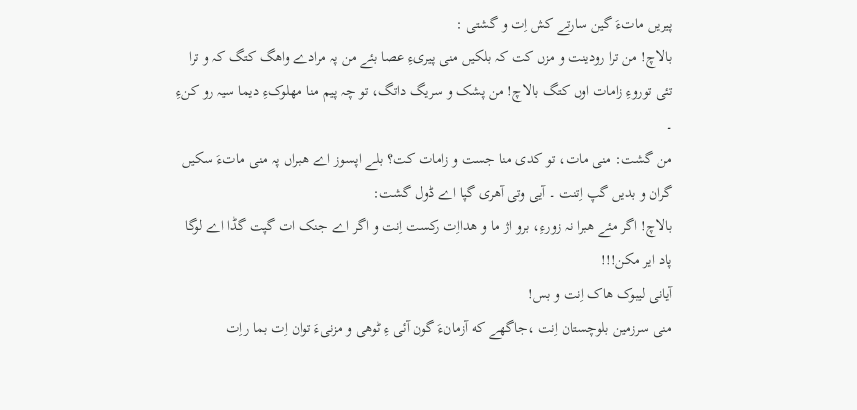پیریں ماتءَ گین سارتے کش اِت و گشتی :
بالاچ! من ترا رودینت و مزں کت کہ بلکیں منی پیریءِ عصا بئے من پہ مرادے واھگ کتگ کہ و ترا تئی توروءِ زامات اوں کتگ بالاچ! من پشک و سریگ داتگ، تو چہ پیم منا مھلوکءِ دیما سیہ رو کنءِ ۔
من گشت: منی مات، تو کدی منا جست و زامات کت؟ بلے اپسوز اے ھبراں پہ منی ماتءَ سکیں گران و بدیں گپ اِتنت ۔ آیی وتی آھری گپا اے ڈول گشت:
بالاچ! اگر مئے ھبرا نہ زورءِ، برو اژ ما و ھدااِت رکست اِنت و اگر اے جنک ات گپت گڈا اے لوگا پاد ایر مکن!!!
آیانی لیبوک هاک اِنت و بس!
منی سرزمین بلوچستان اِنت ،جاگھے که آزمانءَ گون آئی ءِ ٹوھی و مزنیءَ توان اِت بما راِت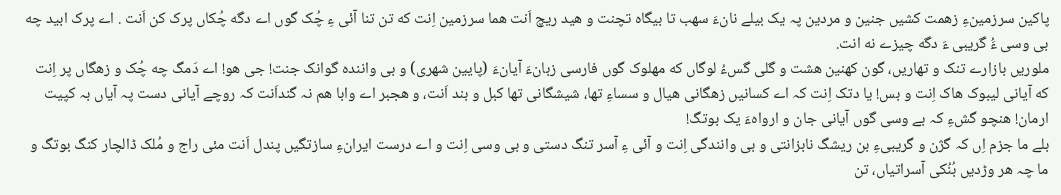پاکین سرزمینءِ زھمت کشیں جنین و مردین پہ یک بیلے نانءَ سھب تا بیگاہ تچنت و ھید ریچ اَنت ھما سرزمین اِنت که تن تنا آئی ءِ چُک گوں اے دگه چُکاں پرک کن اَنت . اے پرک ابید چه بی وسی ءَُ گریبی ءَ دگه چیزے نه انت.
ملوریں بازارے تنک و تھاریں، گون کهنین هشت و گلی گسءُ لوگاں که مھلوک گوں فارسی زبانءَ آیانءَ (پایین شھری) و بی واننده گوانک جنت! جی ھو! اے دَمگ چه چُک و زهگاں پر اِنت که آیانی لیبوک هاک اِنت و بس! یا دتک اِنت کہ اے کسانیں زھگانی ھیال و سساءِ تھا، شیشگانی تھا کبل و بند اَنت، و ھجبر اے وابا ھم نہ گنداَنت کہ روچے آیانی دست پہ آیاں بہ کپیت
ارمان! ھنچو گشءِ کہ بے وسی گوں آیانی جان و ارواہءَ یک بوتگ!
بلے ما جزم اِں کہ گژن و گریبیءِ بن ریشگ نابزانتی و بی وانندگی اِنت و آئی ءِ آسر تنگ دستی و بی وسی اِنت و اے درست ایرانءِ سازتگیں پندل اَنت مئی راج و مُلک ڈالچار کنگ بوتگ و ما چہ ھر وڑدیں بُنُکی آسراتیاں، تن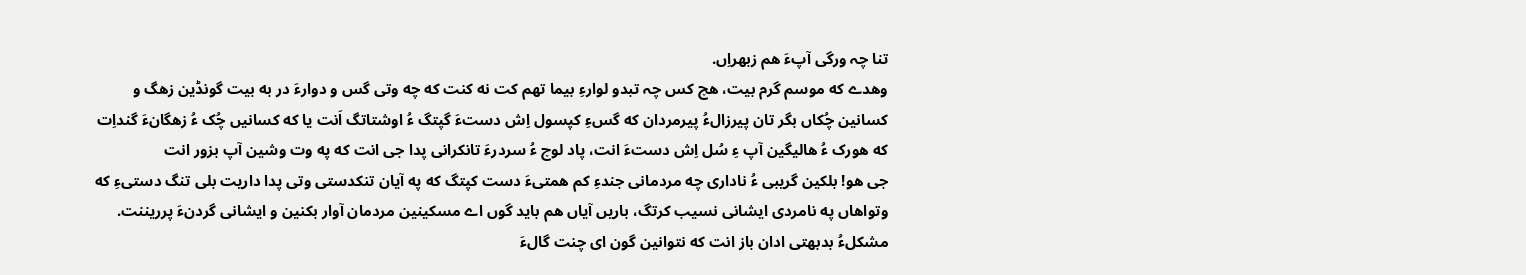تنا چہ ورگی آپءَ ھم زبھراِں.
وهدے که موسم گرم بیت، ھچ کس چہ تبدو لوارءِ بیما تھم کت نه کنت که چه وتی گس و دوارءَ در به بیت گونڈین زهگ و کسانین چُکاں بگر تان پیرزالءُ پیرمردان که گسءِ کپسول اِش دستءَ گپتگ ءُ اوشتاتگ اَنت یا که کسانیں چُک ءُ زهگانءَ گنداِت که هورک ءُ هالیگین آپ ءِ سُل اِش دستءَ انت، پاد لوچ ءُ سردرءَ تانکرانی پدا جی انت که په وت وشین آپ بزور انت
جی ھو! بلکین گریبی ءُ ناداری چه مردمانی جندءِ کم همتیءَ دست کپتگ که په آیان تنکدستی وتی پدا داریت بلی تنگ دستیءِ که وتواھاں په نامردی ایشانی نسیب کرتگ، باریں آیاں هم باید گوں اے مسکینین مردمان آوار بکنین و ایشانی گردنءَ پرریننت.
مشکلءُ بدبهتی ادان باز انت که نتوانین گون ای چنت گالءَ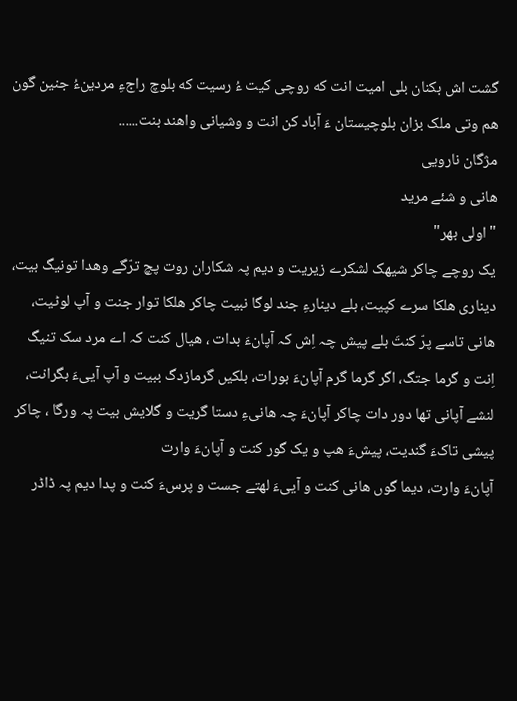گشت اش بکنان بلی امیت انت که روچی کیت ءُ رسیت که بلوچ راجءِ مردینءُ جنین گون هم وتی ملک بزان بلوچیستان ءَ آباد کن انت و وشیانی واھند بنت......
مژگان نارویی
ھانی و شئے مرید
"اولی بھر"
یک روچے چاکر شیھک لشکرے زیریت و دیم پہ شکاران روت پچ ترّگے وھدا تونیگ بیت، دیناری ھلکا سرے کپیت، بلے دینارءِ جند لوگا نبیت چاکر ھلکا توار جنت و آپ لوٹیت، ھانی تاسے پرّ کنتَ بلے پیش چہ اِش کہ آپانءَ بدات ، ھیال کنت کہ اے مرد سک تنیگ اِنت و گرما جتگ، اگر گرما گرم آپانءَ بورات، بلکیں گرمازدگ ببیت و آپ آییءَ بگرانت، لنشے آپانی تھا دور دات چاکر آپانءَ چہ ھانیءِ دستا گریت و گلایش بیت پہ ورگا ، چاکر پیشی تاکءَ گندیت، پیشءَ ھپ و یک گور کنت و آپانءَ وارت
آپانءَ وارت، دیما گوں ھانی کنت و آییءَ لھتے جست و پرسءَ کنت و پدا دیم پہ ڈاڈر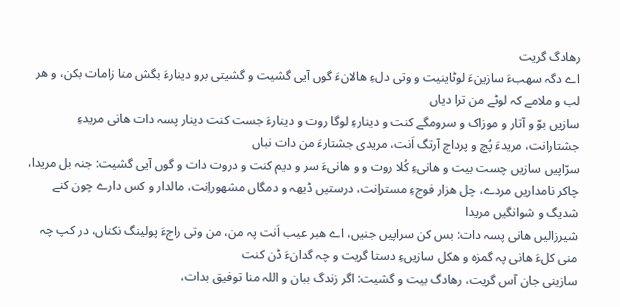رھادگ گریت
اے دگہ سھبءَ سازینءَ لوٹاینیت و وتی دلءِ ھالانءَ گوں آیی گشیت و گشیتی برو دینارءَ بگش منا زامات بکن، و ھر لب و ملامے کہ لوٹے من ترا دیاں
سازیں بوّ و آتار و موزاک و سرومگے کنت و دینارءِ لوگا روت و دینارءَ جست کنت دینار پسہ دات ھانی مریدءِ جشتارانت، مریدءَ پُچ و پرداچ آرتگ اَنت، مریدی جشتارءَ من دات نباں
سرّاپیں سازیں چست بیت و ھانیءِ کُلا روت و و ھانیءَ سر و دیم کنت و دروت دات و گوں آیی گشیت: جنہ بل مریدا، چاکر نامداریں مردے، چل ھزار فوجءِ مستراِنت، درستیں ڈیھہ و دمگاں مشھوراِنت، مالدار و کس دارے چون کنے شدیگ و شوانگیں مریدا
شیرزالیں ھانی پسہ دات: بس کن سراپیں جنیں، اے ھبر عیب اَنت پہ من، من وتی راجءَ پولینگ نکناں، در کپ چہ منی کلءَ ھانی پہ گمزہ و ھکل سازیںءِ دستا گریت و چہ گدانءَ ڈن کنت
سازینی جان آس گریت، رھادگ بیت و گشیت: اگر زندگ ببان و اللہ منا توفیق بدات،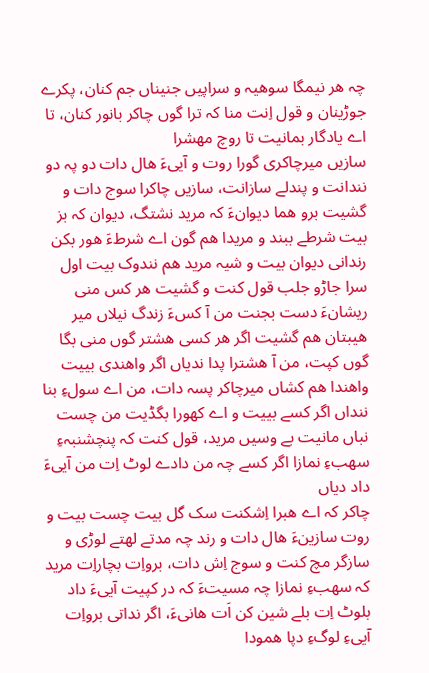چہ ھر نیمگا سوھیہ و سراپیں جنیناں جم کنان، پکرے جوڑینان و قول اِنت منا کہ ترا گوں چاکر بانور کنان، تا اے یادگار بمانیت تا روچ مھشرا
سازیں میرچاکری گورا روت و آییءَ ھال دات دو پہ دو نندانت و پندلے سازانت، سازیں چاکرا سوج دات و گشیت برو ھما دیوانءَ کہ مرید نشتگ، دیوان کہ بز بیت شرطے ببند و مریدا ھم گون اے شرطءَ ھور بکن
رندانی دیوان بیت و شیہ مرید ھم نندوک بیت اول سرا جاڑو جلب قول کنت و گشیت ھر کس منی ریشانءَ دست بجنت من آ کسءَ زندگ نیلاں میر ھیبتان ھم گشیت اگر ھر کسی ھشتر گوں منی بگا گوں کپت، من آ ھشترا پدا ندیاں اگر واھندی بییت واھندا ھم کشاں میرچاکر پسہ دات، من اے سولءِ بنا ننداں اگر کسے بییت و اے کھورا بگڈیت من چست نباں مانیت بے وسیں مرید، قول کنت کہ پنچشنبہءِ سھبءِ نمازا اگر کسے چہ من دادے لوٹ اِت من آییءَ داد دیاں
چاکر کہ اے ھبرا اِشکنت سک گل بیت چست بیت و روت سازینءَ ھال دات و رند چہ مدتے لھتے لوڑی و سازگر مچ کنت و سوج اِش دات، برواِت بچاراِت مرید کہ سھبءِ نمازا چہ مسیتءَ کہ در کپیت آییءَ داد بلوٹ اِت بلے شین کن اَت ھانیءَ، اگر نداتی برواِت آییءِ لوگءِ دپا ھمودا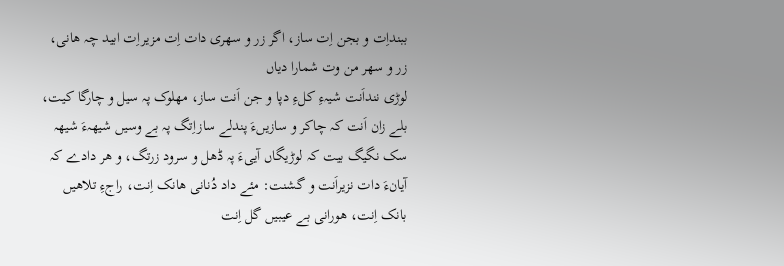ببنداِت و بجن اِت ساز، اگر زر و سھری دات اِت مزیراِت ابید چہ ھانی، زر و سھر من وت شمارا دیاں
لوڑی ننداَنت شیہءِ کلءِ دپا و جن اَنت ساز، مھلوک پہ سیل و چارگا کیت، بلے زان اَنت کہ چاکر و سازیںءَ پندلے سازاِتگ پہ بے وسیں شیھہءَ شیھہ سک نگیگ بیت کہ لوڑیگاں آییءَ پہ ڈھل و سرود زرتگ، و ھر دادے کہ آیانءَ دات نزیراَنت و گشنت: مئے داد دُنانی ھانک اِنت، راجءِ تلاھیں بانک اِنت، ھورانی بے عیبیں گل اِنت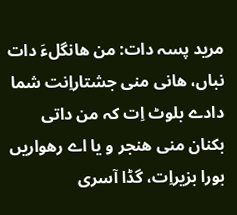مرید پسہ دات: من ھانگلءَ دات نباں، ھانی منی جشتاراِنت شما دادے بلوٹ اِت کہ من داتی بکنان منی ھنجر و یا اے رھواریں بورا بزیراِت، گڈا آسری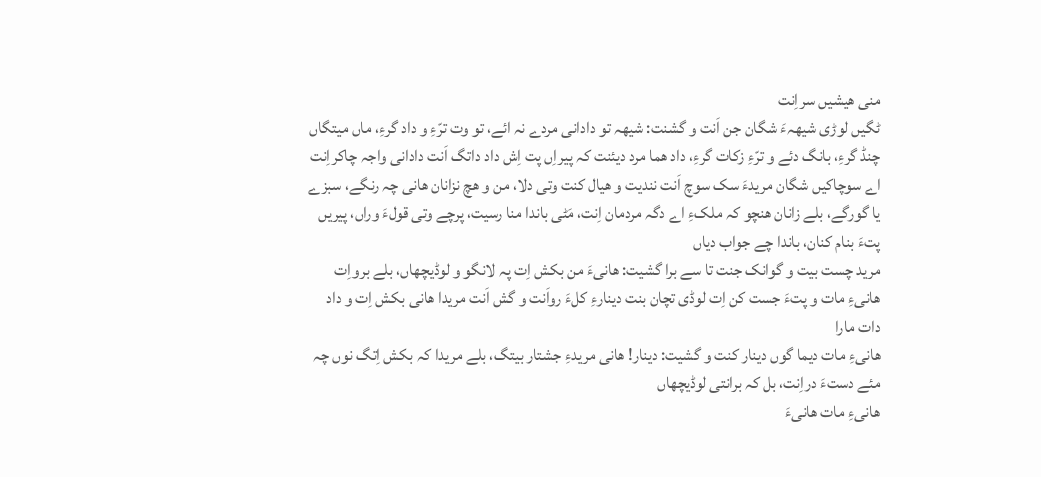منی ھیشیں سراِنت
ٹگیں لوڑی شیھہءَ شگان جن اَنت و گشنت: شیھہ تو دادانی مردے نہ ائے، تو وت ترّءِ و داد گرءِ، ماں میتگاں چنڈ گرءِ، بانگ دئے و ترّءِ زکات گرءِ، داد ھما مرد دیئنت کہ پیراِں پت اِش داد داتگ اَنت دادانی واجہ چاکراِنت
اے سوچاکیں شگان مریدءَ سک سوچ اَنت نندیت و ھیال کنت وتی دلا، من و ھچ نزانان ھانی چہ رنگے، سبزے یا گورگے، بلے زانان ھنچو کہ ملکءِ اے دگہ مردمان اِنت، مَٹی باندا منا رسیت، پرچے وتی قولءَ وراں، پیریں پتءَ بنام کنان، باندا چے جواب دیاں
مرید چست بیت و گوانک جنت تا سے برا گشیت: ھانیءَ من بکش اِت پہ لانگو و لوڈیچھاں، بلے برواِت ھانیءِ مات و پتءَ جست کن اِت لوڈی تچان بنت دینارءِ کلءَ رواَنت و گش اَنت مریدا ھانی بکش اِت و داد دات مارا
ھانیءِ مات دیما گوں دینار کنت و گشیت: دینار! ھانی مریدءِ جشتار بیتگ، بلے مریدا کہ بکش اِتگ نوں چہ مئے دستءَ دراِنت، بل کہ برانتی لوڈیچھاں
ھانیءِ مات ھانیءَ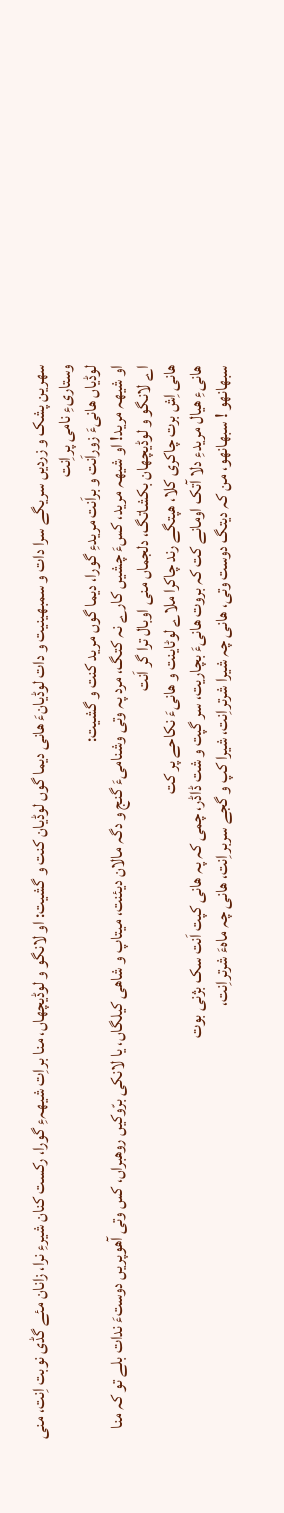سھرین پشک و زردیں سریگے سرا دات و سمبھینیت و دات لوڈیانءَ ھانی دیما گوں لوڈیان کنت و گشیت: او لانگو و لوڈیچھاں، منا براِت شیھہءِ گورا، رکست کنان شیرءِ نرا، زانان مئے گڈی نوبت اِنت، منی وستاریءِ نامی پراِنت
لوڈیاں ھانیءَ زوراَنت و براَنت مریدءِ گورا، دیما گوں مرید کنت و گشیت:
او شیھہ مرید! او شیھہ مرید، کسءَ چشیں کارے نہ کتگ، مرد پہ وتی وشنامیءَ گنج و دگہ مالان دیئنت، میتاپ و شاھی کیلگاں، یا لانکی برّوکیں روھبراں، کس وتی آھوپریں دوستءَ ندات بلے تو کہ منا اے لانگو و لوڈیچھان بکشاتگ، دلجماں منی اوبال ترا گر اَنت
ھانی اِش برت چاکری کلا، ھپتگے رند چاکرا ملاے لوٹاینت و ھانیءَ نکاحے پر کت
ھانیءِ ھیال مریدءِ دلا آتک اومانے کت کہ بروت ھانیءَ بچاریت، سر گپت و شت ڈاڈر، چمی کہ پہ ھانی کپت اَنت سک بژنی بوت
سبھانھو ! سبھانھو، من کہ دیتگ دوست وتی، ھانی چہ شیرا شرتراِنت، شیرا کپ و گجے سربراِنت، ھانی چہ ماہءَ شرتراِنت،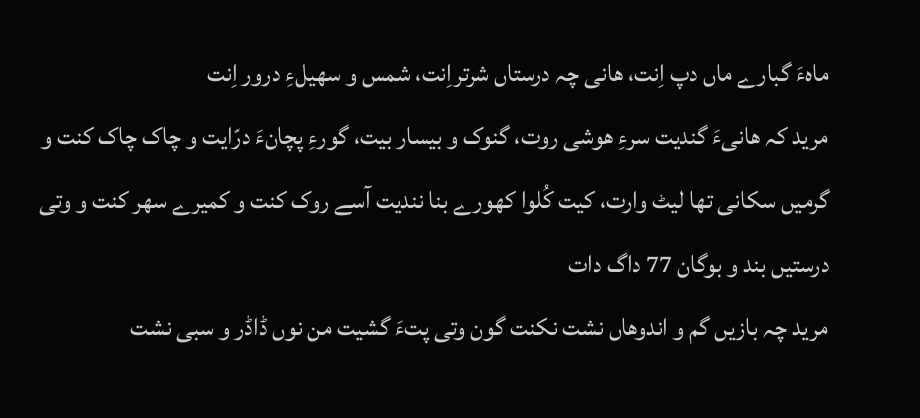ماہءَ گبارے ماں دپ اِنت، ھانی چہ درستاں شرتراِنت، شمس و سھیلءِ درور اِنت
مرید کہ ھانیءَ گندیت سرءِ ھوشی روت، گنوک و بیسار بیت، گورءِ پچانءَ درّایت و چاک چاک کنت و گرمیں سکانی تھا لیٹ وارت، کیت کُلوا کھورے بنا نندیت آسے روک کنت و کمیرے سھر کنت و وتی درستیں بند و بوگان 77 داگ دات
مرید چہ بازیں گم و اندوھاں نشت نکنت گون وتی پتءَ گشیت من نوں ڈاڈر و سبی نشت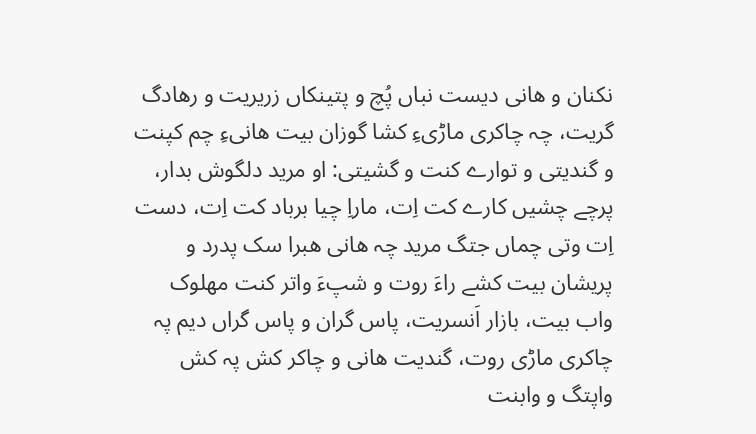نکنان و ھانی دیست نباں پُچ و پتینکاں زریریت و رھادگ گریت، چہ چاکری ماڑیءِ کشا گوزان بیت ھانیءِ چم کپنت و گندیتی و توارے کنت و گشیتی: او مرید دلگوش بدار، پرچے چشیں کارے کت اِت، ماراِ چیا برباد کت اِت، دست اِت وتی چماں جتگ مرید چہ ھانی ھبرا سک پدرد و پریشان بیت کشے راءَ روت و شپءَ واتر کنت مھلوک واب بیت، بازار اَنسریت، پاس گران و پاس گراں دیم پہ چاکری ماڑی روت، گندیت ھانی و چاکر کش پہ کش واپتگ و وابنت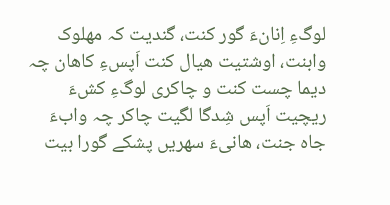لوگءِ اِنانءَ گور کنت، گندیت کہ مھلوک وابنت، اوشتیت ھیال کنت اَپسءِ کاھان چہ دیما چست کنت و چاکری لوگءِ کشءَ ریچیت اَپس شِدگا لگیت چاکر چہ وابءَ جاہ جنت، ھانیءَ سھریں پشکے گورا بیت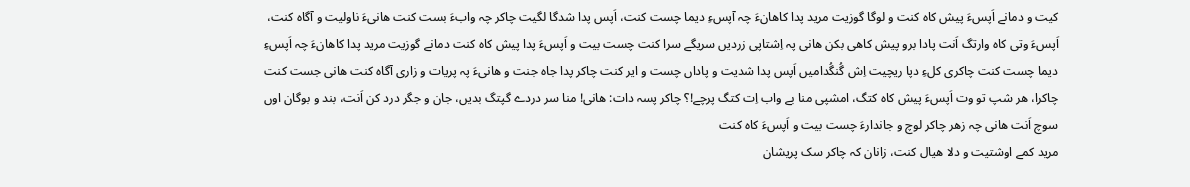کیت و دمانے اَپسءَ پیش کاہ کنت و لوگا گوزیت مرید پدا کاھانءَ چہ آپسءِ دیما چست کنت، اَپس پدا شدگا لگیت چاکر چہ وابءَ بست کنت ھانیءَ ناولیت و آگاہ کنت، اَپسءَ وتی کاہ وارتگ اَنت پادا برو پیش کاھی بکن ھانی پہ اِشتاپی زردیں سریگے سرا کنت چست بیت و اَپسءَ پدا پیش کاہ کنت دمانے گوزیت مرید پدا کاھانءَ چہ اَپسءِ دیما چست کنت چاکری کلءِ دپا ریچیت اِش گُنگُدامیں اَپس پدا شدیت و پاداں چست و ایر کنت چاکر پدا جاہ جنت و ھانیءَ پہ پریات و زاری آگاہ کنت ھانی جست کنت چاکرا، ھر شپ تو وت اَپسءَ پیش کاہ کتگ، امشپی منا بے واب اِت کتگ پرچے!؟ چاکر پسہ دات: ھانی! منا سر دردے گپتگ بدیں، جان و جگر درد کن اَنت، بند و بوگان اوں سوچ اَنت ھانی چہ زھر چاکر لوچ و جاندارءَ چست بیت و اَپسءَ کاہ کنت
مرید کمے اوشتیت و دلا ھیال کنت، زانان کہ چاکر سک پریشان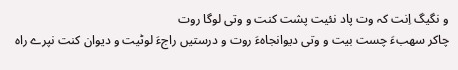و نگیگ اِنت کہ وت پاد نئیت پشت کنت و وتی لوگا روت
چاکر سھبءَ چست بیت و وتی دیوانجاہءَ روت و درستیں راجءَ لوٹیت و دیوان کنت نپرے راہ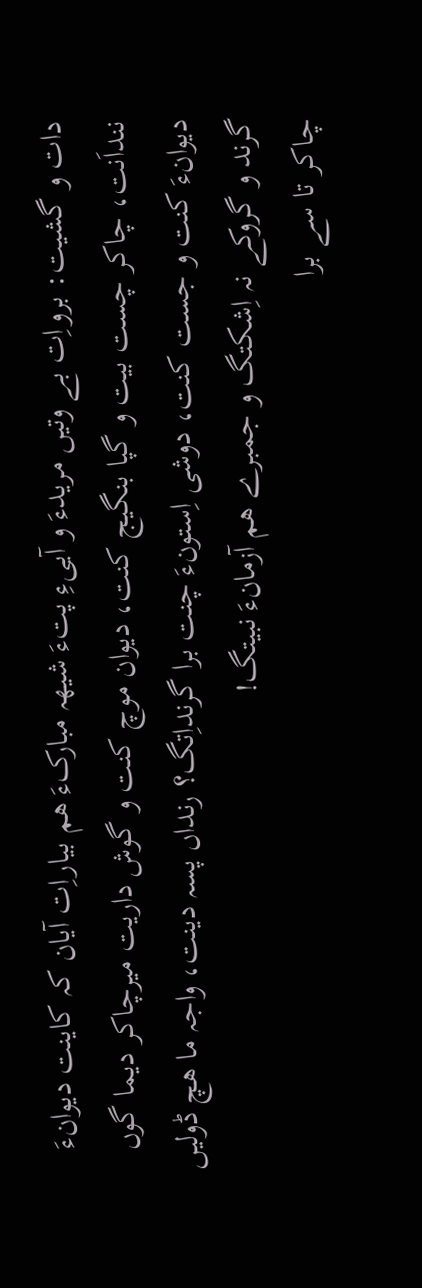دات و گشیت: برواِت بے وتیں مریدءَ و آییءِ پتءَ شیھہ مبارکءَ ھم بیاراِت آیان کہ کاینت دیوانءَ ننداَنت، چاکر چست بیت و گپا بنگیج کنت، دیوان موچ کنت و گوش داریت میرچاکر دیما گوں دیوانءَ کنت و جست کنت، دوشی اِستونءَ چنت برا گرنداِتگ؟ رنداں پسہ دینت، واجہ ما ھچ ڈولیں گرند و گروکے نہ اِشکتگ و جمبرے ھم آزمانءَ نبیتگ!
چاکر تا سے برا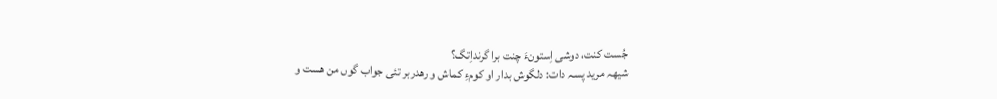جُست کنت، دوشی اِستونءَ چنت برا گرنداِتگ؟
شیھہ مرید پسہ دات: دلگوش بدار او کومءِ کماش و رھدربر تئی جواب گوں من ھست و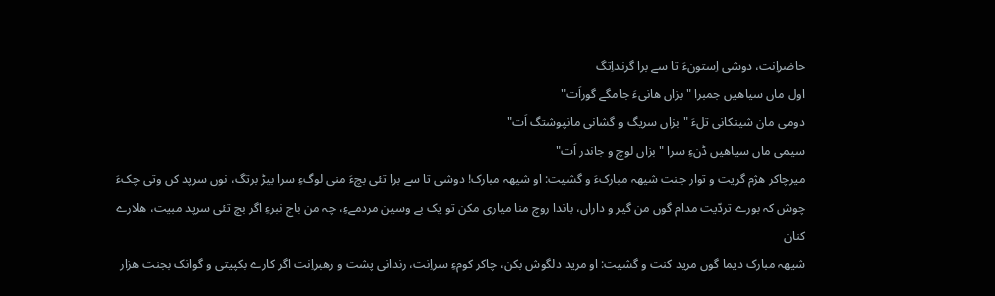حاضراِنت، دوشی اِستونءَ تا سے برا گرنداِتگ
اول ماں سیاھیں جمبرا "بزاں ھانیءَ جامگے گوراَت"
دومی مان شینکانی تلءَ "بزاں سریگ و گشانی مانپوشتگ اَت"
سیمی ماں سیاھیں ڈنءِ سرا "بزاں لوچ و جاندر اَت"
میرچاکر ھژم گریت و توار جنت شیھہ مبارکءَ و گشیت: او شیھہ مبارک! دوشی تا سے برا تئی بچءَ منی لوگءِ سرا بیڑ برتگ، نوں سرپد کں وتی چکءَ چوش کہ بورے تردّیت مدام گوں من گیر و داراں، باندا روچ منا میاری مکن تو یک بے وسین مردمےءِ، چہ من باج نبرءِ اگر بچ تئی سرپد مبیت، ھلارے کنان
شیھہ مبارک دیما گوں مرید کنت و گشیت: او مرید دلگوش بکن، چاکر کومءِ سراِنت، رندانی پشت و رھبراِنت اگر کارے بکپیتی و گوانک بجنت ھزار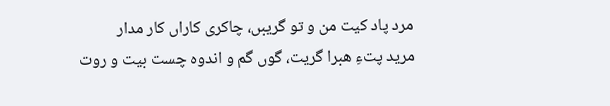مرد پاد کیت من و تو گریبں، چاکری کاراں کار مدار
مرید پتءِ ھبرا گریت، گوں گم و اندوہ چست بیت و روت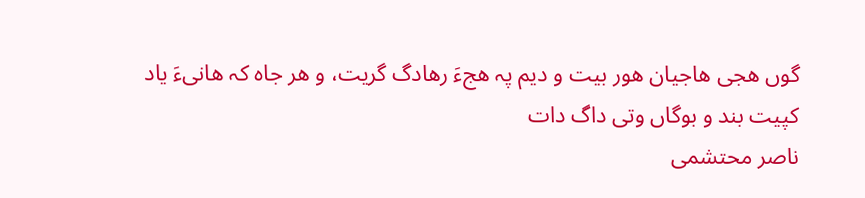گوں ھجی ھاجیان ھور بیت و دیم پہ ھجءَ رھادگ گریت، و ھر جاہ کہ ھانیءَ یاد کپیت بند و بوگاں وتی داگ دات
ناصر محتشمی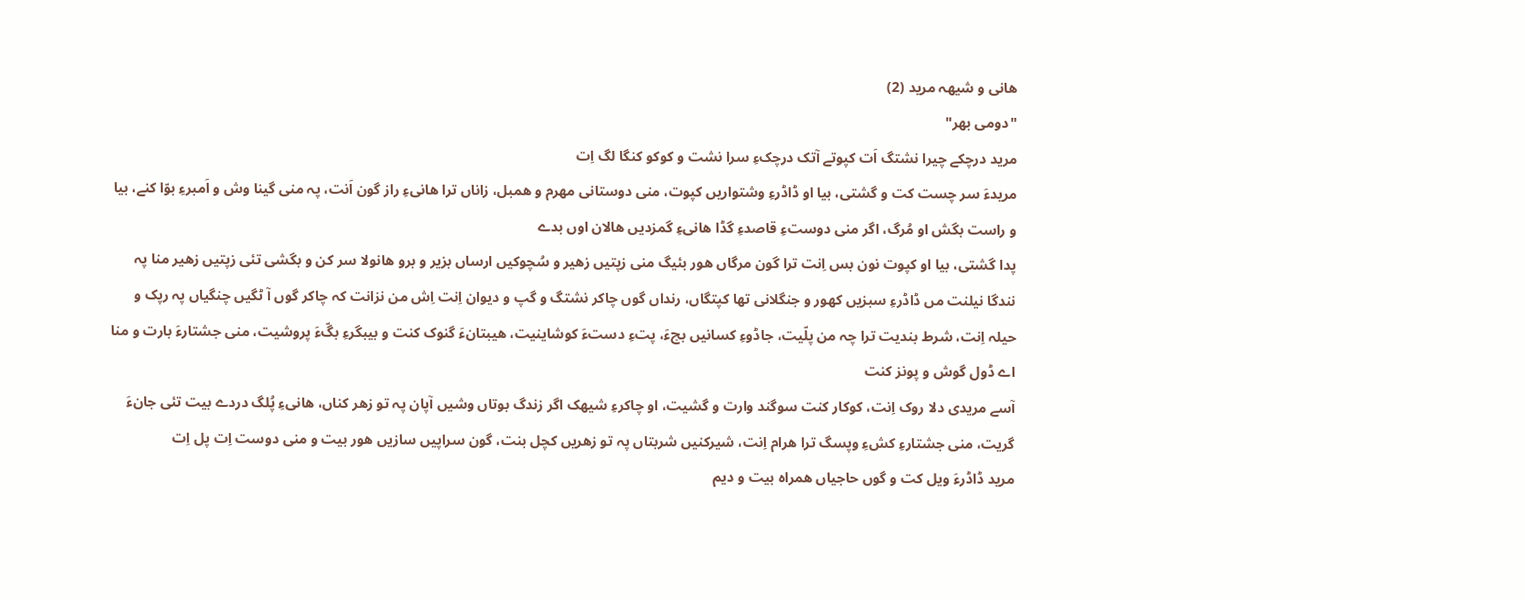ھانی و شیھہ مرید (2)
"دومی بھر"
مرید درچکے چیرا نشتگ اَت کپوتے آتک درچکءِ سرا نشت و کوکو کنگا لگ اِت
مریدءَ سر چست کت و گشتی، بیا او ڈاڈرءِ وشتواريں کپوت، منی دوستانی مھرم و ھمبل، زاناں ترا ھانیءِ راز گون اَنت، پہ منی گینا وش و اَمبرءِ بوّا کنے، بیا و راست بگش او مُرگ، اگر منی دوستءِ قاصدءِ گڈا ھانیءِ گمزدیں ھالان اوں بدے
پدا گشتی، بیا او کپوت نون بس اِنت ترا گون مرگاں ھور بئیگ منی زپتیں زھیر و سُچوکیں ارساں بزیر و برو ھانولا سر کن و بگشی تئی زپتیں زھیر منا پہ نندگا نیلنت مں ڈاڈرءِ سبزیں کھور و جنگلانی تھا کپتگاں، رنداں گوں چاکر نشتگ و گپ و دیوان اِنت اِش من نزانت کہ چاکر گوں آ ٹگیں چنگیاں پہ رپک و حیلہ اِنت، شرط بندیت ترا چہ من پلّیت، جاڈوءِ کسانیں بچءَ، پتءِ دستءَ کوشاینیت، ھیبتانءَ گنوک کنت و بیبگرءِ بگّءَ پروشیت، منی جشتارءَ بارت و منا اے ڈول گوش و پونز کنت
آسے مریدی دلا روک اِنت، کوکار کنت سوگند وارت و گشیت، او چاکرءِ شیھک اگر زندگ بوتاں وشیں آپان پہ تو زھر کناں، ھانیءِ پُلگ دردے بیت تئی جانءَ گریت، منی جشتارءِ کشءِ وپسگ ترا ھرام اِنت، شیرکنیں شربتاں پہ تو زھریں کچل بنت، گون سراپیں سازیں ھور بیت و منی دوست اِت پل اِت
مرید ڈاڈرءَ ویل کت و گوں حاجیاں ھمراہ بیت و دیم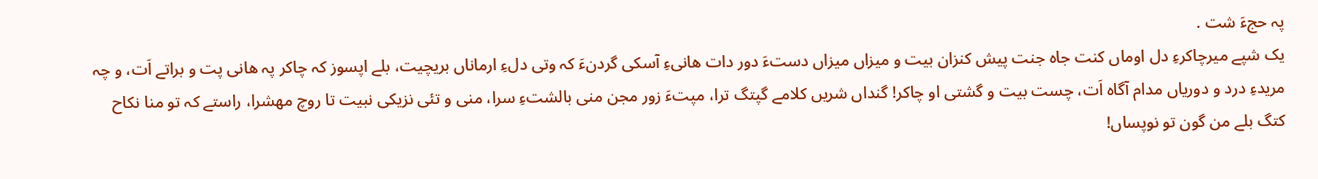پہ حجءَ شت .
یک شپے میرچاکرءِ دل اوماں کنت جاہ جنت پیش کنزان بیت و میزاں میزاں دستءَ دور دات ھانیءِ آسکی گردنءَ کہ وتی دلءِ ارماناں بریچیت، بلے اپسوز کہ چاکر پہ ھانی پت و براتے اَت، و چہ مریدءِ درد و دوریاں مدام آگاہ اَت، چست بیت و گشتی او چاکر! گنداں شریں کلامے گپتگ ترا، مپتءَ زور مجن منی بالشتءِ سرا، منی و تئی نزیکی نبیت تا روچ مھشرا، راستے کہ تو منا نکاح کتگ بلے من گون تو نوپساں!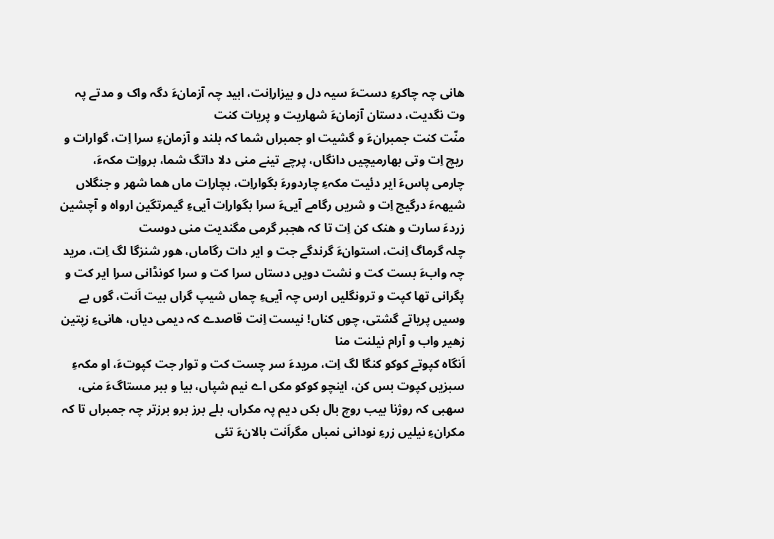ھانی چہ چاکرءِ دستءَ سیہ دل و بیزاراِنت، ابید چہ آزمانءَ دگہ واک و مدتے پہ وت نگدیت، دستان آزمانءَ شھاریت و پریات کنت
منّت کنت جمبرانءَ و گشیت او جمبراں شما کہ بلند و آزمانءِ سرا اِت، گوارات و ریچ اِت وتی بھارمیچیں دانگاں، پرچے تینے منی دلا داتگ شما، برواِت مکہءَ، چارمی پاسءَ ایر دئیت مکہءِ چاردورءَ بگواراِت، بچاراِت ماں ھما شھر و جنگلاں شیھہءَ درگیج اِت و شریں رگامے آییءَ سرا بگواراِت آییءِ گیمرتگین ارواہ و آچشین زردءَ سارت و ھنک کن اِت تا کہ ھجبر گرمی مگندیت منی دوست
چلہ گرماگ اِنت، استوانءَ گرندگے جت و ایر دات رگاماں، ھور شنزگا لگ اِت، مرید چہ وابءَ بست کت و نشت دویں دستاں سرا کت و سرا کونڈانی سرا ایر کت و پگرانی تھا کپت و ترونگلیں ارس چہ آییءِ چماں شیپ گراں بیت اَنت، گوں بے وسیں پریاتے گشتی، چوں کناں! نیست اِنت قاصدے کہ دیمی دیاں، ھانیءِ زپتین زھیر واب و آرام نیلنت منا
اَنگاہ کپوتے کوکو کنگا لگ اِت، مریدءَ سر چست کت و توار جت کپوتءَ، او مکہءِ سبزیں کپوت بس کن، اینچو کوکو مکں اے نیم شپاں، بیا و ببر مستاگءَ منی، سھبی کہ روژنا بیب روچ بال بکں دیم پہ مکراں، بلے برز برو برزتر چہ جمبراں تا کہ مکرانءِ نیلیں زرءِ نودانی نمباں مگراَنت بالانءَ تئی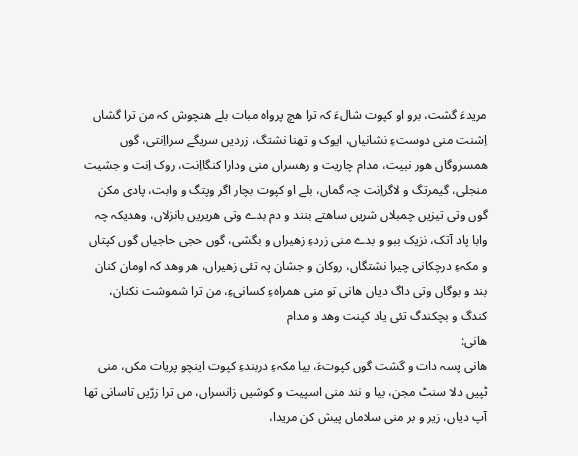مریدءَ گشت، برو او کپوت شالءَ کہ ترا ھچ پرواہ مبات بلے ھنچوش کہ من ترا گشاں اِشنت منی دوستءِ نشانیاں، ایوک و تھنا نشتگ، زردیں سریگے سرااِنتی، گوں ھمسروگاں ھور نبیت، مدام چاریت و رھسراں منی ودارا کنگااِنت، روک اِنت و جشیت منجلی، گیمرتگ و لاگراِنت چہ گماں، بلے او کپوت بچار اگر وپتگ و وابت، پادی مکن گوں وتی تیزیں چمبلاں شریں ساھتے بنند و دم بدے وتی ھریریں بانزلاں، وھدیکہ چہ وابا پاد آتک، نزیک ببو و بدے منی زردءِ زھیراں و بگشی، گوں حجی حاجیاں گوں کپتاں و مکہءِ درچکانی چیرا نشتگاں، روکان و جشان پہ تئی زھیراں، ھر وھد کہ اومان کنان بند و بوگاں وتی داگ دیاں ھانی تو منی ھمراہءِ کسانیءِ، من ترا شموشت نکنان، کندگ و بچکندگ تئی یاد کپنت وھد و مدام
ھانی:
ھانی پسہ دات و گشت گوں کپوتءَ، بیا مکہءِ دربندءِ کپوت اینچو پریات مکں، منی ٹپیں دلا سنٹ مجن، بیا و نند منی اسپیت و کوشیں زانسراں، مں ترا زرّیں تاسانی تھا آپ دیاں، زیر و بر منی سلاماں پیش کن مریدا،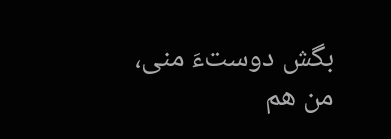بگش دوستءَ منی، من ھم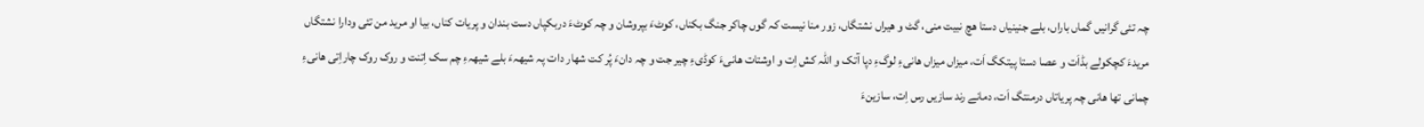چہ تئی گرانیں گماں باراں، بلے جنینیاں دستا ھچ نبیت منی، گٹ و ھیراں نشتگاں، زور منا نیست کہ گوں چاکر جنگ بکناں، کوٹءَ بپروشان و چہ کوٹءَ دربکپاں دست بندان و پریات کناں، بیا او مرید من تئی ودارا نشتگاں
مریدءَ کچکولے بڈاَت و عصا دستا پیتکگ اَت، میزاں میزاں ھانیءِ لوگءِ دپا آتک و اللہ کش اِت و اوشتات ھانیءَ کوڈیءِ چير جت و چہ دانءَ پُر کت شھار دات پہ شیھہءَ بلے شیھہءِ چم سک اِتنت و روک روک چاراِتی ھانیءِ چمانی تھا ھانی چہ پریاتاں درمنتگ اَت، دمانے رند سازیں رس اِت، سازینءَ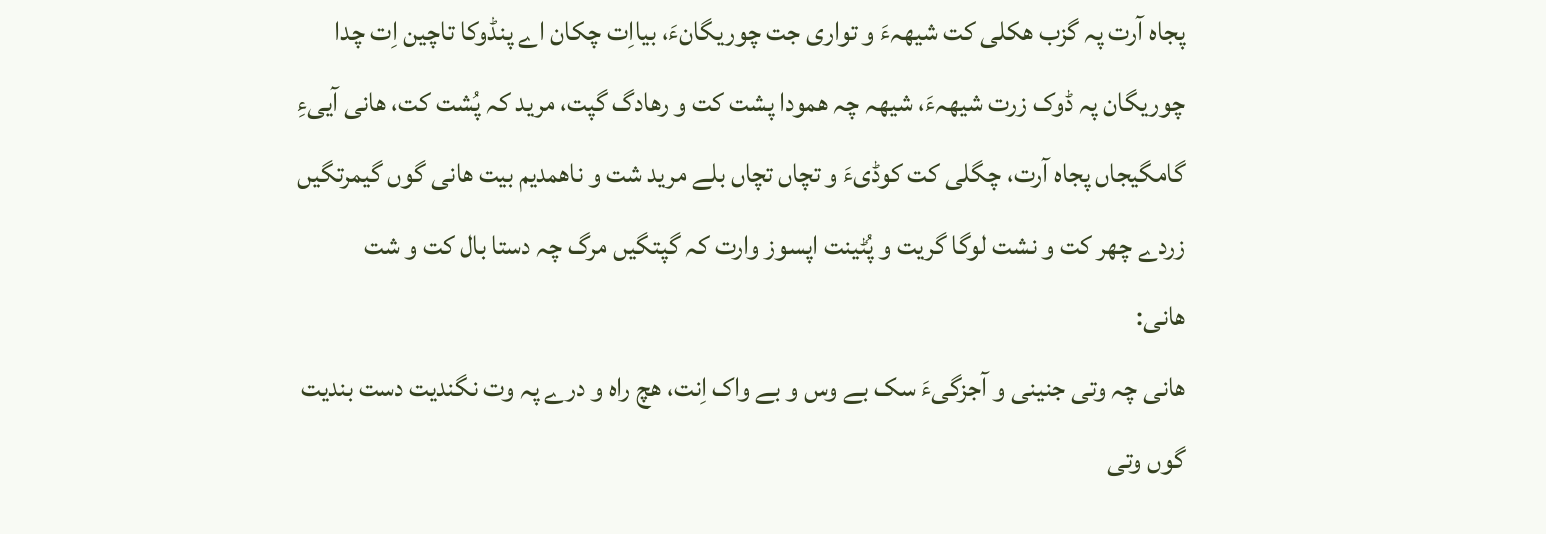پجاہ آرت پہ گزب ھکلی کت شیھہءَ و تواری جت چوریگانءَ، بیااِت چکان اے پنڈوکا تاچین اِت چدا چوریگان پہ ڈوک زرت شیھہءَ، شیھہ چہ ھمودا پشت کت و رھادگ گپت، مرید کہ پُشت کت، ھانی آییءِ گامگیجاں پجاہ آرت، چگلی کت کوڈیءَ و تچاں تچاں بلے مرید شت و ناھمدیم بیت ھانی گوں گیمرتگیں زردے چھر کت و نشت لوگا گریت و پُٹینت اپسوز وارت کہ گپتگيں مرگ چہ دستا بال کت و شت
ھانی:
ھانی چہ وتی جنینی و آجزگیءَ سک بے وس و بے واک اِنت، ھچ راہ و درے پہ وت نگندیت دست بندیت گوں وتی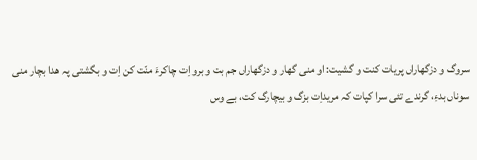سروگ و دزگھاراں پریات کنت و گشیت: او منی گھار و دزگھاراں جم بت و برواِت چاکرءَ منّت کن اِت و بگشتی پہ ھدا بچار منی سوناں بدءِ، گرندے تئی سرا کپات کہ مریداِت بزگ و بیچارگ کت، بے وس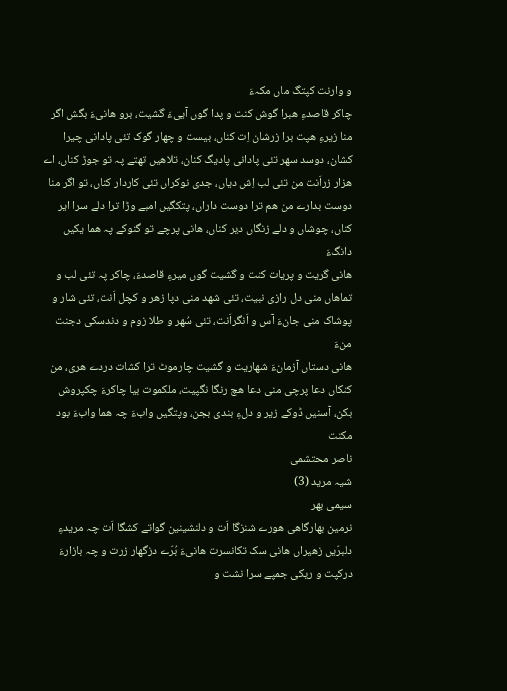و وارنت کپتگ ماں مکہءَ
چاکر قاصدءِ ھبرا گوش کنت و پدا گوں آییءَ گشیت، برو ھانیءَ بگش اگر منا زیرءِ ھپت برا زرشان اِت کناں، بیست و چھار گوک تئی پادانی چیرا کشان، دوسد سھر تئی پادانی پادیگ کنان، تلاھیں تھتے پہ تو جوڑ کناں، اے ھزار زراَنت من تئی لب اِش دیاں، جدی نوکراں تئی کاردار کناں، تو اگر منا دوست بدارے من ھم ترا دوست داراں، پتکگیں امبے وڑا ترا دلے سرا ایر کناں، چوشاں و دلے زنگاں دیر کناں، ھانی پرچے تو گنوکے پہ ھما یکیں دانگءَ
ھانی گریت و پریات کنت و گشیت گوں میرءِ قاصدءَ، چاکر پہ تئی لب و تماھاں منی دل رازی نبیت، تئی شھد منی دپا زھر و کچل اَنت، تئی شار و پوشاک منی جانءَ آس و اَنگراَنت، تئی سُھر و طلا زوم و دندسکی دجنت منءَ
ھانی دستاں آزمانءَ شھاریت و گشیت چارموٹ ترا کشات دردے ھری، من کنکاں دعا پرچی منی دعا ھچ رنگا نگپیت، ملکموت بیا چاکرءَ چکپروش بکن، آسنیں ڈوکے زیر و دلءِ بندی بجن، وپتگیں وابءَ چہ ھما وابءَ بود مکنت
ناصر محتشمی
شیہ مرید (3)
سیمی بھر
نرمین بھارگاھی ھورے شنزگا اَت و دلنشینین گواتے کشگا اَت چہ مریدءِ دلبرّیں زھیراں ھانی سک تکانسرت ھانیءَ بُرّے دزگھار زرت و چہ بازارءَ درکپت و ریکی جمپے سرا نشت و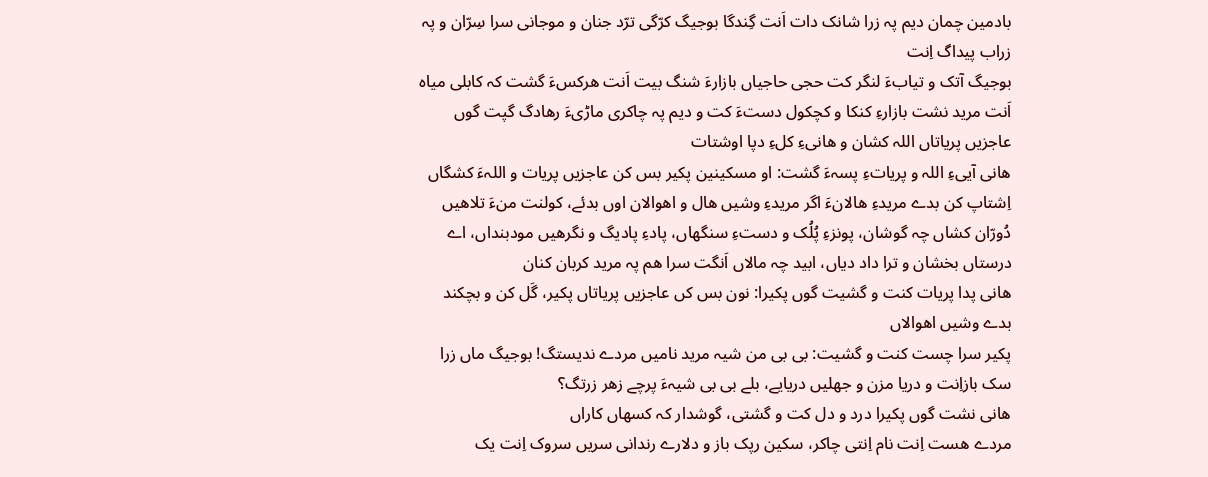بادمین چمان دیم پہ زرا شانک دات اَنت گِندگا بوجیگ کرّگی ترّد جنان و موجانی سرا سِرّان و پہ زراب پیداگ اِنت
بوجیگ آتک و تیابءَ لنگر کت حجی حاجیاں بازارءَ شنگ بیت اَنت ھرکسءَ گشت کہ کابلی میاہ اَنت مرید نشت بازارءِ کنکا و کچکول دستءَ کت و دیم پہ چاکری ماڑیءَ رھادگ گپت گوں عاجزیں پریاتاں اللہ کشان و ھانیءِ کلءِ دپا اوشتات
ھانی آییءِ اللہ و پریاتءِ پسہءَ گشت: او مسکینین پکیر بس کن عاجزیں پریات و اللہءَ کشگاں اِشتاپ کن بدے مریدءِ ھالانءَ اگر مریدءِ وشیں ھال و اھوالان اوں بدئے، کولنت منءَ تلاھیں دُورّان کشاں چہ گوشان، پونزءِ پُلُک و دستءِ سنگھاں، پادءِ پادیگ و نگرھیں مودبنداں، اے درستاں بخشان و ترا داد دیاں، ابید چہ مالاں اَنگت سرا ھم پہ مرید کربان کنان
ھانی پدا پریات کنت و گشیت گوں پکیرا: نون بس کں عاجزیں پریاتاں پکیر، گَل کن و بچکند بدے وشیں اھوالاں
پکیر سرا چست کنت و گشیت: بی بی من شیہ مرید نامیں مردے ندیستگ! بوجیگ ماں زرا سک بازاِنت و دریا مزن و جھلیں دریایے، بلے بی بی شیہءَ پرچے زھر زرتگ؟
ھانی نشت گوں پکیرا درد و دل کت و گشتی، گوشدار کہ کسھاں کاراں
مردے ھست اِنت نام اِنتی چاکر، سکین رپک باز و دلارے رندانی سریں سروک اِنت یک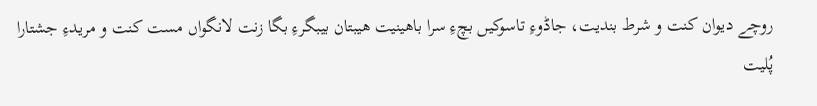روچے دیوان کنت و شرط بندیت، جاڈوءِ تاسوکیں بچءِ سرا باھینیت ھیبتان بیبگرءِ بگا زنت لانگواں مست کنت و مریدءِ جشتارا پُلیت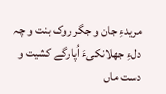مریدءِ جان و جگر روک بنت و چہ دلءِ جھلانکیءَ اُپارگے کشیت و دست ماں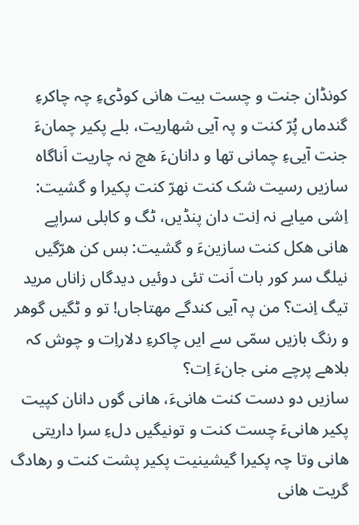کونڈان جنت و چست بیت ھانی کوڈیءِ چہ چاکرءِ گندماں پُرّ کنت و پہ آیی شھاریت، بلے پکیر چمانءَ جنت آییءِ چمانی تھا و دانانءَ ھچ نہ چاریت اَناگاہ سازیں رسیت شک کنت نھرّ کنت پکیرا و گشیت: اِشی میایے نہ اِنت دان پنڈیں، ٹگ و کابلی سراپے
ھانی ھکل کنت سازینءَ و گشیت: بس کن ھرّگیں نیلگ سر کور بات اَنت تئی دوئیں دیدگاں زاناں مرید تیگ اِنت؟ من پہ آیی کندگے مھتاجاں! تو و ٹگیں گوھر و رنگ بازیں سمّی سے ایں چاکرءِ دلاراِت و چوش کہ بلاھے پرچے منی جانءَ اِت؟
سازیں دو دست کنت ھانیءَ، ھانی گوں دانان کپیت پکیر ھانیءَ چست کنت و تونیگیں دلءِ سرا داریتی ھانی وتا چہ پکیرا گیشینیت پکیر پشت کنت و رھادگ گریت ھانی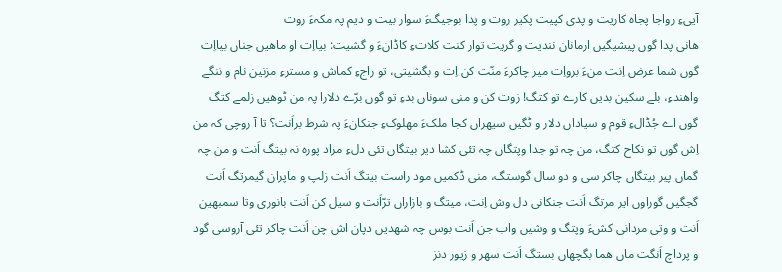آییءِ رواجا پجاہ کاریت و پدی کپیت پکیر روت و پدا بوجیگءَ سوار بیت و دیم پہ مکہءَ روت
ھانی پدا گوں پیشیگیں ارمانان نندیت و گریت توار کنت کلاتءِ کاڈانءَ و گشیت: بیااِت او ماھیں جناں بیااِت گوں شما عرض اِنت منءَ برواِت میر چاکرءَ منّت کن اِت و بگشیتی، تو راجءِ کماش و مسترءِ مزنین نام و ننگے واھندءِ، بلے سکین بدیں کارے تو کتگ! زوت کن و منی سوناں بدءِ تو گوں برّے دلارا پہ من ٹوھیں زلمے کتگ گوں اے جُڈالءِ قوم و سیاداں دلار و ٹگیں سیھراں کجا ملکءَ مھلوکءِ جنکانءَ پہ شرط براَنت؟ تا آ روچی کہ من اِش گوں تو نکاح کتگ، من چہ تو جدا وپتگاں چہ تئی کشا دیر بیتگاں تئی دلءِ مراد پورہ نہ بیتگ اَنت و من چہ گماں پیر بیتگاں چاکر سی و دو سال گوستگ، منی ڈکمیں مود راست بیتگ اَنت زلپ و ماپران گیمرتگ اَنت گجگیں گوراوں ایر مرتگ اَنت جنکانی دل وش اِنت، میتگ و بازاراں ترّاَنت و سیل کن اَنت بانوری وتا سمبھین اَنت و وتی مردانی کشءَ وپتگ و وشیں واب جن اَنت بوس چہ شھدیں دپان اش چن اَنت چاکر تئی آروسی گود و پرداچ اَنگت ماں ھما بگچھاں بستگ اَنت سھر و زیور دنز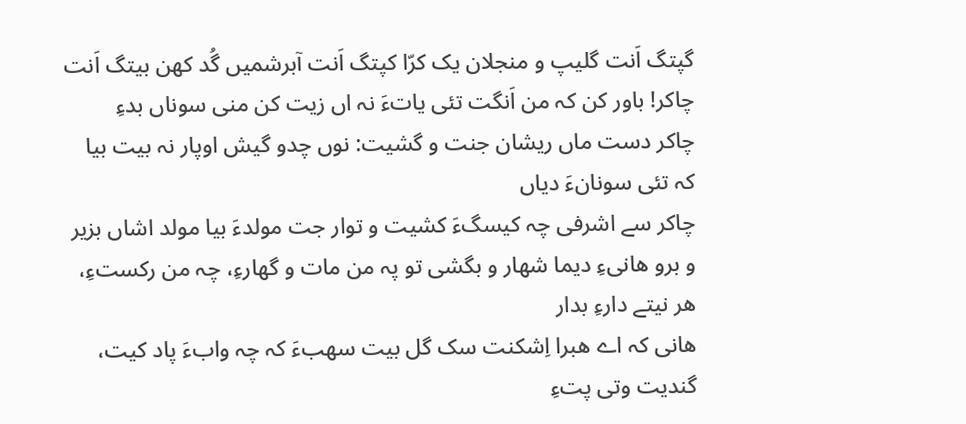گپتگ اَنت گلیپ و منجلان یک کرّا کپتگ اَنت آبرشمیں گُد کھن بیتگ اَنت چاکر! باور کن کہ من اَنگت تئی یاتءَ نہ اں زیت کن منی سوناں بدءِ
چاکر دست ماں ریشان جنت و گشیت: نوں چدو گیش اوپار نہ بیت بیا کہ تئی سونانءَ دیاں
چاکر سے اشرفی چہ کیسگءَ کشیت و توار جت مولدءَ بیا مولد اشاں بزیر و برو ھانیءِ دیما شھار و بگشی تو پہ من مات و گھارءِ، چہ من رکستءِ، ھر نیتے دارءِ بدار
ھانی کہ اے ھبرا اِشکنت سک گل بیت سھبءَ کہ چہ وابءَ پاد کیت، گندیت وتی پتءِ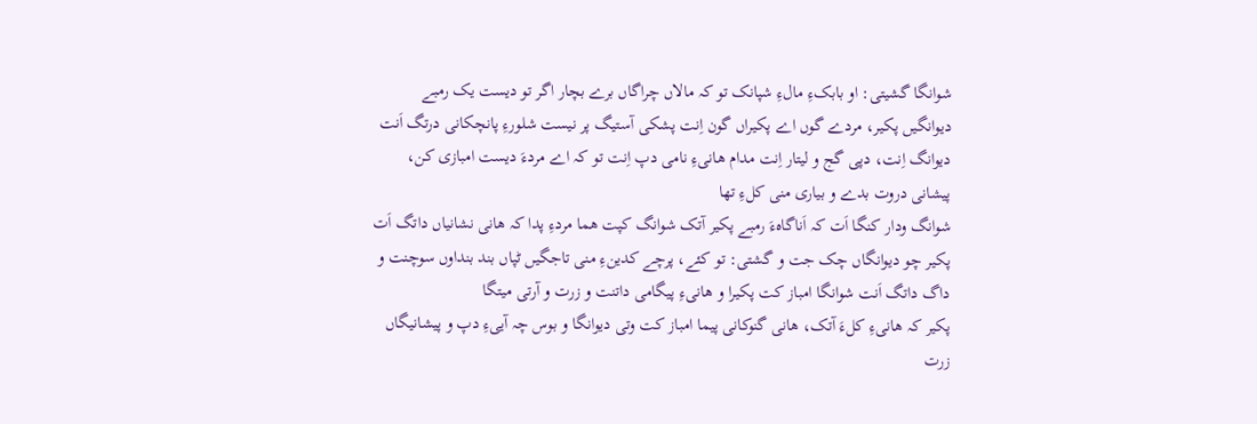شوانگا گشیتی: او بابکءِ مالءِ شپانک تو کہ مالاں چراگاں برے بچار اگر تو دیست یک رمبے دیوانگیں پکیر، مردے گوں اے پکیراں گون اِنت پشکی آستیگ پر نیست شلورءِ پانچکانی درتگ اَنت دیوانگ اِنت، دپی گج و لیتار اِنت مدام ھانیءِ نامی دپ اِنت تو کہ اے مردءَ دیست امبازی کن، پیشانی دروت بدے و بیاری منی کلءِ تھا
شوانگ ودار کنگا اَت کہ اَناگاہءَ رمبے پکیر آتک شوانگ کپت ھما مردءِ پدا کہ ھانی نشانیاں داتگ اَت پکیر چو دیوانگاں چک جت و گشتی: تو کئے، پرچے کدینءِ منی تاجگیں ٹپاں بند بنداوں سوچنت و داگ داتگ اَنت شوانگا امباز کت پکیرا و ھانیءِ پیگامی داتنت و زرت و آرتی میتگا
پکیر کہ ھانیءِ کلءَ آتک، ھانی گنوکانی پیما امباز کت وتی دیوانگا و بوس چہ آییءِ دپ و پیشانیگاں زرت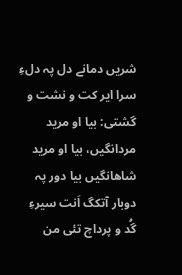شریں دمانے دل پہ دلءِ سرا ایر کت و نشت و گشتی: بیا او مرید مردانگیں، بیا او مرید شاھانگیں بیا دور پہ دوبار آتکگ اَنت سیرءِ گُد و پرداچ تئی من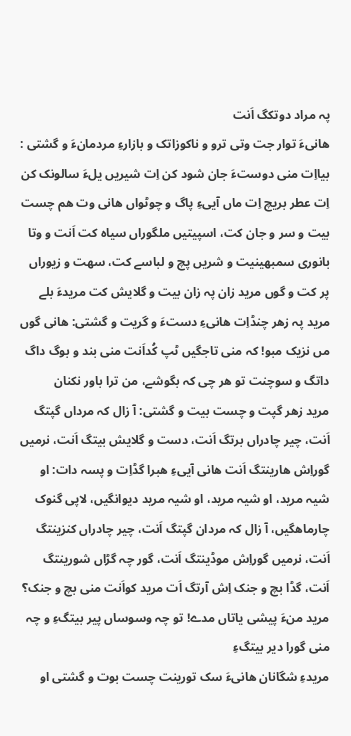پہ مراد دوتکگ اَنت
ھانیءَ توار جت وتی ترو و ناکوزاتک و بازارءِ مردمانءَ و گشتی : بیااِت منی دوستءَ جان شود کن اِت شیریں یلءَ سالونک کن اِت عطر بریچ اِت ماں آییءِ پاگ و چوٹواں ھانی وت ھم چست بیت و سر و جان کت، اسپیتیں ملگوراں سیاہ کت اَنت و وتا بانوری سمبھینیت و شریں پچ و لباسے کت، سھت و زیوراں پر کت و گوں مرید زان پہ زان بیت و گلایش کت مریدءَ بلے مرید پہ زھر چنڈاِت ھانیءِ دستءَ و گریت و گشتی: ھانی گوں مں نزیک مبو! کہ منی تاجگیں ٹپ کُداَنت منی بند و بوگ داگ داتگ و سوچنت تو ھر چی کہ بگوشے، من ترا باور نکنان
مرید زھر گپت و چست بیت و گشتی: آ زال کہ مرداں گپتگ اَنت، چیر چادراں برتگ اَنت، دست و گلایش بیتگ اَنت، نرمیں گوراِش ھارینتگ اَنت ھانی آییءِ ھبرا گڈاِت و پسہ دات: او شیہ مرید، او شیہ مرید، او شیہ مرید دیوانگیں، لاپی گنوک چارماھگیں، آ زال کہ مردان گپتگ اَنت، چیر چادراں کنزینتگ اَنت، نرمیں گوراِش موڈینتگ اَنت، گور چہ گڑاں شورینتگ اَنت، گڈا بچ و جنک اِش آرتگ اَت مرید کواَنت منی بچ و جنک؟ مرید منءَ پیشی یاتاں مدے! تو چہ وسوساں پیر بیتگءِ و چہ منی گورا دیر بیتگءِ
مریدءِ شگانان ھانیءَ سک تورینت چست بوت و گشتی او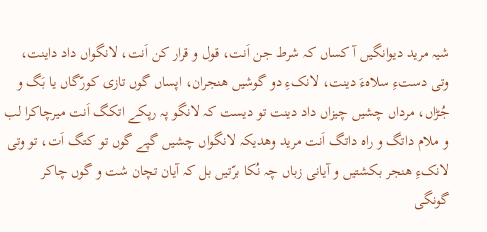شیہ مرید دیوانگیں آ کساں کہ شرط جن اَنت، قول و قرار کن اَنت، لانگواں داد داینت، وتی دستءِ سلاہءَ دینت، لانکءِ دو گوشیں ھنجران، اپساں گوں تازی کورّگاں یا بَگ و جُڑاں، مرداں چشیں چیزاں داد دینت تو دیست کہ لانگو پہ رپکے اتکگ اَنت میرچاکرا لب و ملام داتگ و راہ داتگ اَنت مرید وھدیکہ لانگواں چشیں گپے گوں تو کتگ اَت، تو وتی لانکءِ ھنجر بکشتیں و آیانی زباں چہ نُکا برّتیں بل کہ آیان تچان شت و گوں چاکر گونگی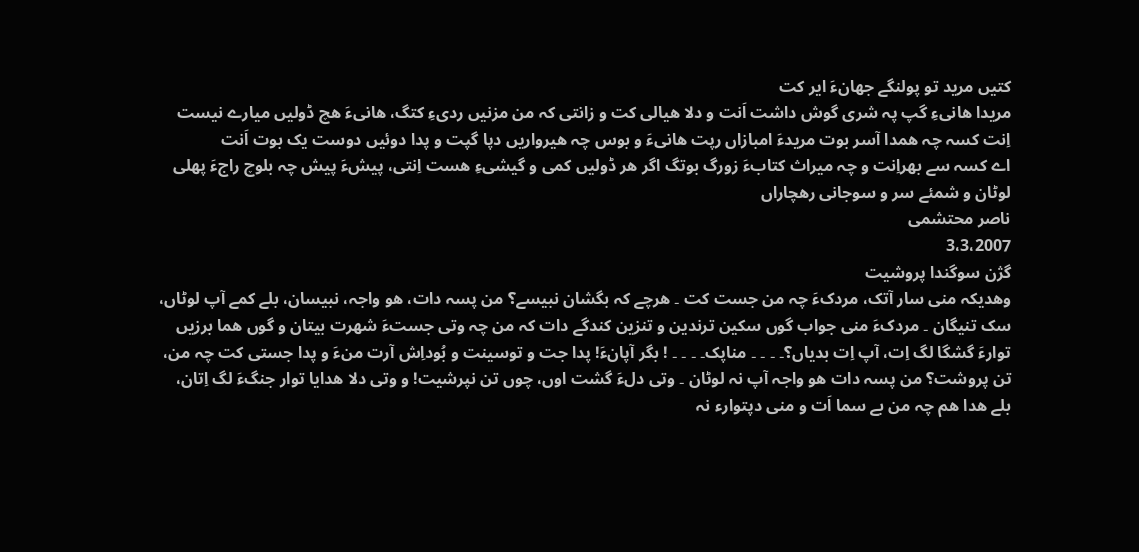کتیں مرید تو پولنگے جھانءَ ایر کت
مریدا ھانیءِ گپ پہ شری گوش داشت اَنت و دلا ھیالی کت و زانتی کہ من مزنیں ردیءِ کتگ، ھانیءَ ھچ ڈولیں میارے نیست اِنت کسہ چہ ھمدا آسر بوت مریدءَ امبازاں رپت ھانیءَ و بوس چہ ھیرواریں دپا گپت و پدا دوئیں دوست یک بوت اَنت
اے کسہ سے بھراِنت و چہ میراث کتابءَ زورگ بوتگ اگر ھر ڈولیں کمی و گیشیءِ ھست اِنتی، پیشءَ پیش چہ بلوچ راجءَ پھلی لوٹان و شمئے سر و سوجانی رھچاراں
ناصر محتشمی
3،3،2007
گژن سوگندا پروشیت
وھدیکہ منی سار آتک، مردکءَ چہ من جست کت ۔ ھرچے کہ بگشان نبیسے؟ من پسہ دات، ھو واجہ، نبیسان، بلے کمے آپ لوٹاں، سک تنیگان ۔ مردکءَ منی جواب گوں سکین ترندین و تنزین کندگے دات کہ من چہ وتی جستءَ شھرت بیتان و گوں ھما برزیں توارءَ گشگا لگ اِت، آپ اِت بدیاں؟۔ ۔ ۔ ۔ مناپک۔ ۔ ۔ ۔ ! بگر آپانءَ! پدا جت و توسینت و بُوداِش آرت منءَ و پدا جستی کت چہ من، تن پروشت؟ من پسہ دات ھو واجہ آپ نہ لوٹان ۔ وتی دلءَ گشت اوں، چوں تن نپرشیت! و وتی دلا ھدایا توار جنگءَ لگ اِتان، بلے ھدا ھم چہ من بے سما اَت و منی دپتوارء نہ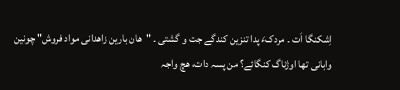اِشکنگا اَت ۔ مردکءَ پدا تنزین کندگے جت و گشتی ۔ "ھان بارین زاھدانی مواد فروش" چونین وابانی تھا اوژناگ کنگائے؟ من پسہ دات، ھچ واجہ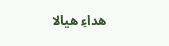ھداءِ ھیالا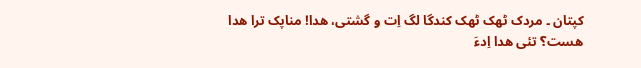کپتان ۔ مردک ٹھک ٹھک کندگا لگ اِت و گشتی، ھدا! مناپک ترا ھدا ھست؟ تئی ھدا اِدءَ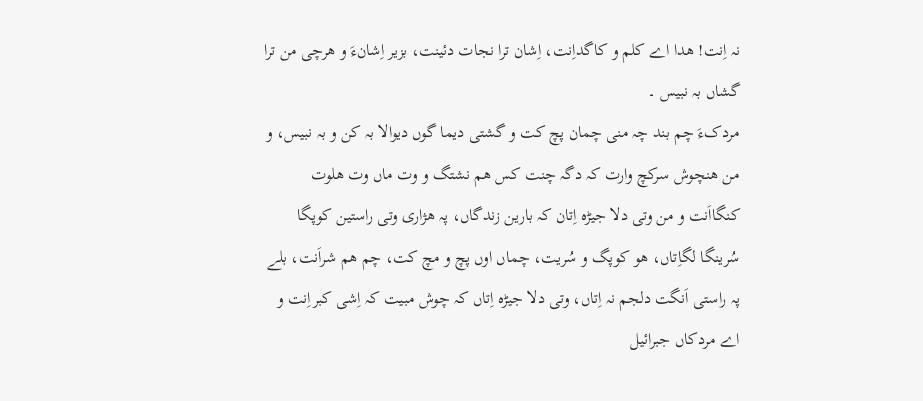نہ اِنت! ھدا اے کلم و کاگداِنت، اِشان ترا نجات دئینت، بزیر اِشانءَ و ھرچی من ترا گشاں بہ نبیس ۔
مردکءَ چم بند چہ منی چمان پچ کت و گشتی دیما گوں دیوالا بہ کن و بہ نبیس، و من ھنچوش سرکچ وارت کہ دگہ چنت کس ھم نشتگ و وت ماں وت ھلوت کنگااَنت و من وتی دلا جیڑہ اِتان کہ بارین زندگاں، پہ ھژاری وتی راستین کوپگا سُرینگا لگاِتاں، ھو کوپگ و سُریت، چماں اوں پچ و مچ کت، چم ھم شراَنت، بلے پہ راستی اَنگت دلجم نہ اِتاں، وتی دلا جیڑہ اِتاں کہ چوش مبیت کہ اِشی کبراِنت و اے مردکاں جبرائیل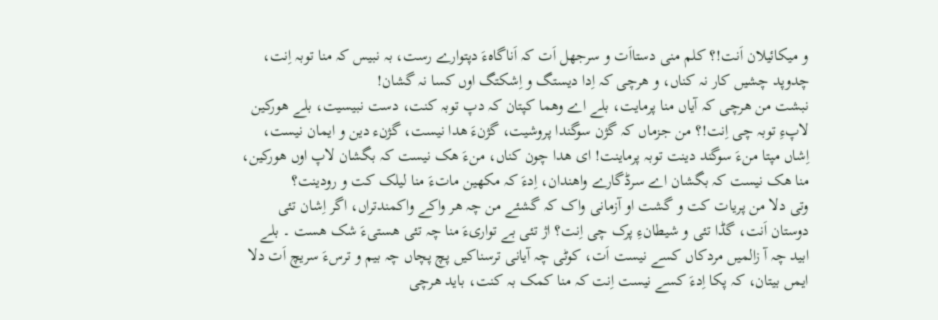و میکائیلان اَنت!؟ کلم منی دستااَت و سرجھل اَت کہ اَناگاہءَ دپتوارے رست، بہ نبیس کہ منا توبہ اِنت، چدوپد چشیں کار نہ کناں، و ھرچی کہ اِدا دیستگ و اِشکتگ اوں کسا نہ گشان!
نبشت من ھرچی کہ آیاں منا پرمایت، بلے اے وھما کپتان کہ دپ توبہ کنت، دست نبیسیت، بلے ھورکین لاپءِ توبہ چی اِنت!؟ من جزماں کہ گژن سوگندا پروشیت، گژنءَ ھدا نیست، گژنء دین و ایمان نیست، اِشاں مپتا منءَ سوگند دینت توبہ پرماینت! ای ھدا چون کناں، منءَ ھک نیست کہ بگشان لاپ اوں ھورکین، منا ھک نیست کہ بگشان اے سرڈگارے واھندان، اِدءَ کہ مکھین ماتءَ منا لیلک کت و رودینت؟
وتی دلا من پریات کت و گشت او آزمانی واک کہ گشئے من چہ ھر واکے واکمندتراں، اگر اِشان تئی دوستان اَنت، گڈا تئی و شیطانءِ پرک چی اِنت؟ اژ تئی بے تواریءَ منا چہ تئی ھستیءَ شک ھست ۔ بلے ابید چہ آ زالمیں مردکاں کسے نیست اَت، کوٹی چہ آیانی ترسناکیں پچ پچاں چہ بیم و ترسءَ سریچ اَت دلا ایمں بیتان، کہ پکا اِدءَ کسے نیست اِنت کہ منا کمک بہ کنت، باید ھرچی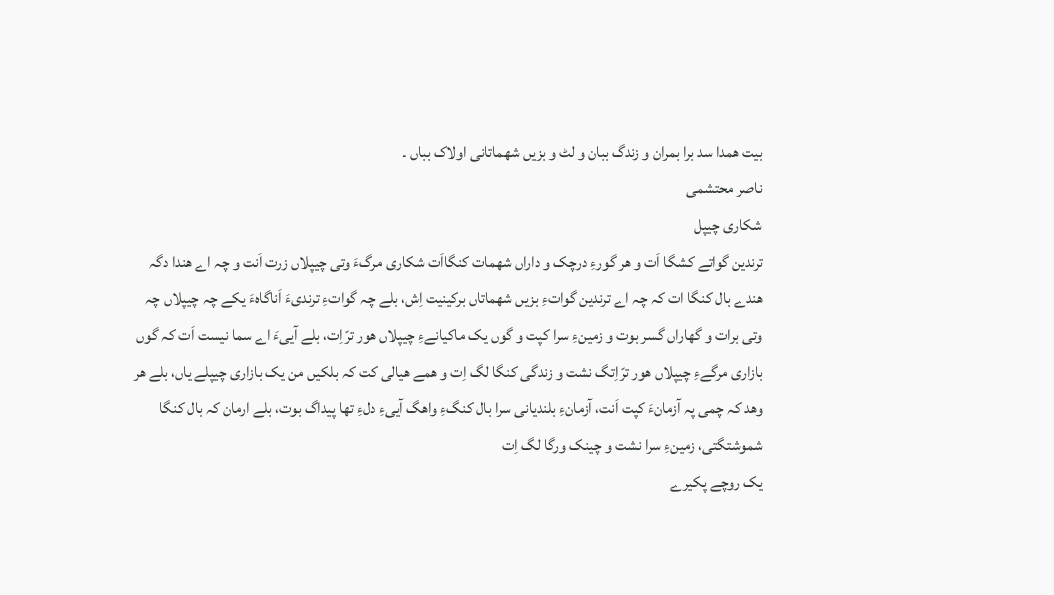بیت ھمدا سد برا بمران و زندگ ببان و لٹ و بزیں شھماتانی اولاک بباں ۔
ناصر محتشمی
شکاری چیپل
ترندین گواتے کشگا اَت و ھر گورءِ درچک و داراں شھمات کنگااَت شکاری مرگءَ وتی چیپلاں زرت اَنت و چہ اے ھندا دگہ ھندے بال کنگا ات کہ چہ اے ترندین گواتءِ بزیں شھماتاں برکینیت اِش، بلے چہ گواتءِ ترندیءَ اَناگاہءَ یکے چہ چیپلاں چہ وتی برات و گھاراں گسر بوت و زمینءِ سرا کپت و گوں یک ماکیانےءِ چیپلاں ھور ترّاِت، بلے آییءَ اے سما نیست اَت کہ گوں بازاری مرگےءِ چیپلاں ھور ترّاِتگ نشت و زندگی کنگا لگ اِت و ھمے ھیالی کت کہ بلکیں من یک بازاری چیپلے یاں، بلے ھر وھد کہ چمی پہ آزمانءَ کپت اَنت، آزمانءِ بلندیانی سرا بال کنگءِ واھگ آییءِ دلءِ تھا پیداگ بوت، بلے ارمان کہ بال کنگا شموشتگتی، زمینءِ سرا نشت و چینک ورگا لگ اِت
یک روچے پکیرے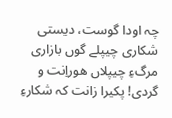چہ اودا گوست، دیستی شکاری چیپلے گوں بازاری مرگءِ چیپلاں ھوراِنت و گردی! پکیرا زانت کہ شکارءِ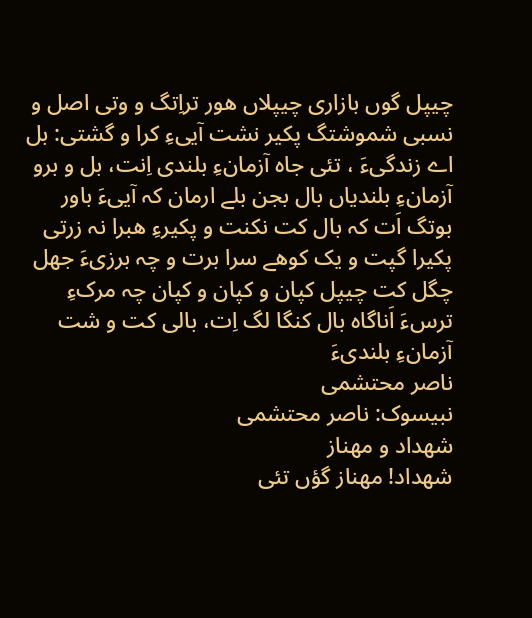چیپل گوں بازاری چیپلاں ھور تراِتگ و وتی اصل و نسبی شموشتگ پکیر نشت آییءِ کرا و گشتی: بل اے زندگیءَ ، تئی جاہ آزمانءِ بلندی اِنت، بل و برو آزمانءِ بلندیاں بال بجن بلے ارمان کہ آییءَ باور بوتگ اَت کہ بال کت نکنت و پکیرءِ ھبرا نہ زرتی پکیرا گپت و یک کوھے سرا برت و چہ برزیءَ جھل چگل کت چیپل کپان و کپان و کپان چہ مرکءِ ترسءَ اَناگاہ بال کنگا لگ اِت، بالی کت و شت آزمانءِ بلندیءَ
ناصر محتشمی
نبیسوک: ناصر محتشمی
شھداد و مھناز
شھداد! مھناز گؤں تئی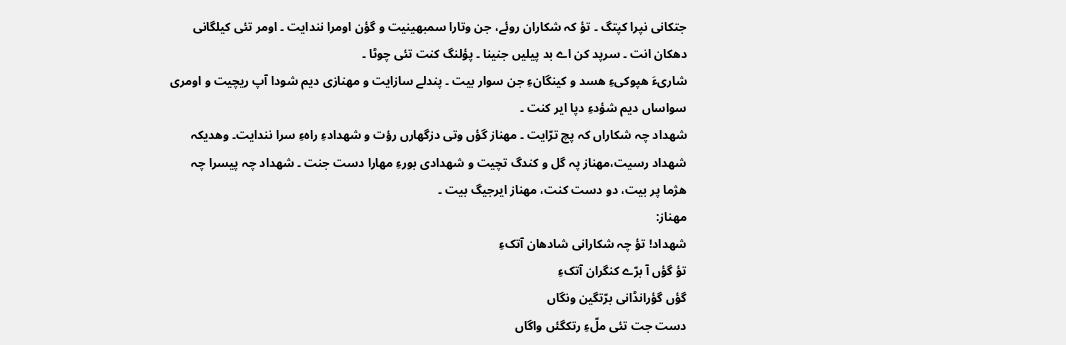جتکانی نپرا کپتگ ۔ تؤ کہ شکاران روئے، جن وتارا سمبھینیت و گؤن اومرا نندایت ۔ اومر تئی کیلگانی دھکان انت ۔ سرپد کن اے بد پیلیں جنینا ۔ پؤلنگ کنت تئی چوٹا ۔
شاریءَ ھپوکیءِ ھسد و کینگانءِ جن سوار بیت ۔ پندلے سازایت و مھنازی دیم شودا آپ ریچیت و اومری سواساں دیم شؤدءِ دپا ایر کنت ۔
شھداد چہ شکاراں کہ پچ ترّایت ۔ مھناز گؤں وتی دزگھارں رؤت و شھدادءِ راہءِ سرا نندایت۔ وھدیکہ شھداد رسیت،مھناز پہ گل و کندگ تچیت و شھدادی بورءِ مھارا دست جنت ۔ شھداد چہ پیسرا چہ ھژما پر بیت، دو دست کنت، مھناز ایرجیگ بیت ۔
مھناز:
شھداد! تؤ چہ شکارانی شادھان آتکءِ
تؤ گؤں آ برّے کنگران آتکءِ
گؤں گؤرانڈانی برّتگين ونگاں
دست جت تئی ملّءِ رتکگئں واگاں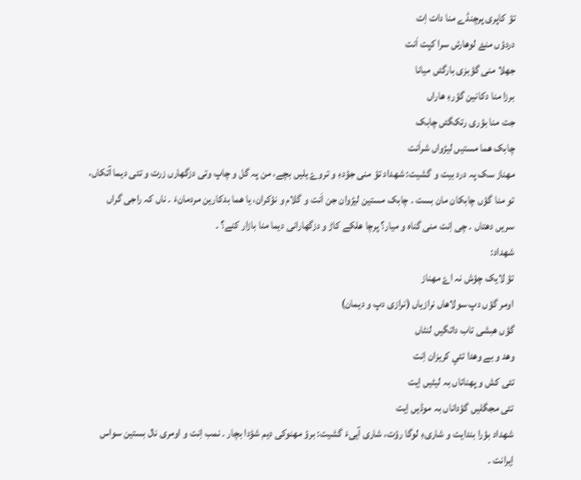تؤ کاپری پرچنڈے منا دات اِت
دردؤں منۓ لوھارئں سرا کپت اَنت
جھلا منی گؤبزی بارگئں میانا
برزا منا دکانین گؤرءِ ھاراں
جت منا بؤری رتکگئں چابک
چابک ھما مستیں لیڑواں شراَنت
مھناز سک پہ درد بیت و گشیت: شھداد تؤ منی جؤدءِ و تروۓ یلیں بچے، من پہ گل و چاپ وتی دزگھارں زرت و تئی دیما آتکاں، تو منا گؤں چابکان مان بست ۔ چابک مستین لیڑوان جن اَنت و گلام و نؤکران، یا ھما بدکارین مردمانءَ ۔ ناں کہ راجی گراں سریں دھتاں ۔ چی اِنت منی گناہ و میار؟ پرچا ھلکے کاڑ و دزگھارانی دیما منا بازار کنے؟ ۔
شھداد:
تؤ لایک چؤش نہ اۓ مھناز
اومر گؤں دپ سولاھاں نرازیاں (نرازی دپ و دیمان)
گؤں ھبشی تاب داتگیں لنٹاں
وھد و بے وھدا تئي کریزان اِنت
تئی کش و پھناتاں بہ لیٹیں اِیت
تئی مجگلیں گؤداناں بہ موڈیں اِیت
شھداد بؤرا بندایت و شاریءِ لوگا رؤت، شاری آییءَ گشیت: برؤ مھنوکی دیم شؤدا بچار ۔ نمب اِنت و اومری نال بستین سواس اِیرانت ۔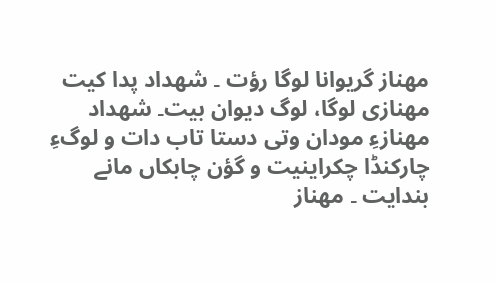مھناز گریوانا لوگا رؤت ۔ شھداد پدا کیت مھنازی لوگا، لوگ دیوان بیت۔ شھداد مھنازءِ مودان وتی دستا تاب دات و لوگءِ چارکنڈا چکراینیت و گؤن چابکاں مانے بندایت ۔ مھناز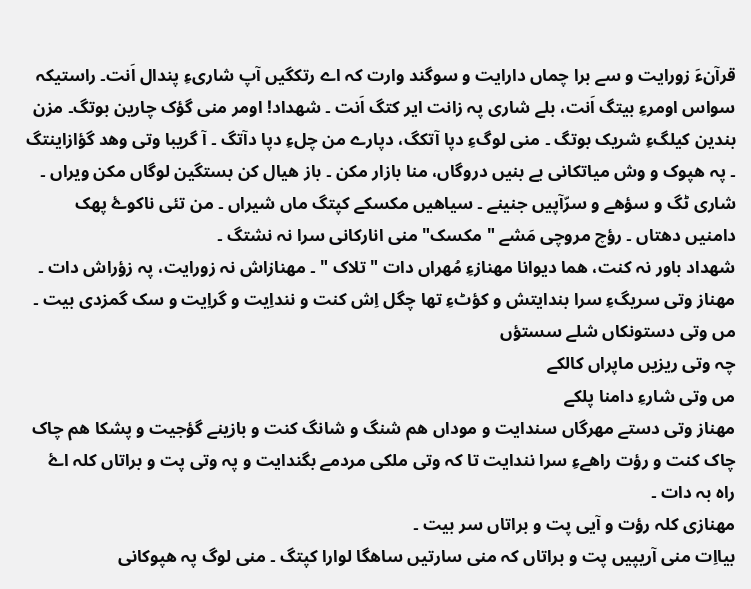قرآنءَ زورایت و سے برا چماں دارایت و سوگند وارت کہ اے رتکگیں آپ شاریءِ پندال اَنت۔ راستیکہ سواس اومرءِ بیتگ اَنت، بلے شاری پہ زانت ایر کتگ اَنت ۔ شھداد! اومر منی گؤک چارین بوتگ۔ مزن بندین کیلگءِ شریک بوتگ ۔ منی لوگءِ دپا آتکگ، دپارے من چلءِ دپا دآتگ ۔ آ گریبا وتی وھد گؤازاینتگ ۔ پہ ھپوک و وش میاتکانی بے بنیں دروگاں، منا بازار مکن ۔ باز ھیال کن بستگین لوگاں مکن ویراں ۔ شاری ٹگ و سؤھے و سرّآپیں جنینے ۔ سیاھیں مکسکے کپتگ ماں شیراں ۔ من تئی ناکوۓ پھک دامنیں دھتاں ۔ رؤچ مروچی مَشے " مکسک" منی انارکانی سرا نہ نشتگ ۔
شھداد باور نہ کنت، ھما دیوانا مھنازءِ مُھراں دات " تلاک " ۔ مھنازاش نہ زورایت، پہ زؤراش دات ۔ مھناز وتی سریگءِ سرا بندایتش و کؤٹءِ تھا چگل اِش کنت و ننداِیت و گراِیت و سک گمزدی بیت ۔
مں وتی دستونکاں شلے سستؤں
چہ وتی ریزیں ماپراں کالکے
مں وتی شارءِ دامنا پلکے
مھناز وتی دستے مھرگاں سندایت و موداں ھم شنگ و شانگ کنت و بازینے گؤجیت و پشکا ھم چاک چاک کنت و رؤت راھےءِ سرا نندایت تا کہ وتی ملکی مردمے بگندایت و پہ وتی پت و براتاں کلہ اۓ راہ بہ دات ۔
مھنازی کلہ رؤت و آیی پت و براتاں سر بیت ۔
بیااِت منی آریپیں پت و براتاں کہ منی سارتیں ساھگا لوارا کپتگ ۔ منی لوگ پہ ھپوکانی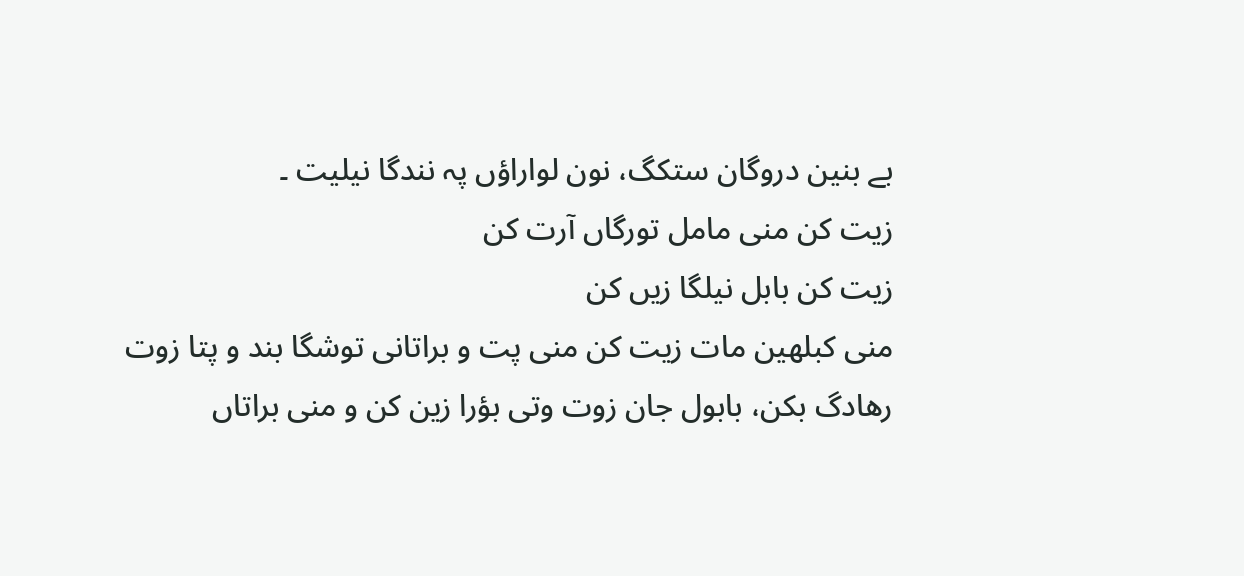بے بنین دروگان ستکگ، نون لواراؤں پہ نندگا نیلیت ۔
زیت کن منی مامل تورگاں آرت کن
زیت کن بابل نیلگا زیں کن
منی کبلھین مات زیت کن منی پت و براتانی توشگا بند و پتا زوت رھادگ بکن، بابول جان زوت وتی بؤرا زین کن و منی براتاں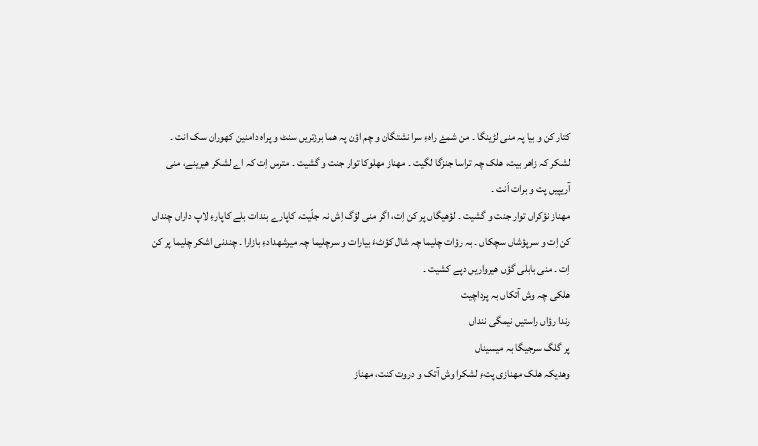کتار کن و بیا پہ منی لڑینگا ۔ من شمۓ راہءِ سرا نشتگان و چم اؤن پہ ھما برزتریں سنٹ و پراہ دامنین کھوران سک انت ۔
لشکر کہ زاھر بیت، ھلک چہ تراسا جنزگا لگیت ۔ مھناز مھلوکا توار جنت و گشیت ۔ مترس اِت کہ اے لشکر ھیرینے، منی آریپیں پت و برات اَنت ۔
مھناز نؤکراں توار جنت و گشیت ۔ لؤھیگاں پر کن اِت، اگر منی لؤگ اِش نہ جلّیت، کاپارے بندات بلے کاپارءِ لاپ داراں چنداں کن اِت و سرپؤشاں سچکاں ۔ بہ رؤات چلیما چہ شال کؤٹءَ بیارات و سرچلیما چہ میرشھدادءِ بازارا ۔ چندنی اشکر چلیما پر کن اِت ۔ منی بابلی گؤں ھیرواریں دپے کشیت ۔
ھلکی چہ وش آتکاں بہ پرداچیت
رندا رؤاں راستیں نیمگی ننداں
پر گلگ سرجیگا بہ میسیناں
وھدیکہ ھلک مھنازی پتءِ لشکرا وش آتک و دروت کنت، مھناز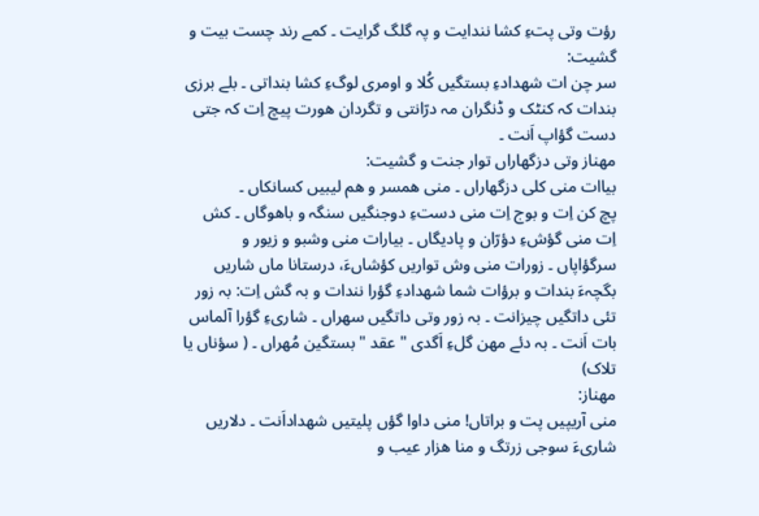رؤت وتی پتءِ کشا نندایت و پہ گلگ گرایت ۔ کمے رند چست بیت و گشیت:
سر چن ات شھدادءِ بستگیں کُلا و اومری لوگءِ کشا بنداتی ۔ بلے برزی بندات کہ کنٹک و ڈنگران مہ درّانتی و تگردان ھورت پیچ اِت کہ جتی دست گؤاپ اَنت ۔
مھناز وتی دزگھاراں توار جنت و گشیت:
بیاات منی کلی دزگھاراں ۔ منی ھمسر و ھم لیبیں کسانکاں ۔
پچ کن اِت و بوج اِت منی دستءِ دوجنگیں سنگہ و باھوگاں ۔ کش اِت منی گؤشءِ دؤرّان و پادیگاں ۔ بیارات منی وشبو و زیور و سرگؤاپاں ۔ زورات منی وش تواریں کؤشاںءَ، درستانا ماں شاریں بگچہءَ بندات و برؤات شما شھدادءِ گؤرا نندات و بہ گش اِت: بہ زور تئی داتگيں چیزانت ۔ بہ زور وتی داتگيں سھراں ۔ شاریءِ گؤرا آلماس بات اَنت ۔ بہ دئے مھن گلءِ اَگدی " عقد " بستگین مُھراں ۔ ( سؤناں یا تلاک)
مھناز:
منی آریپیں پت و براتاں! منی داوا گؤں پلیتیں شھداداَنت ۔ دلاریں شاریءَ سوجی زرتگ و منا ھزار عیب و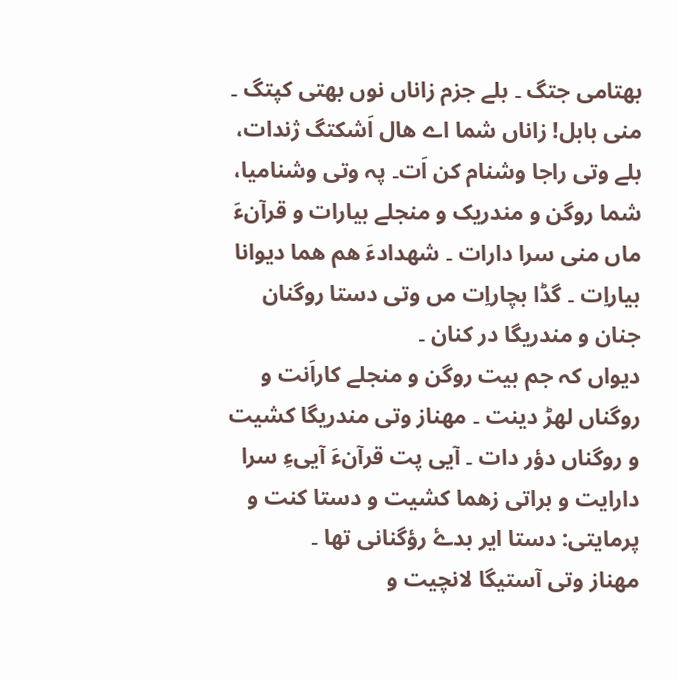بھتامی جتگ ۔ بلے جزم زاناں نوں بھتی کپتگ ۔
منی بابل! زاناں شما اے ھال اَشکتگ ژندات، بلے وتی راجا وشنام کن اَت۔ پہ وتی وشنامیا، شما روگن و مندریک و منجلے بیارات و قرآنءَ ماں منی سرا دارات ۔ شھدادءَ ھم ھما دیوانا بیاراِت ۔ گڈا بچاراِت مں وتی دستا روگنان جنان و مندریگا در کنان ۔
دیواں کہ جم بیت روگن و منجلے کاراَنت و روگناں لھڑ دینت ۔ مھناز وتی مندریگا کشیت و روگناں دؤر دات ۔ آیی پت قرآنءَ آییءِ سرا دارایت و براتی زھما کشیت و دستا کنت و پرمایتی: دستا ایر بدۓ رؤگنانی تھا ۔
مھناز وتی آستیگا لانچیت و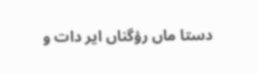دستا ماں رؤگناں ایر دات و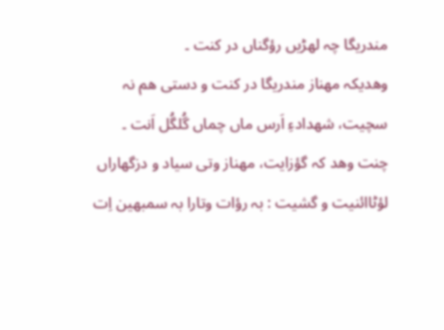مندریگا چہ لھڑیں رؤگناں در کنت ۔
وھدیکہ مھناز مندریگا در کنت و دستی ھم نہ سچیت، شھدادءِ اَرس ماں چماں گُلگُل اَنت ۔
چنت وھد کہ گؤزایت، مھناز وتی سیاد و دزگھاراں لؤٹاائنیت و گشیت : بہ رؤات وتارا بہ سمبھین اِت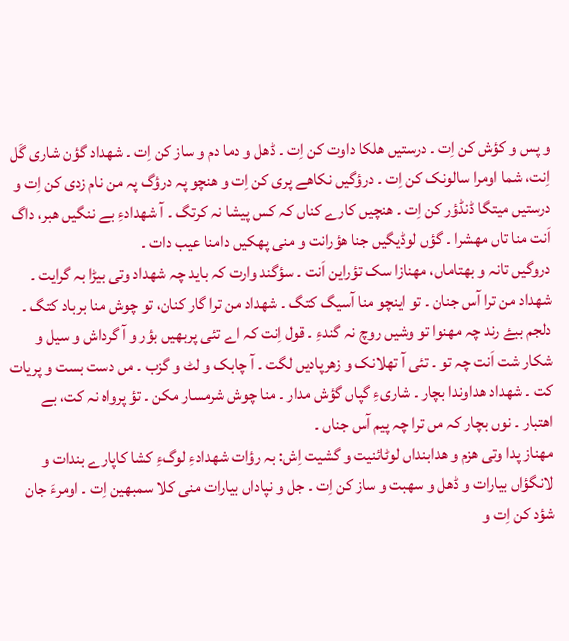و پس و کؤش کن اِت ۔ درستیں ھلکا داوت کن اِت ۔ ڈھل و دما دم و ساز کن اِت ۔ شھداد گؤن شاری گَل اِنت، شما اومرا سالونک کن اِت ۔ درؤگیں نکاھے پری کن اِت و ھنچو پہ درؤگ پہ من نام زدی کن اِت و درستیں میتگا ڈنڈؤر کن اِت ۔ ھنچیں کارے کناں کہ کس پیشا نہ کرتگ ۔ آ شھدادءِ بے ننگیں ھبر، داگ اَنت منا تاں مھشرا ۔ گؤں لوڈیگیں جنا ھؤرانت و منی پھکیں دامنا عیب دات ۔
دروگیں تانہ و بھتاماں، مھنازا سک تؤراین اَنت ۔ سؤگند وارت کہ باید چہ شھداد وتی بیڑا بہ گرایت ۔
شھداد من ترا آس جنان ۔ تو اینچو منا آسیگ کتگ ۔ شھداد من ترا گار کنان، تو چوش منا برباد کتگ ۔ دلجم ببۓ رند چہ مھنوا تو وشیں روچ نہ گندءِ ۔ قول اِنت کہ اے تئی پربھیں بؤر و آ گرداش و سیل و شکار شت اَنت چہ تو ۔ تئی آ تھلانک و زھرپادیں لگت ۔ آ چابک و لٹ و گزب ۔ مں دست بست و پریات کت ۔ شھداد ھداوندا بچار ۔ شاریءِ گپاں گؤش مدار ۔ منا چوش شرمسار مکن ۔ تؤ پرواہ نہ کت، بے اھتبار ۔ نوں بچار کہ مں ترا چہ پیم آس جناں ۔
مھناز پدا وتی ھزم و ھدابنداں لوٹائنیت و گشیت اِش: بہ رؤات شھدادءِ لوگءِ کشا کاپارے بندات و لانگؤاں بیارات و ڈھل و سھبت و ساز کن اِت ۔ جل و نپاداں بیارات منی کلا سمبھین اِت ۔ اومرءَ جان شؤد کن اِت و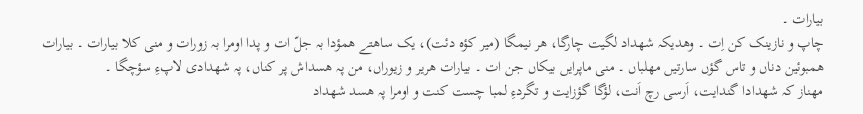بیارات ۔
چاپ و نازینک کن اِت ۔ وھدیکہ شھداد لگیت چارگا، ھر نیمگا (میر کؤہ دئت)، یک ساھتے ھمؤدا بہ جلّ ات و پدا اومرا بہ زورات و منی کلا بیارات ۔ بیارات ھمبوئین دناں و تاس گؤں سارتیں مھلباں ۔ منی ماپرایں بیکاں جن ات ۔ بیارات ھریر و زیوراں، من پہ ھسداش پر کناں، پہ شھدادی لاپءِ سؤچگا ۔
مھناز کہ شھدادا گندایت، اَرسی رچ اَنت، لؤگا گؤزایت و تگردءِ لمبا چست کنت و اومرا پہ ھسد شھداد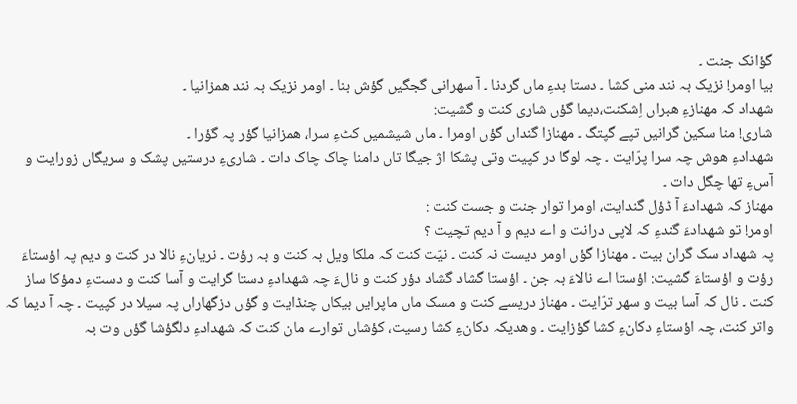گؤانک جنت ۔
بیا اومر! نزیک بہ نند منی کشا ۔ دستا بدءِ ماں گردنا ۔ آ سھرانی گجگیں گؤش بنا ۔ اومر نزیک بہ نند ھمزانیا ۔
شھداد کہ مھنازءِ ھبراں اِشکنت،دیما گؤں شاری کنت و گشیت:
شاری! منا سکین گرانیں تپے گپتگ ۔ مھنازا گنداں گؤں اومرا ۔ ماں شیشمیں کٹءِ سرا، ھمزانیا گؤر پہ گؤرا ۔
شھدادءِ ھوش چہ سرا پرّایت ۔ چہ لوگا در کپیت وتی پشکا اژ جیگا تاں دامنا چاک چاک دات ۔ شاریءِ درستیں پشک و سریگاں زورایت و آسءِ تھا چگل دات ۔
مھناز کہ شھدادءَ آ ڈؤل گندایت، اومرا توار جنت و جست کنت :
اومر! تو شھدادءَ گندءِ کہ لاپی درانت و اے دیم و آ دیم تچیت ؟
پہ شھداد سک گران بیت ۔ مھنازا گؤں اومر دیست نہ کنت ۔ نیّت کنت کہ ملکا ویل بہ کنت و بہ رؤت ۔ نریانءِ نالا در کنت و دیم پہ اؤستاءَ رؤت و اؤستاءَ گشیت: اؤستا اے نالاءَ بہ جن ۔ اؤستا گشاد گشاد دؤر کنت و نالءَ چہ شھدادءِ دستا گرایت و آسا کنت و دستءِ دمؤکا ساز کنت ۔ نال کہ آسا بیت و سھر ترّایت ۔ مھناز دریسے کنت و مسک ماں ماپرایں بیکاں چنڈایت و گؤں دزگھاراں پہ سیلا در کپیت ۔ چہ آ دیما کہ واتر کنت، چہ اؤستاءِ دکانءِ کشا گؤزایت ۔ وھدیکہ دکانءِ کشا رسیت، کؤشاں توارے مان کنت کہ شھدادءِ دلگؤشا گؤں وت بہ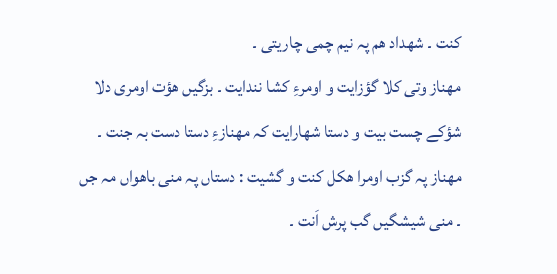کنت ۔ شھداد ھم پہ نیم چمی چاریتی ۔
مھناز وتی کلا گؤزایت و اومرءِ کشا نندایت ۔ بزگیں ھؤت اومری دلا شؤکے چست بیت و دستا شھارایت کہ مھنازءِ دستا دست بہ جنت ۔ مھناز پہ گزب اومرا ھکل کنت و گشیت : دستاں پہ منی باھواں مہ جں ۔ منی شیشگیں گب پرش اَنت ۔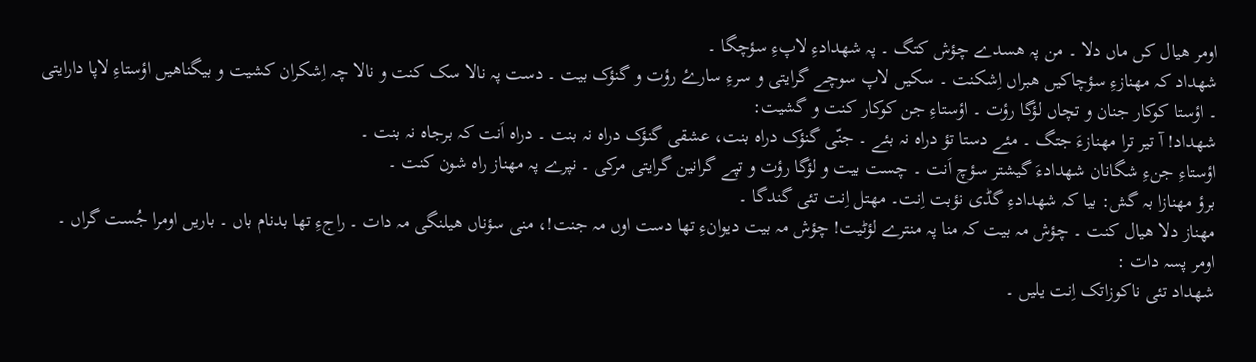اومر ھیال کں ماں دلا ۔ من پہ ھسدے چؤش کتگ ۔ پہ شھدادءِ لاپءِ سؤچگا ۔
شھداد کہ مھنازءِ سؤچاکیں ھبراں اِشکنت ۔ سکیں لاپ سوچے گرایتی و سرءِ سارۓ رؤت و گنؤک بیت ۔ دست پہ نالا سک کنت و نالا چہ اِشکران کشیت و بیگناھیں اؤستاءِ لاپا دارایتی ۔ اؤستا کوکار جنان و تچاں لؤگا رؤت ۔ اؤستاءِ جن کوکار کنت و گشیت:
شھداد! آ تیر ترا مھنازءَ جتگ ۔ مئے دستا تؤ دراہ نہ بئے ۔ جنّی گنؤک دراہ بنت، عشقی گنؤک دراہ نہ بنت ۔ دراہ اَنت کہ برجاہ نہ بنت ۔
اؤستاءِ جنءِ شگانان شھدادءَ گیشتر سؤچ اَنت ۔ چست بیت و لؤگا رؤت و تپے گرانین گرایتی مرکی ۔ نپرے پہ مھناز راہ شون کنت ۔
برؤ مھنازا بہ گش: بیا کہ شھدادءِ گڈی نؤبت اِنت۔ مھتل اِنت تئی گندگا ۔
مھناز دلا ھیال کنت ۔ چؤش مہ بیت کہ منا پہ منترے لؤٹیت! چؤش مہ بیت دیوانءِ تھا دست اوں مہ جنت!، منی سؤناں ھیلنگی مہ دات ۔ راجءِ تھا بدنام باں ۔ باریں اومرا جُست گراں ۔
اومر پسہ دات :
شھداد تئی ناکوزاتک اِنت یلیں ۔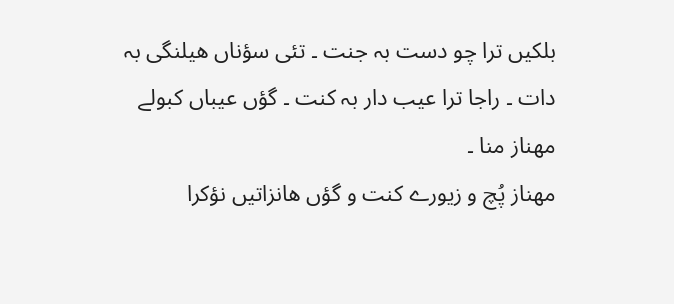بلکیں ترا چو دست بہ جنت ۔ تئی سؤناں ھیلنگی بہ دات ۔ راجا ترا عیب دار بہ کنت ۔ گؤں عیباں کبولے مھناز منا ۔
مھناز پُچ و زیورے کنت و گؤں ھانزاتیں نؤکرا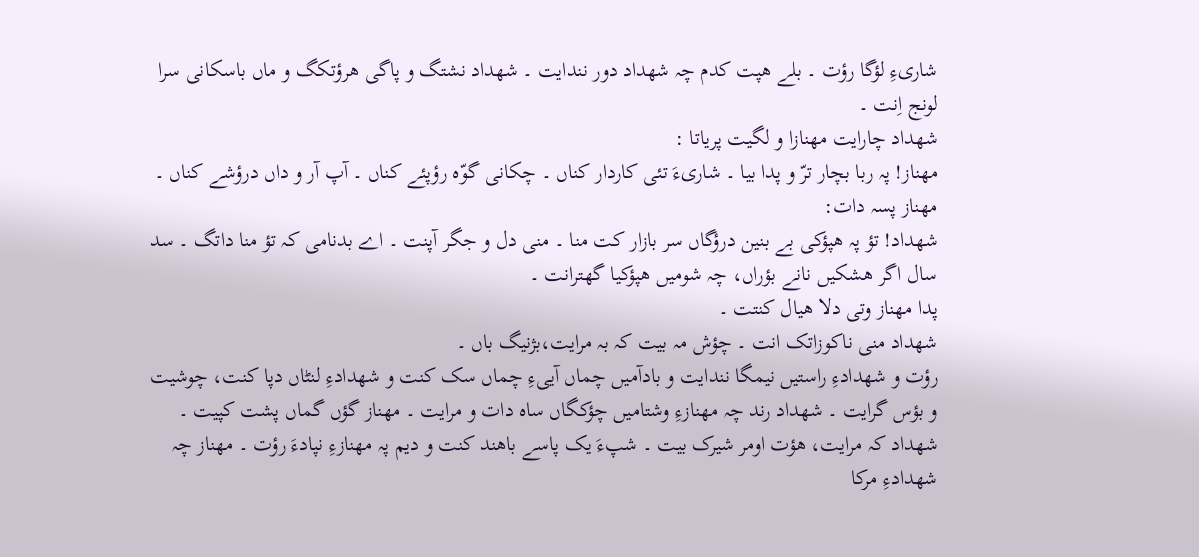شاریءِ لؤگا رؤت ۔ بلے ھپت کدم چہ شھداد دور نندایت ۔ شھداد نشتگ و پاگی ھرؤتکگ و ماں باسکانی سرا لونج اِنت ۔
شھداد چارایت مھنازا و لگیت پریاتا :
مھناز! پہ ربا بچار ترّ و پدا بیا ۔ شاریءَ تئی کاردار کناں ۔ چکانی گوّہ رؤپئے کناں ۔ آپ آر و داں درؤشے کناں ۔
مھناز پسہ دات:
شھداد! تؤ پہ ھپؤکی بے بنین درؤگاں سر بازار کت منا ۔ منی دل و جگر آپنت ۔ اے بدنامی کہ تؤ منا داتگ ۔ سد سال اگر ھشکیں نانے بؤراں، چہ شومیں ھپؤکیا گھترانت ۔
پدا مھناز وتی دلا ھیال کنتت ۔
شھداد منی ناکوزاتک انت ۔ چؤش مہ بیت کہ بہ مرایت،بژنیگ باں ۔
رؤت و شھدادءِ راستیں نیمگا نندایت و بادآمیں چماں آییءِ چماں سک کنت و شھدادءِ لنٹاں دپا کنت، چوشیت و بؤس گرایت ۔ شھداد رند چہ مھنازءِ وشتامیں چؤکگاں ساہ دات و مرایت ۔ مھناز گؤں گماں پشت کپیت ۔
شھداد کہ مرایت، ھؤت اومر شیرک بیت ۔ شپءَ یک پاسے باھند کنت و دیم پہ مھنازءِ نپادءَ رؤت ۔ مھناز چہ شھدادءِ مرکا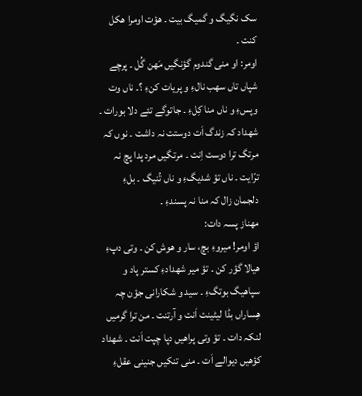سک نگیگ و گمیگ بیت ۔ ھؤت اومرا ھکل کنت ۔
اومر: او منی گندوم گؤنگیں مَھن گُل ۔ پرچے شپاں تاں سھب نالءِ و پریات کنءِ ؟۔ ناں وت وپسءِ و ناں منا کِلءِ ۔ جاتوگے تئے دلا بورات ۔ شھداد کہ زندگ اَت دوستت نہ داشت ۔ نوں کہ مرتگ ترا دوست اِنت ۔ مرتگیں مرد پدا پچ نہ ترّایت ۔ ناں تؤ شدیگءِ و ناں تُنیگ ۔ بلءِ دلجمان زال کہ منا نہ پسندءِ ۔
مھناز پسہ دات:
اؤ اومر! میروءِ بچ، سار و ھوش کن ۔ وتی دپءِ ھیالا گؤر کن ۔ تؤ میر شھدادءِ کستر پاد و سپاھیگ بوتگءِ ۔ سید و شکارانی جؤن چہ ھِساراں بڈا لیٹینت اَنت و آرتنت ۔ من ترا گرمیں لنکہ دات ۔ تؤ وتی پراھیں دپا چپت اَنت ۔ شھداد کؤھیں دیوالے اَت ۔ منی تنکیں جنینی عقلءِ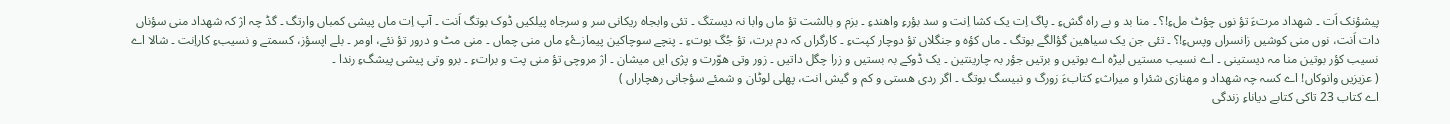پیشؤنک اَت ۔ شھداد مرتءَ تؤ نوں چؤٹ ملءِ!؟ ۔ منا بد و بے راہ گشءِ ۔ پاگ اِت یک کشا اِنت و سد بؤرءِ واھندءِ ۔ بزم و بالشت تؤ ماں وابا نہ دیستگ ۔ تئی وابجاہ ریکانی سر و سرجاہ پیلکیں ڈوک بوتگ اَنت ۔ آپ اِت ماں پیشی کمباں وارتگ ۔ گڈ چہ اژ کہ شھداد منی سؤناں دات اَنت، نوں منی کوشیں زانسراں وپسءِ!؟ ۔ تئی جن یک سیاھین گؤالگے بوتگ ۔ ماں کؤہ و جنگلاں تؤ دوچار کپتءِ ۔ کارگراں کہ دم برت، تؤ جُگ بوتءِ ۔ پنچے سوچاکین پیمازۓءِ ماں منی چماں ۔ منی مٹ و درور تؤ نئے، اومر ۔ بلے اپسؤز، کسمتے و نسیبءِ کاراِنت ۔ شالا اے نسیب کؤر بوتین منا مہ دیستینی ۔ اے نسیب مستیں لیڑہ اے بوتیں و برتیں جؤر بہ چارینتین ۔ یک ڈوکے بہ بستیں و زرا چگل داتیں ۔ زور وتی ھوّرت و پژی ایں میشان ۔ اژ مروچی تؤ منی پت و براتءِ ۔ برو وتی پیشی پیشگءِ رندا ۔
( عزیزیں وانوکاں! اے کسہ چہ شھداد و مھنازی شئرا و میراثءِ کتابءَ زورگ و نبیسگ بوتگ ۔ اگر ردی ھستی و کم و گیش انت، پھلی لوٹان و شمئے سؤجانی رھچاراں )
اے کتاب 23 تاکی کتابے دیاناءِ زندگی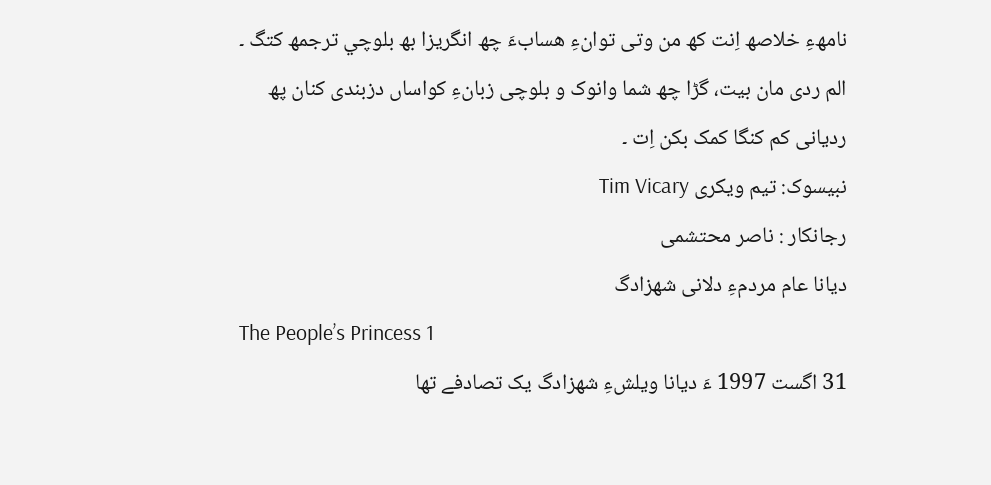نامھءِ خلاصھ اِنت کھ من وتی توانءِ ھسابءَ چھ انگریزا بھ بلوچي ترجمھ کتگ ۔ الم ردی مان بیت، گڑا چھ شما وانوک و بلوچی زبانءِ کواساں دزبندی کنان پھ ردیانی کم کنگا کمک بکن اِت ۔
نبیسوک: تیم ویکری Tim Vicary
رجانکار : ناصر محتشمی
دیانا عام مردمءِ دلانی شھزادگ
The People’s Princess 1
31 اگست 1997 ءَ دیانا ویلشءِ شھزادگ یک تصادفے تھا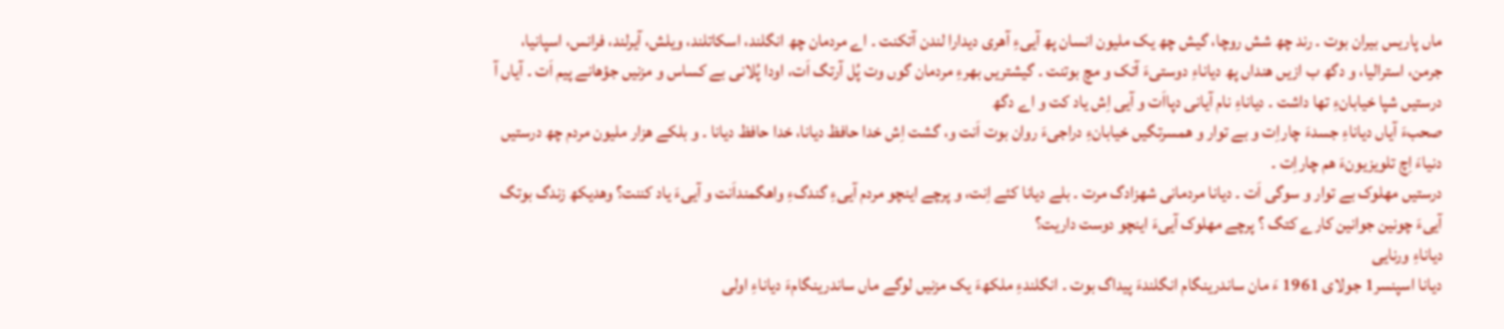ماں پاریس بیران بوت ۔ رند چھ شش روچا، گیش چھ یک ملیون انسان پھ آییءِ آھری دیدارا لندن آتکنت ۔ اے مردمان چھ انگلند، اسکاتلند، ویلش، آیرلند، فرانس، اسپانیا، جرمن، استرالیا، و دگھ ب ازیں ھنداں پھ دیاناءِ دوستیءَ آتک و مچ بوتنت ۔ گیشتریں بھرءِ مردمان گوں وت پُل آرتگ اَت، اودا پُلانی بے کساس و مزنیں جؤھانے پيم اَت ۔ آیاں آ درستیں شپا خیابانءِ تھا داشت ۔ دیاناءِ نام آیانی دپااَت و آیی اِش یاد کت و اے دگھ
صحبءَ آیاں دیاناءِ جسدءَ چاراِت و بے توار و ھمسرتگیں خیابانءِ دراجیءَ روان بوت اَنت و، گشت اِش خدا حافظ دیانا، خدا حافظ دیانا ۔ و بلکے ھزار ملیون مردم چھ درستیں دنیاءَ اِچ تلویزیونءَ ھم چاراِت ۔
درستیں مھلوک بے توار و سوگی اَت ۔ دیانا مردمانی شھزادگ مرت ۔ بلے دیانا کئے اِنت، و پرچے اینچو مردم آییءِ گندگءِ واھگمنداَنت و آییءَ یاد کننت؟ وھدیکھ زندگ بوتگ آییءَ چونین جوانین کارے کتگ ؟ پرچے مھلوک آییءَ اینچو دوست داریت؟
دیاناءِ ورنایی
دیانا اسپنسر1 جولای 1961 ءَ مان ساندرینگام انگلندءَ پیداگ بوت ۔ انگلندءِ ملکھءَ یک مزنیں لوگے ماں ساندرینگامءَ دیاناءِ اولی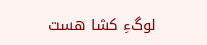لوگءِ کشا ھست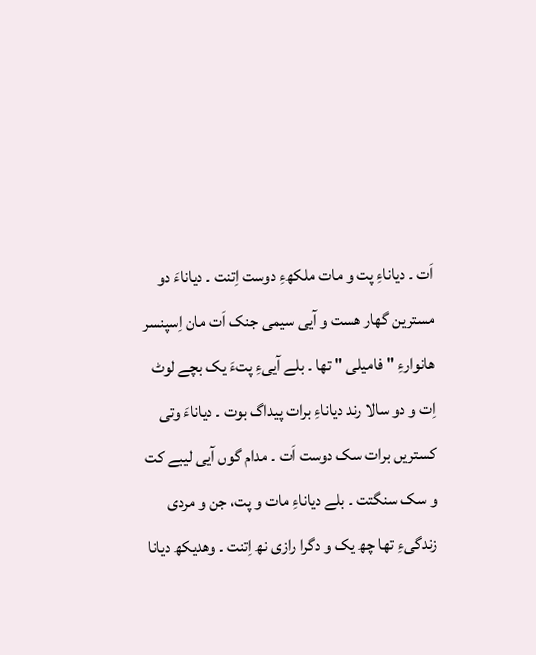اَت ۔ دیاناءِ پت و مات ملکھءِ دوست اِتنت ۔ دیاناءَ دو مسترین گھار ھست و آیی سیمی جنک اَت مان اِسپنسر ھانوارءِ " فامیلی " تھا ۔ بلے آییءِ پتءَ یک بچے لوٹ اِت و دو سالا رند دیاناءِ برات پیداگ بوت ۔ دیاناءَ وتی کستریں برات سک دوست اَت ۔ مدام گوں آیی لیبے کت و سک سنگتت ۔ بلے دیاناءِ مات و پت، جن و مردی زندگیءِ تھا چھ یک و دگرا رازی نھ اِتنت ۔ وھدیکھ دیانا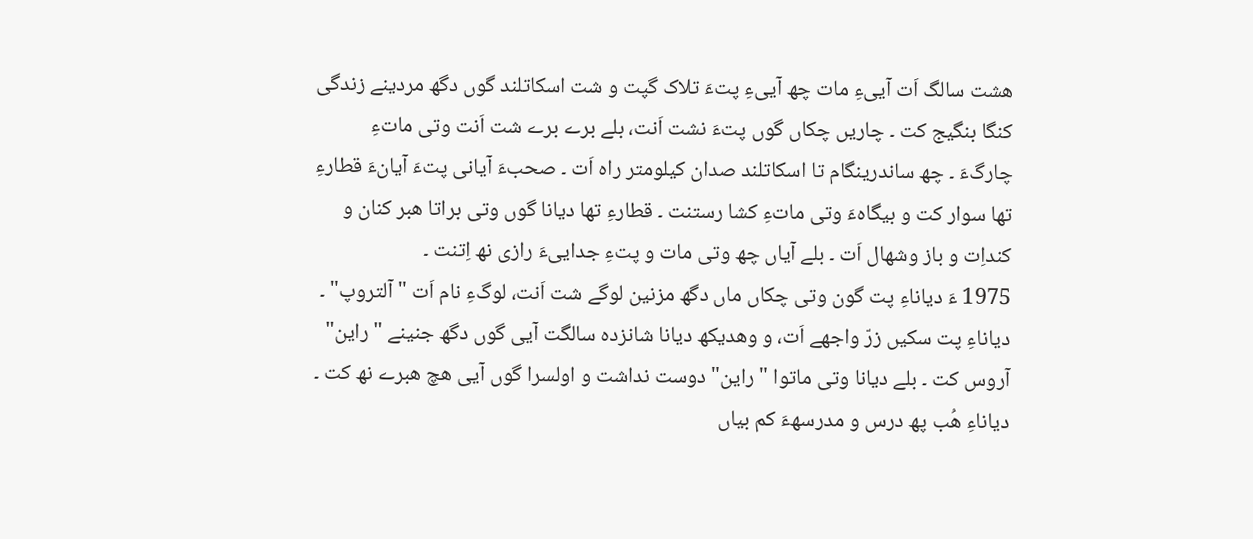ھشت سالگ اَت آییءِ مات چھ آییءِ پتءَ تلاک گپت و شت اسکاتلند گوں دگھ مردینے زندگی کنگا بنگیج کت ۔ چاریں چکاں گوں پتءَ نشت اَنت، بلے برے برے شت اَنت وتی ماتءِ چارگءَ ۔ چھ ساندرینگام تا اسکاتلند صدان کیلومتر راہ اَت ۔ صحبءَ آیانی پتءَ آیانءَ قطارءِ تھا سوار کت و بیگاہءَ وتی ماتءِ کشا رستنت ۔ قطارءِ تھا دیانا گوں وتی براتا ھبر کنان و کنداِت و باز وشھال اَت ۔ بلے آیاں چھ وتی مات و پتءِ جداییءَ رازی نھ اِتنت ۔
1975 ءَ دیاناءِ پت گون وتی چکاں ماں دگھ مزنین لوگے شت اَنت، لوگءِ نام اَت "آلتروپ" ۔ دیاناءِ پت سکیں زرّ واجھے اَت، و وھدیکھ دیانا شانزدہ سالگت آیی گوں دگھ جنینے "راین" آروس کت ۔ بلے دیانا وتی ماتوا " راین" دوست نداشت و اولسرا گوں آیی ھچ ھبرے نھ کت ۔ دیاناءِ ھُب پھ درس و مدرسھءَ کم بیاں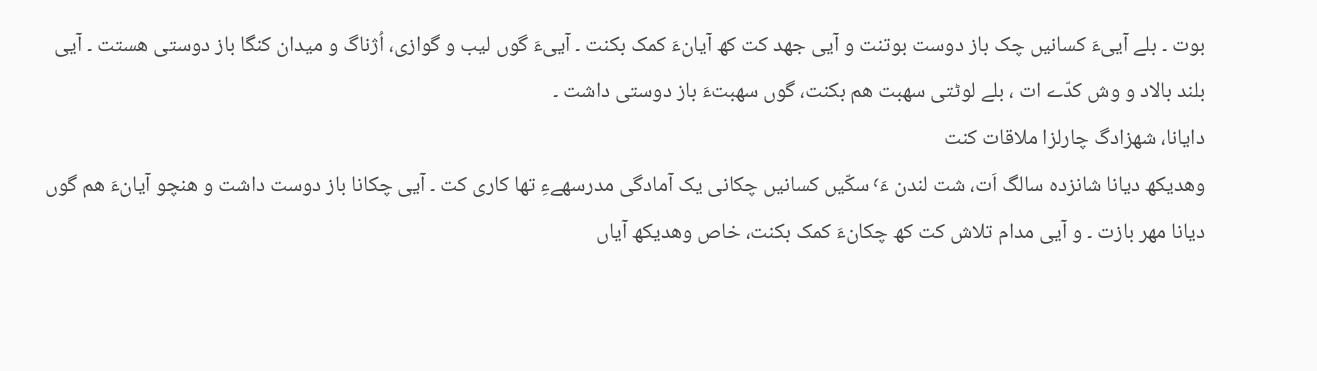بوت ۔ بلے آییءَ کسانیں چک باز دوست بوتنت و آیی جھد کت کھ آیانءَ کمک بکنت ۔ آییءَ گوں ليب و گوازى، اُژناگ و میدان کنگا باز دوستی ھستت ۔ آیی بلند بالاد و وش کدّے ات ، بلے لوٹتی سھبت ھم بکنت، گوں سھبتءَ باز دوستی داشت ۔
دایانا، شھزادگ چارلزا ملاقات کنت
وھدیکھ دیانا شانزدہ سالگ اَت، شت لندن ءَ٬ سکّیں کسانیں چکانی یک آمادگى مدرسھےءِ تھا کاری کت ۔ آیی چکانا باز دوست داشت و ھنچو آیانءَ ھم گوں دیانا مھر بازت ۔ و آیی مدام تلاش کت کھ چکانءَ کمک بکنت، خاص وھدیکھ آیاں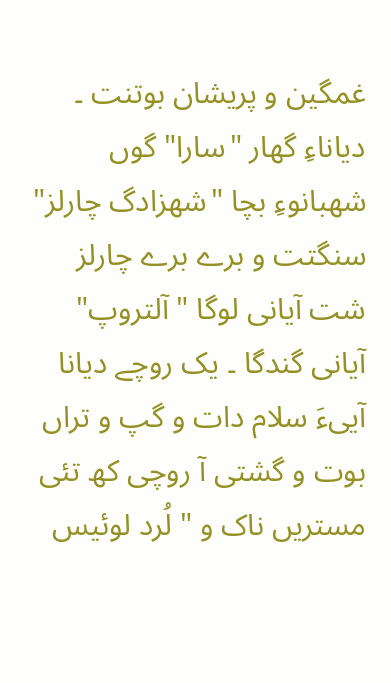غمگین و پریشان بوتنت ۔
دیاناءِ گھار "سارا" گوں شھبانوءِ بچا "شھزادگ چارلز" سنگتت و برے برے چارلز شت آیانی لوگا "آلتروپ" آیانی گندگا ۔ یک روچے دیانا آییءَ سلام دات و گپ و تراں بوت و گشتی آ روچی کھ تئی مستریں ناک و " لُرد لوئیس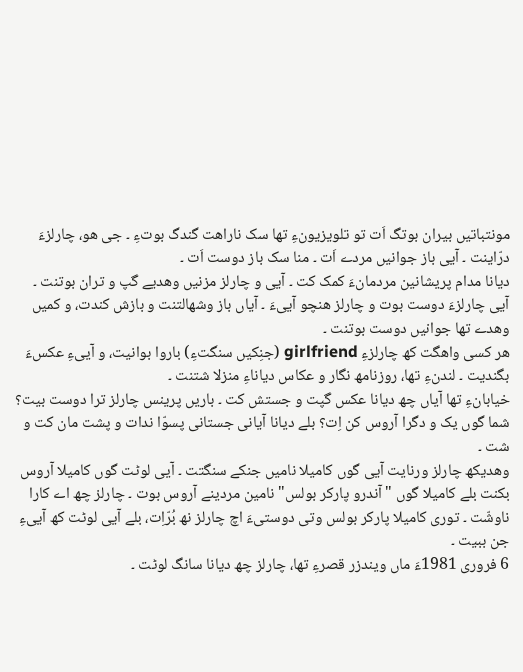مونتباتیں بیران بوتگ اَت تو تلویزیونءِ تھا سک ناراھت گندگ بوتءِ ۔ جی ھو، چارلزءَ درّاینت ۔ آیی باز جوانیں مردے اَت ۔ منا سک باز دوست اَت ۔
دیانا مدام پریشانین مردمانءَ کمک کت ۔ آیی و چارلز مزنیں وھدیے گپ و تران بوتنت ۔ آیی چارلزءَ دوست بوت و چارلز ھنچو آییءَ ۔ آیاں باز وشھالتنت و بازش کندت، و کمیں وھدے تھا جوانیں دوست بوتنت ۔
ھر کسی واھگت کھ چارلزءِ girlfriend (جنِکیں سنگتءِ) باروا بوانیت، و آییءِ عکسءَ بگندیت ۔ لندنءِ تھا، روزنامھ نگار و عکاس دیاناءِ منزلا شتنت ۔
خیابانءِ تھا آیاں چھ دیانا عکس گپت و جستش کت ۔ باریں پرینس چارلز ترا دوست بیت؟ شما گوں یک و دگرا آروس کن اِت؟ بلے دیانا آیانی جستانی پسوّا ندات و پشت مان کت و شت ۔
وھدیکھ چارلز ورنایت آیی گوں کامیلا نامیں جنکے سنگتت ۔ آیی لوٹت گوں کامیلا آروس بکنت بلے کامیلا گوں "آندرو پارکر بولس" نامین مردینے آروس بوت ۔ چارلز چھ اے کارا ناوشّت ۔ توری کامیلا پارکر بولس وتی دوستیءَ اچ چارلز نھ بُرّاِت، بلے آیی لوٹت کھ آییءِ جن ببیت ۔
6 فروری 1981ءَ ماں ویندزر قصرءِ تھا، چارلز چھ دیانا سانگ لوٹت ۔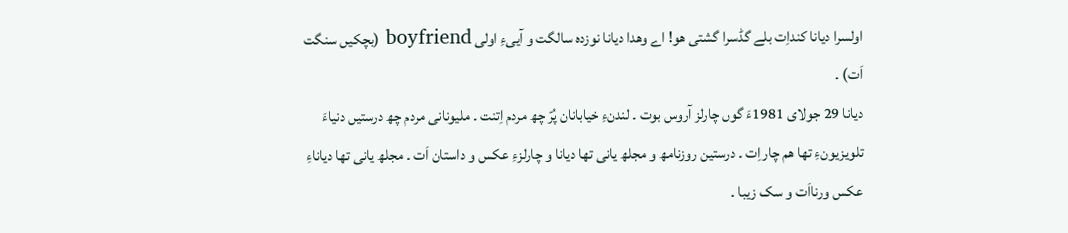اولسرا دیانا کنداِت بلے گڈسرا گشتی ھو! اے وھدا دیانا نوزدہ سالگت و آییءِ اولی boyfriend (بچکیں سنگت اَت) ۔
دیانا 29 جولای 1981ءَ گوں چارلز آروس بوت ۔ لندنءِ خیابانان پُرّ چھ مردم اِتنت ۔ ملیونانی مردم چھ درستیں دنیاءَ تلویزيونءِ تھا ھم چاراِت ۔ درستین روزنامھ و مجلھ یانی تھا دیانا و چارلزءِ عکس و داستان اَت ۔ مجلھ یانی تھا دیاناءِ عکس ورنااَت و سک زیبا ۔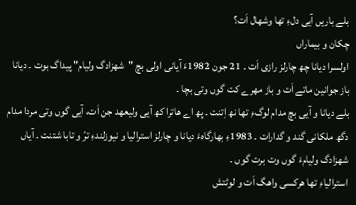بلے باریں آیی دلءِ تھا وشھال اَت؟
چکان و بیماراں
اولسرا دیانا چھ چارلز رازی اَت ۔ 21 جون 1982ءَ آیانی اولی بچ "شھزادگ ولیام" پیداگ بوت ۔ دیانا باز جوانین ماتے اَت و باز مھرے کت گوں وتی بچا ۔
بلے دیانا و آیی بچ مدام لوگءِ تھا نھ اِتنت ۔ پھ اے ھاترا کھ آیی ولیعھد جن اَت، آیی گوں وتی مردا مدام دگھ ملکانی گند و گدارات ۔ 1983ءِ بھارگاہءَ دیانا و چارلز استرالیا و نیوزلندءِ ترّ و تابا شتنت ۔ آیاں شھزادگ ولیامءَ گوں وت برت گوں ۔
استرالیاءِ تھا ھرکسی واھگ اَت و لوٹتش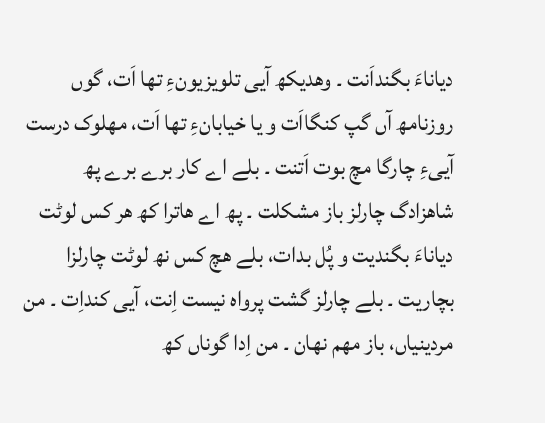دیاناءَ بگنداَنت ۔ وھدیکھ آیی تلویزیونءِ تھا اَت، گوں روزنامھ آں گپ کنگااَت و یا خیابانءِ تھا اَت، مھلوک درست آییءِ چارگا مچ بوت اَتنت ۔ بلے اے کار برے برے پھ شاھزادگ چارلز باز مشکلت ۔ پھ اے ھاترا کھ ھر کس لوٹت دیاناءَ بگندیت و پُل بدات، بلے ھچ کس نھ لوٹت چارلزا بچاریت ۔ بلے چارلز گشت پرواہ نیست اِنت، آیی کنداِت ۔ من مردینیاں، باز مھم نھان ۔ من اِدا گوناں کھ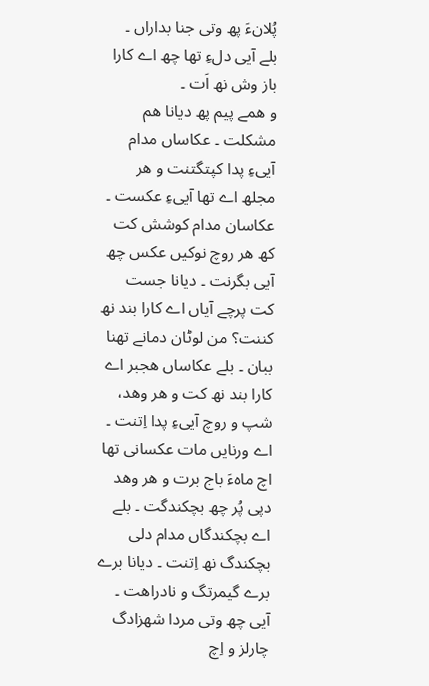پُلانءَ پھ وتی جنا بداراں ۔ بلے آیی دلءِ تھا چھ اے کارا باز وش نھ اَت ۔
و ھمے پیم پھ دیانا ھم مشکلت ۔ عکاساں مدام آییءِ پدا کپتگتنت و ھر مجلھ اے تھا آییءِ عکست ۔ عکاسان مدام کوشش کت کھ ھر روچ نوکیں عکس چھ آیی بگرنت ۔ دیانا جست کت پرچے آیاں اے کارا بند نھ کننت؟ من لوٹان دمانے تھنا ببان ۔ بلے عکاساں ھجبر اے کارا بند نھ کت و ھر وھد، شپ و روچ آییءِ پدا اِتنت ۔
اے ورنایں مات عکسانی تھا اچ ماہءَ باج برت و ھر وھد دپی پُر چھ بچکندگت ۔ بلے اے بچکندگاں مدام دلی بچکندگ نھ اِتنت ۔ دیانا برے برے گیمرتگ و نادراھت ۔ آیی چھ وتی مردا شھزادگ چارلز و اِچ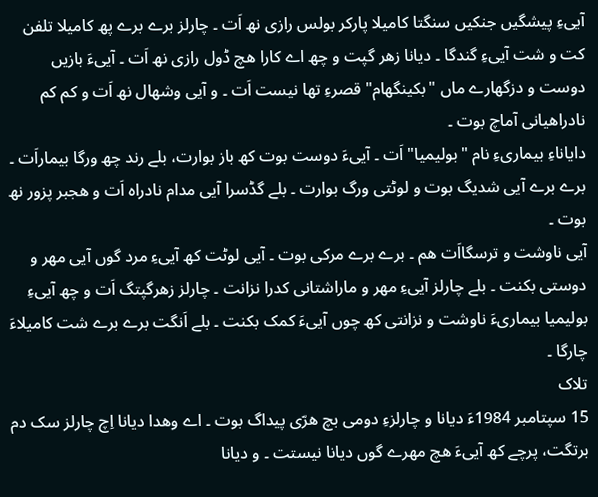آییءِ پیشگیں جنکیں سنگتا کامیلا پارکر بولس رازی نھ اَت ۔ چارلز برے برے پھ کامیلا تلفن کت و شت آییءِ گندگا ۔ دیانا زھر گپت و چھ اے کارا ھچ ڈول رازی نھ اَت ۔ آییءَ بازیں دوست و دزگھارے ماں "بکینگھام" قصرءِ تھا نیست اَت ۔ و آیی وشھال نھ اَت و کم کم نادراھیانی آماچ بوت ۔
دایاناءِ بیماریءِ نام "بولیمیا" اَت ۔ آییءَ دوست بوت کھ باز بوارت، بلے رند چھ ورگا بیماراَت ۔ برے برے آیی شدیگ بوت و لوٹتی ورگ بوارت ۔ بلے گڈسرا آیی مدام نادراہ اَت و ھجبر پزور نھ بوت ۔
آیی ناوشت و ترسگااَت ھم ۔ برے برے مرکی بوت ۔ آیی لوٹت کھ آییءِ مرد گوں آیی مھر و دوستی بکنت ۔ بلے چارلز آییءِ مھر و ماراشتانی کدرا نزانت ۔ چارلز زھرگپتگ اَت و چھ آییءِ بولیمیا بیماریءَ ناوشت و نزانتی کھ چوں آییءَ کمک بکنت ۔ بلے اَنگت برے برے شت کامیلاءَ چارگا ۔
تلاک
15 سپتامبر 1984ءَ دیانا و چارلزءِ دومی بچ ھرّی پیداگ بوت ۔ اے وھدا دیانا اِچ چارلز سک دم برتگت، پرچے کھ آییءَ ھچ مھرے گوں دیانا نیستت ۔ و دیانا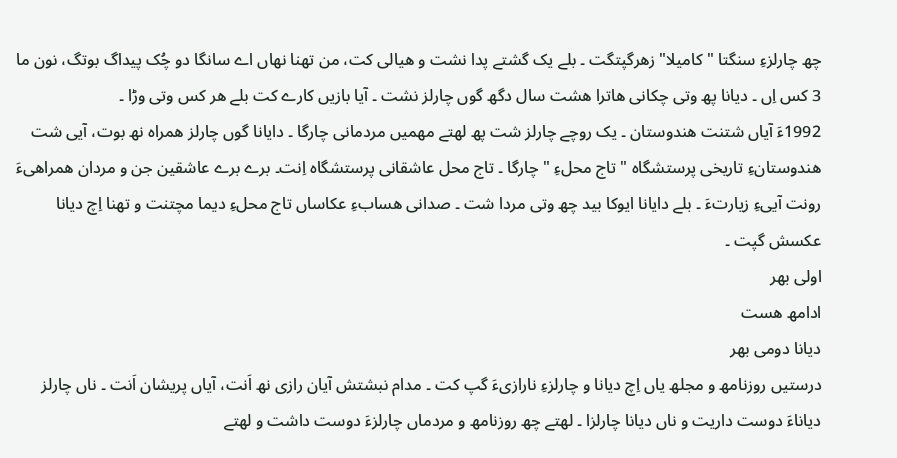چھ چارلزءِ سنگتا "کامیلا" زھرگپتگت ۔ بلے یک گشتے پدا نشت و ھیالی کت، من تھنا نھاں اے سانگا دو چُک پیداگ بوتگ، نون ما 3 کس اِں ۔ دیانا پھ وتی چکانی ھاترا ھشت سال دگھ گوں چارلز نشت ۔ آیا بازیں کارے کت بلے ھر کس وتی وڑا ۔
1992ءَ آیاں شتنت ھندوستان ۔ یک روچے چارلز شت پھ لھتے مھمیں مردمانی چارگا ۔ دایانا گوں چارلز ھمراہ نھ بوت، آیی شت ھندوستانءِ تاریخی پرستشگاہ " تاج محلءِ " چارگا ۔ تاج محل عاشقانی پرستشگاہ اِنت۔ برے برے عاشقین جن و مردان ھمراھیءَ رونت آییءِ زیارتءَ ۔ بلے دایانا ایوکا بید چھ وتی مردا شت ۔ صدانی ھسابءِ عکاساں تاج محلءِ دیما مچتنت و تھنا اِچ دیانا عکسش گپت ۔
اولی بھر
ادامھ ھست
دیانا دومی بھر
درستیں روزنامھ و مجلھ یاں اِچ دیانا و چارلزءِ نارازیءَ گپ کت ۔ مدام نبشتش آیان رازی نھ اَنت، آیاں پریشان اَنت ۔ ناں چارلز دیاناءَ دوست داریت و ناں دیانا چارلزا ۔ لھتے چھ روزنامھ و مردماں چارلزءَ دوست داشت و لھتے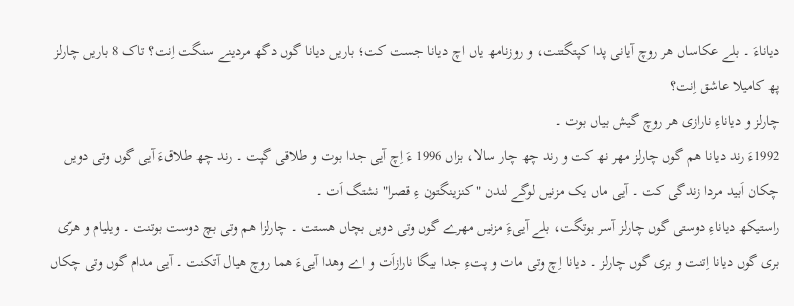دیاناءَ ۔ بلے عکاساں ھر روچ آیانی پدا کپتگتنت، و روزنامھ یاں اچ دیانا جست کت؛ باریں دیانا گوں دگھ مردینے سنگت اِنت؟ تاک 8 باریں چارلز پھ کامیلا عاشق اِنت؟
چارلز و دیاناءِ نارازی ھر روچ گیش بیاں بوت ۔
1992ءَ رند دیانا ھم گوں چارلز مھر نھ کت و رند چھ چار سالا، بزاں 1996 ءَ اِچ آیی جدا بوت و طلاقی گپت ۔ رند چھ طلاقءَ آیی گوں وتی دویں چکان اَبید مردا زندگی کت ۔ آیی ماں یک مزنیں لوگے لندن "کنزینگتون ءِ قصرا" نشتگ اَت ۔
راستیکھ دیاناءِ دوستی گوں چارلز آسر بوتگت، بلے آییءَِ مزنیں مھرے گوں وتی دویں بچاں ھستت ۔ چارلزا ھم وتی بچ دوست بوتنت ۔ ویلیام و ھرّی بری گوں دیانا اِتنت و بری گوں چارلز ۔ دیانا اِچ وتی مات و پتءِ جدا بیگا نارازاَت و اے وھدا آییءَ ھما روچ ھیال آتکنت ۔ آیی مدام گوں وتی چکاں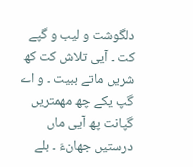دلگوشت و لیب و گپے کت ۔ آیی تلاش کت کھ شریں ماتے ببیت ۔ و اے گپ یکے چھ مھمتریں گپانت پھ آیی ماں درستیں جھانءَ ۔ بلے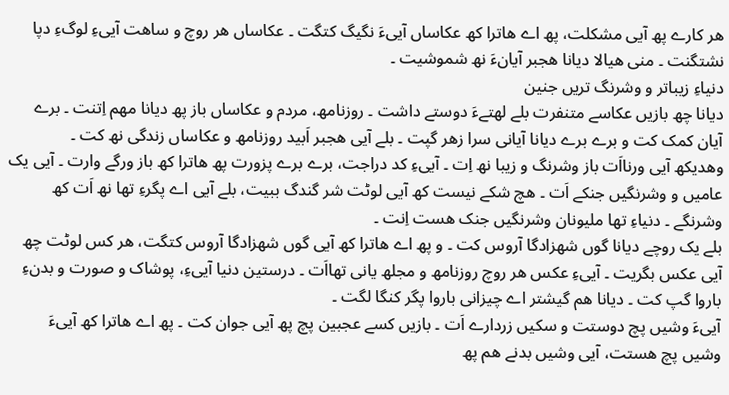ھر کارے پھ آیی مشکلت، پھ اے ھاترا کھ عکاساں آییءَ نگیگ کتگت ۔ عکاساں ھر روچ و ساھت آییءِ لوگءِ دپا نشتگنت ۔ منی ھیالا دیانا ھجبر آیانءَ نھ شموشیت ۔
دنیاءِ زیباتر و وشرنگ تریں جنین
دیانا چھ بازیں عکاسے متنفرت بلے لھتےءَ دوستے داشت ۔ روزنامھ، مردم و عکاساں باز پھ دیانا مھم اِتنت ۔ برے آیان کمک کت و برے برے دیانا آیانی سرا زھر گپت ۔ بلے آیی ھجبر اَبید روزنامھ و عکاساں زندگی نھ کت ۔
وھدیکھ آیی ورنااَت باز وشرنگ و زیبا نھ اِت ۔ آییءِ کد دراجت، برے برے پزورت پھ ھاترا کھ باز ورگے وارت ۔ آیی یک عامیں و وشرنگیں جنکے اَت ۔ ھچ شکے نیست کھ آیی لوٹت شر گندگ ببیت، بلے آیی اے پگرءِ تھا نھ اَت کھ وشرنگے ۔ دنیاءِ تھا ملیونان وشرنگیں جنک ھست اِنت ۔
بلے یک روچے دیانا گوں شھزادگا آروس کت ۔ و پھ اے ھاترا کھ آیی گوں شھزادگا آروس کتگت، ھر کس لوٹت چھ آیی عکس بگریت ۔ آییءِ عکس ھر روچ روزنامھ و مجلھ یانی تھااَت ۔ درستین دنیا آییءِ، پوشاک و صورت و بدنءِ باروا گپ کت ۔ دیانا ھم گیشتر اے چیزانی باروا پگر کنگا لگت ۔
آییءَ وشیں پچ دوستت و سکیں زردارے اَت ۔ بازیں کسے عجبین پچ پھ آیی جوان کت ۔ پھ اے ھاترا کھ آییءَ وشیں پچ ھستت، آیی وشیں بدنے ھم پھ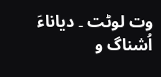وت لوٹت ۔ دیاناءَ اُشناگ و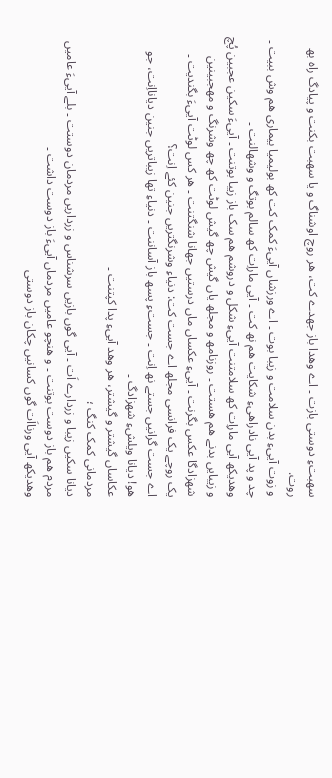سھبتءِ دوستی بازت ۔ اے وھدا باز جھدے کت، ھر روچ اوشناگ و یا سھبت بکنت و پیادگ راہ بھ روت.
و زوت آییءِ بدن سلامت و زیبا بوت ۔ اے ورزشاں آییءَ کمک کت کھ بولیمیا بیماری ھم وش ببیت ۔ چد و پد آیی نادراھیءِ شکایت ھم نھ کت ۔ آیی ماراِت کھ سالم بوتگ و وشھالنت ۔
وھدیکھ آیی ماراِت کھ سلامتنت آییءِ شکل و دروشم ھم سک باز زیبا بوتنت ۔ آییءَ سکین عجبین پُچ و زیبایں بدنے ھم ھستت ۔ روزنامھ و مجلھ یاں گیش چھ گیش لوٹت کھ چھ وشرنگ و مھجبینین شھزادگا عکس بگرنت ۔ آییءِ عکساں ماں درستیں جھانا شنگتنت ۔ ھر کس لوٹت آییءَ بگندیت ۔
یک روچے یک فرانسی مجلھ اے جست کت: دنیاءِ وشرنگتریں جنین کئے اِنت؟
اے جست گرانیں جستے نھ اِنت ۔ جستءِ پسھ باز آساننت ۔ دنیاءِ تھا زیباتریں جنین دیانااِنت، جو ھو! دیانا ویلشءِ شھزادگ ۔
عکاساں گیشتر و گیشتر، ھر وھد آییءِ پدا کپتنت ۔
مردمانی کمک کنگ ؛
دیانا سکیں زیبا و زردارے اَت ۔ آیی گوں بازیں سرشناس و زرداریں مردمان دوستت ۔ بلے آییءَ عامیں مردم ھم باز دوست بوتنت ۔ و ھنچو عامیں مردماں آییءَ باز دوست داشت ۔
وھدیکھ آیی ورنااَت گوں کسانیں چکان باز دوستی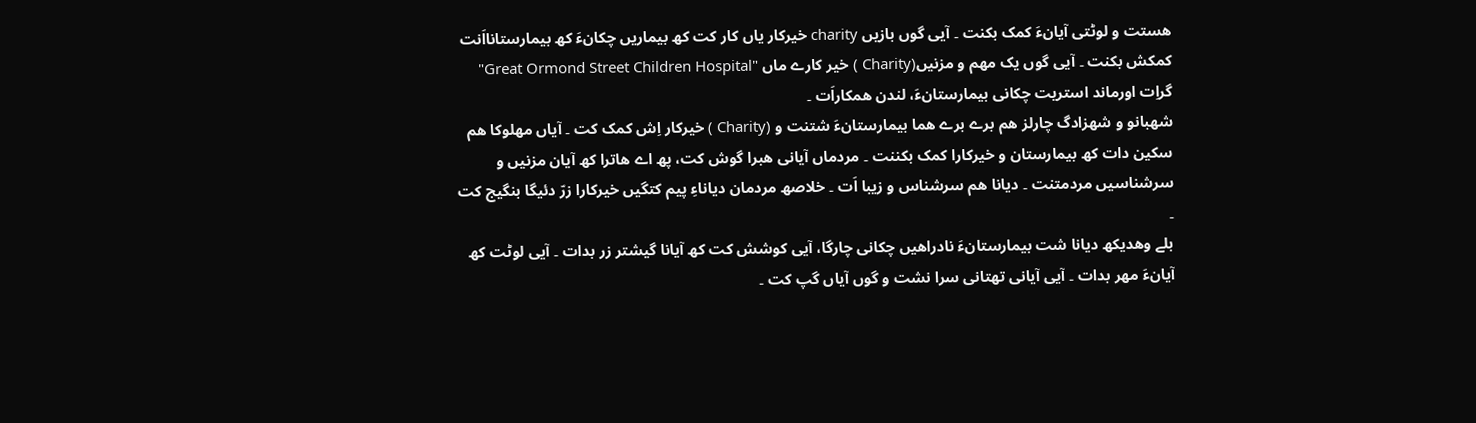ھستت و لوٹتی آیانءَ کمک بکنت ۔ آیی گوں بازیں charity خيرکار یاں کار کت کھ بیماریں چکانءَ کھ بیمارستانااَنت کمکش بکنت ۔ آیی گوں یک مھم و مزنیں(Charity ) خیر کارے ماں "Great Ormond Street Children Hospital" گراِت اورماند استریت چکانی بیمارستانءَ، لندن ھمکاراَت ۔
شھبانو و شھزادگ چارلز ھم برے برے ھما بیمارستانءَ شتنت و (Charity ) خیرکار اِش کمک کت ۔ آیاں مھلوکا ھم سکین دات کھ بیمارستان و خیرکارا کمک بکننت ۔ مردماں آیانی ھبرا گوش کت، پھ اے ھاترا کھ آیان مزنیں و سرشناسیں مردمتنت ۔ دیانا ھم سرشناس و زیبا اَت ۔ خلاصھ مردمان دیاناءِ پیم کتگیں خیرکارا زرّ دئیگا بنگیج کت ۔
بلے وھدیکھ دیانا شت بیمارستانءَ نادراھیں چکانی چارگا، آیی کوشش کت کھ آیانا گیشتر زر بدات ۔ آیی لوٹت کھ آیانءَ مھر بدات ۔ آیی آیانی تھتانی سرا نشت و گوں آیاں گپ کت ۔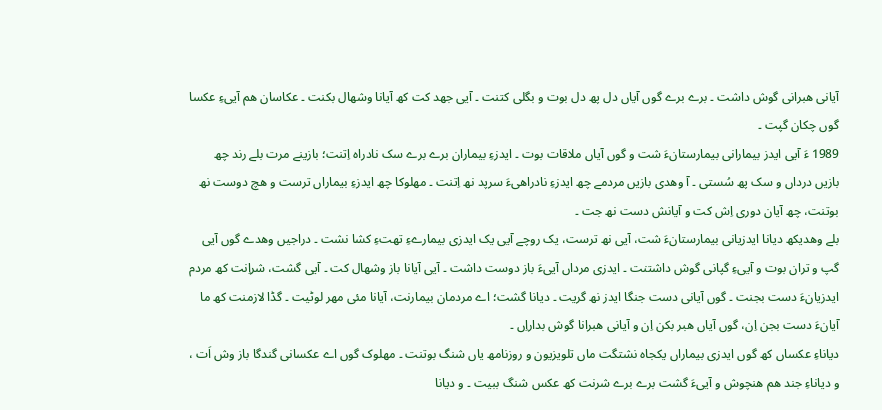آیانی ھبرانی گوش داشت ۔ برے برے گوں آیاں دل پھ دل بوت و بگلی کتنت ۔ آیی جھد کت کھ آیانا وشھال بکنت ۔ عکاسان ھم آییءِ عکسا گوں چکان گپت ۔
1989 ءَ آیی ایدز بیمارانی بیمارستانءَ شت و گوں آیاں ملاقات بوت ۔ ایدزءِ بیماران برے برے سک نادراہ اِتنت؛ بازینے مرت بلے رند چھ بازیں درداں و سک پھ سُستی ۔ آ وھدی بازیں مردمے چھ ایدزءِ نادراھیءَ سرپد نھ اِتنت ۔ مھلوکا چھ ایدزءِ بیماراں ترست و ھچ دوست نھ بوتنت، چھ آیان دوری اِش کت و آیانش دست نھ جت ۔
بلے وھدیکھ دیانا ایدزیانی بیمارستانءَ شت، آیی نھ ترست، یک روچے آیی یک ایدزی بیمارےءِ تھتءِ کشا نشت ۔ دراجیں وھدے گوں آیی گپ و تران بوت و آییءِ گپانی گوش داشتنت ۔ ایدزی مرداں آییءَ باز دوست داشت ۔ آیی آیانا باز وشھال کت ۔ آیی گشت، شراِنت کھ مردم ایدزیانءَ دست بجنت ۔ گوں آیانی دست جنگا ایدز نھ گریت ۔ دیانا گشت؛ اے مردمان بیمارنت، آیانا مئی مھر لوٹیت ۔ گڈا لازمنت کھ ما آیانءَ دست بجن اِن، گوں آیاں ھبر بکن اِن و آیانی ھبرانا گوش بداراِں ۔
دیاناءِ عکساں کھ گوں ایدزی بیماراں یکجاہ نشتگت ماں تلویزیون و روزنامھ یاں شنگ بوتنت ۔ مھلوک گوں اے عکسانی گندگا باز وش اَت ، و دیاناءِ جند ھم ھنچوش و آییءَ گشت برے برے شرنت کھ عکس شنگ ببیت ۔ و دیانا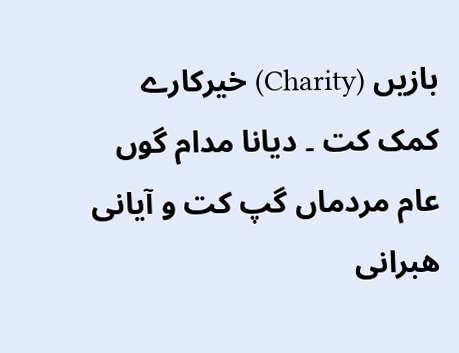بازیں (Charity) خیرکارے کمک کت ۔ دیانا مدام گوں عام مردماں گپ کت و آیانی ھبرانی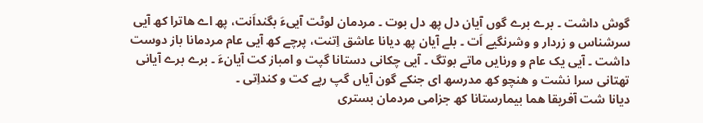گوش داشت ۔ برے برے گوں آیان دل پھ دل بوت ۔ مردمان لوٹت آییءَ بگنداَنت، پھ اے ھاترا کھ آیی سرشناس و زردار و وشرنگیے اَت ۔ بلے آیان پھ دیانا عاشق اِتنت، پرچے کھ آیی عام مردمانا باز دوست داشت ۔ آیی یک عام و ورنایں ماتے بوتگ ۔ آیی چکانی دستانا گپت و امباز کت آیانءَ ۔ برے برے آیانی تھتانی سرا نشت و ھنچو کھ مدرسھ ای جنکے گون آیاں گپ رپے کت و کنداِتی ۔
دیانا شت آفریقا ھما بیمارستانا کھ جزامی مردمان بستری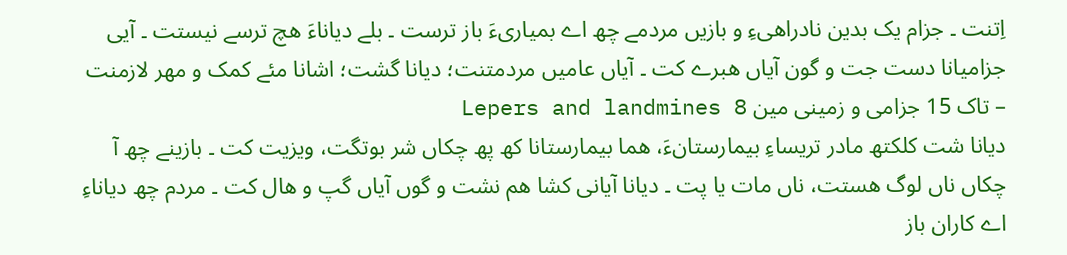اِتنت ۔ جزام یک بدین نادراھیءِ و بازیں مردمے چھ اے بمیاریءَ باز ترست ۔ بلے دیاناءَ ھچ ترسے نیستت ۔ آیی جزامیانا دست جت و گون آیاں ھبرے کت ۔ آیاں عامیں مردمتنت؛ دیانا گشت؛ اشانا مئے کمک و مھر لازمنت – تاک 15 جزامی و زمینی مین Lepers and landmines 8
دیانا شت کلکتھ مادر تریساءِ بیمارستانءَ، ھما بیمارستانا کھ پھ چکاں شر بوتگت، ویزیت کت ۔ بازینے چھ آ چکاں ناں لوگ ھستت، ناں مات یا پت ۔ دیانا آیانی کشا ھم نشت و گوں آیاں گپ و ھال کت ۔ مردم چھ دیاناءِ اے کاران باز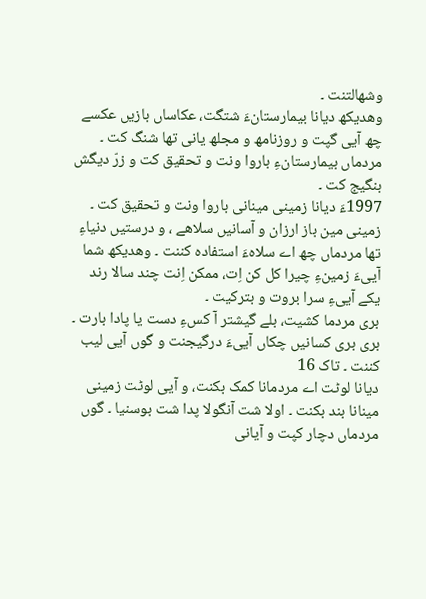وشھالتنت ۔
وھدیکھ دیانا بیمارستانءَ شتگت، عکاساں بازیں عکسے چھ آیی گپت و روزنامھ و مجلھ یانی تھا شنگ کت ۔ مردماں بیمارستانءِ باروا ونت و تحقیق کت و زرّ دیگش بنگیج کت ۔
1997ءَ دیانا زمینی مینانی باروا ونت و تحقیق کت ۔ زمینی مین باز ارزان و آسانیں سلاھے ، و درستیں دنیاءِ تھا مردماں چھ اے سلاہءَ استفادہ کننت ۔ وھدیکھ شما آییءَ زمینءِ چیرا کل کن اِت، ممکن اِنت چند سالا رند یکے آییءِ سرا بروت و بترکیت ۔
بری مردما کشیت، بلے گیشتر آ کسءِ دست یا پادا بارت ۔ بری بری کسانیں چکاں آییءَ درگیجنت و گوں آیی لیب کننت ۔ تاک 16
دیانا لوٹت اے مردمانا کمک بکنت، و آیی لوٹت زمینی مینانا بند بکنت ۔ اولا شت آنگولا پدا شت بوسنیا ۔ گوں مردماں دچار کپت و آیانی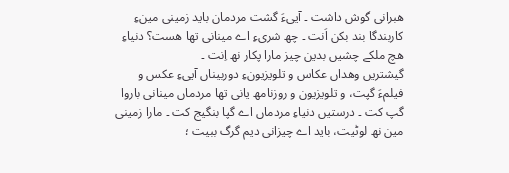ھبرانی گوش داشت ۔ آییءَ گشت مردمان باید زمینی مینءِ کاربندگا بند بکن اَنت ۔ چھ شریءِ اے مینانی تھا ھست؟ دنیاءِ ھچ ملکے چشیں بدین چیز مارا پکار نھ اِنت ۔
گیشتریں وھداں عکاس و تلویزیونءِ دوربیناں آییءِ عکس و فیلمءَ گپت، و تلویزیون و روزنامھ یانی تھا مردماں مینانی باروا گپ کت ۔ درستیں دنیاءِ مردماں اے گپا بنگیج کت ۔ مارا زمینی مین نھ لوٹیت، باید اے چیزانی دیم گرگ ببیت ؛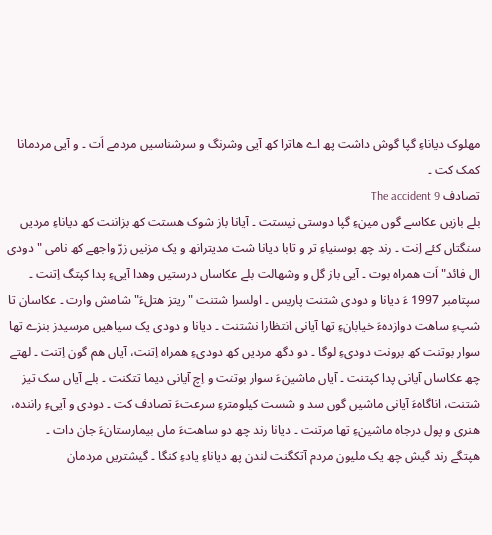مھلوک دیاناءِ گپا گوش داشت پھ اے ھاترا کھ آیی وشرنگ و سرشناسیں مردمے اَت ۔ و آیی مردمانا کمک کت ۔
تصادف The accident 9
بلے بازیں عکاسے گوں مینءِ گپا دوستی نیستت ۔ آیانا باز شوک ھستت کھ بزاننت کھ دیاناءِ مردیں سنگتاں کئے اِنت ۔ رند چھ بوسنیاءِ تر و تابا دیانا شت مدیترانھ و یک مزنیں زرّ واجھے کھ نامی " دودی ال فائد" اَت ھمراہ بوت ۔ آیی باز گل و وشھالت بلے عکاساں درستیں وھدا آییءِ پدا کپتگ اِتنت ۔ سپتامبر 1997 ءَ دیانا و دودی شتنت پاریس ۔ اولسرا شتنت "ریتز ھتلءَ" شامش وارت ۔ عکاسان تا شپءِ ساھت دوازدہءَ خیابانءِ تھا آیانی انتظارا نشتنت ۔ دیانا و دودی یک سیاھیں مرسیدز بنزے تھا سوار بوتنت کھ برونت دودیءِ لوگا ۔ دو دگھ مردیں کھ دودیءِ ھمراہ اِتنت، آیاں ھم گون اِتنت ۔ لھتے چھ عکاساں آیانی پدا کپتنت ۔ آیاں ماشینءَ سوار بوتنت و اِچ آیانی دیما تتکنت ۔ بلے آیاں سک تیز شتنت، اناگاہءَ آیانی ماشیں گوں سد و شست کیلومترءِ سرعتءَ تصادف کت ۔ دودی و آییءِ رانندہ، ھنری و پول درجاہ ماشینءِ تھا مرتنت ۔ دیانا رند چھ دو ساھتءَ ماں بیمارستانءَ جان دات ۔
ھپتگے رند گیش چھ یک ملیون مردم آتکگنت لندن پھ دیاناءِ یادءِ کنگا ۔ گیشتریں مردمان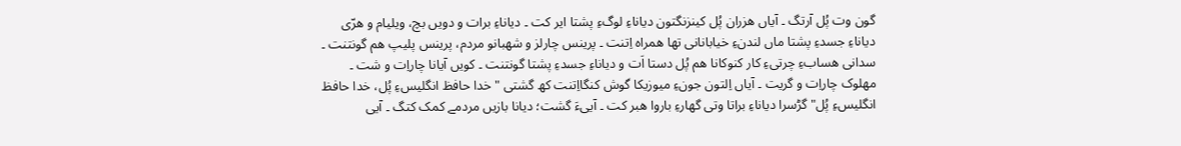گون وت پُل آرتگ ۔ آیاں ھزران پُل کینزنگتون دیاناءِ لوگءِ پشتا ایر کت ۔ دیاناءِ برات و دویں بچ، ویلیام و ھرّی دیاناءِ جسدءِ پشتا ماں لندنءِ خیابانانی تھا ھمراہ اِتنت ۔ پرینس چارلز و شھبانو مردم، پرینس پلیپ ھم گونتنت ۔ سدانی ھسابءِ چرتیءِ کار کنوکانا ھم پُل دستا اَت و دیاناءِ جسدءِ پشتا گونتنت ۔ کویں آیانا چاراِت و شت ۔
مھلوک چاراِت و گریت ۔ آیاں اِلتون جونءِ میوزیکا گوش کنگااِتنت کھ گشتی " خدا حافظ انگلیسءِ پُل، خدا حافظ انگلیسءِ پُل" گڑسرا دیاناءِ براتا وتی گھارءِ باروا ھبر کت ۔ آییءَ گشت؛ دیانا بازیں مردمے کمک کتگ ۔ آیی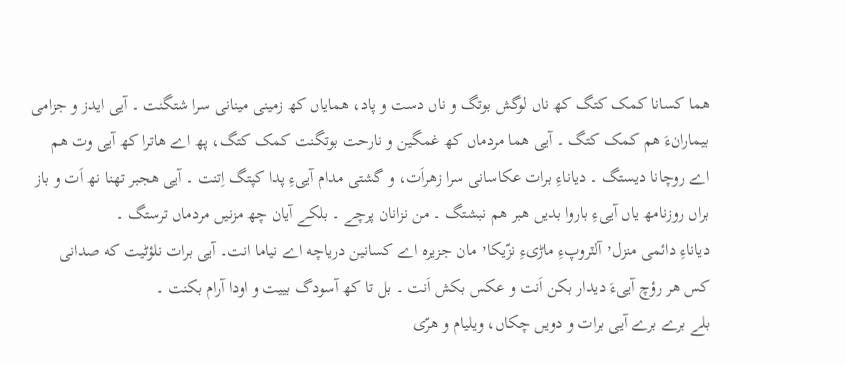ھما کسانا کمک کتگ کھ ناں لوگش بوتگ و ناں دست و پاد، ھمایاں کھ زمینی مینانی سرا شتگنت ۔ آیی ایدز و جزامی بیمارانءَ ھم کمک کتگ ۔ آیی ھما مردماں کھ غمگین و نارحت بوتگنت کمک کتگ، پھ اے ھاترا کھ آیی وت ھم اے روچانا دیستگ ۔ دیاناءِ برات عکاسانی سرا زھراَت، و گشتی مدام آییءِ پدا کپتگ اِتنت ۔ آیی ھجبر تھنا نھ اَت و باز براں روزنامھ یاں آییءِ باروا بدیں ھبر ھم نبشتگ ۔ من نزانان پرچے ۔ بلکے آیان چھ مزنیں مردماں ترستگ ۔
دياناءِ دائمى منزل٬ آلٽروپءِ ماڑىءِ نزّيکا٬ مان جزيرہ اے کسانین درياچه اے نياما انت۔ آيى برات نلؤٹيت که صدانى کس ھر رؤچ آيىءَ ديدار بکن اَنت و عکس بکش اَنت ۔ بل تا کھ آسودگ بییت و اودا آرام بکنت ۔
بلے برے برے آیی برات و دویں چکاں، ویلیام و ھرّی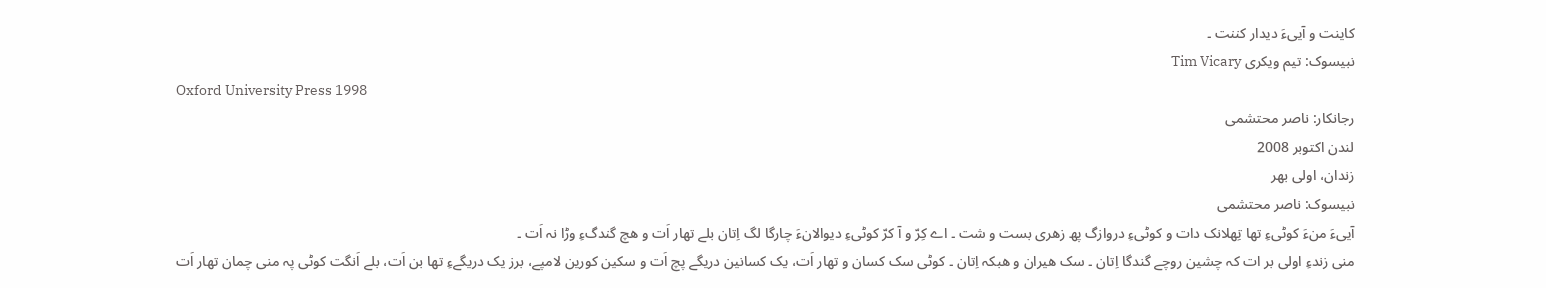کاینت و آییءَ دیدار کننت ۔
نبیسوک: تیم ویکری Tim Vicary
Oxford University Press 1998
رجانکار: ناصر محتشمی
لندن اکتوبر 2008
زندان، اولی بھر
نبیسوک: ناصر محتشمی
آییءَ منءَ کوٹیءِ تھا تِھلانک دات و کوٹیءِ دروازگ پھ زھری بست و شت ۔ اے کِرّ و آ کرّ کوٹیءِ دیوالانءَ چارگا لگ اِتان بلے تھار اَت و ھچ گندگءِ وڑا نہ اَت ۔
منی زندءِ اولی بر ات کہ چشین روچے گندگا اِتان ۔ سک ھیران و ھبکہ اِتان ۔ کوٹی سک کسان و تھار اَت، یک کسانین دریگے پچ اَت و سکین کورین لامپے، برز یک دریگےءِ تھا بن اَت، بلے اَنگت کوٹی پہ منی چمان تھار اَت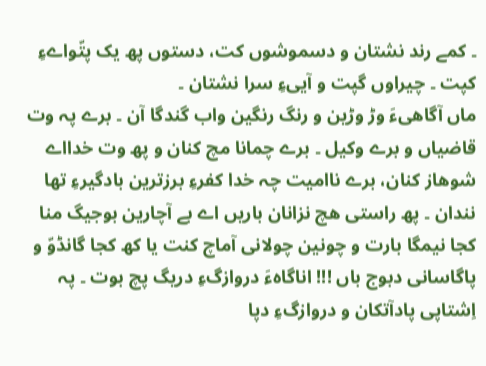۔ کمے رند نشتان و دسموشوں کت، دستوں پھ یک پتّواےءِ کپت ۔ چیراوں گپت و آییءِ سرا نشتان ۔
ماں آگاھیءَ وڑ وڑین و رنگ رنگین واب گندگا آن ۔ برے پہ وت قاضیاں و برے وکیل ۔ برے چمانا مچ کنان و پھ وت خدااے شوھاز کنان، برے ناامیت چہ خدا کفرءِ برزترین بادگیرءِ تھا نندان ۔ پھ راستی ھچ نزانان باریں اے بے آچارین بوجیگ منا کجا نیمگا بارت و چونین چولانی آماچ کنت یا کھ کجا گانڈوّ و پاگاسانی دبوج باں !!! اناگاہءَ دروازگءِ دریگ پچ بوت ۔ پہ اِشتاپی پادآتکان و دروازگءِ دپا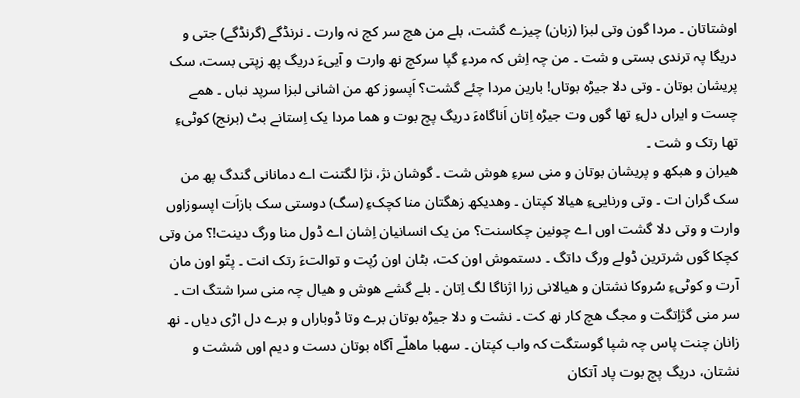اوشتاتان ۔ مردا گون وتی لبزا (زبان) چیزے گشت، بلے من ھچ سر کچ نہ وارت ۔ نرنڈگے (گرنڈگے) جتی و دریگا پہ ترندی بستی و شت ۔ من چہ اِش کہ مردءِ گپا سرکچ نھ وارت و آییءَ دریگ پھ زپتی بست، سک پریشان بوتان ۔ وتی دلا جیڑہ بوتاں! بارین مردا چئے گشت؟ اَپسوز کھ من اشانی لبزا سرپد نباں ۔ ھمے چست و ایراں دلءِ تھا گوں وت جیڑہ اِتان اَناگاہءَ دریگ پچ بوت و ھما مردا یک اِستانے بٹ (برنج) کوٹیءِ تھا رتک و شت ۔
ھیران و ھبکھ و پریشان بوتان و منی سرءِ ھوش شت ۔ گوشان نژ، نژا لگتنت اے دمانانی گندگ پھ من سک گران ات ۔ وتی ورناییءِ ھیالا کپتان ۔ وھدیکھ زھگتان منا کچکءِ (سگ) دوستی سک بازاَت اپسوزاوں وارت و وتی دلا گشت اوں اے چونین چکاسنت؟ من یک انسانیان اِشان اے ڈول منا ورگ دینت!؟ من وتی کچکا گوں شرترین ڈولے ورگ داتگ ۔ دستموش اون کت، بٹان اون رُپت و توالتءَ رتک انت ۔ پتّو اون مان آرت و کوٹیءِ سُروکا نشتان و ھیالانی زرا اژناگا لگ اِتان ۔ بلے گشے ھوش و ھیال چہ منی سرا شتگ ات ۔ سر منی گژاِتگت و مجگ ھچ کار نھ کت ۔ نشت و دلا جیڑہ بوتان برے وتا ڈوباراں و برے دل اڑی دیاں ۔ نھ زانان چنت پاس چہ شپا گوستگت کہ واب کپتان ۔ سھبا ماھلّے آگاہ بوتان دست و دیم اوں ششت و نشتان، دریگ پچ بوت پاد آتکان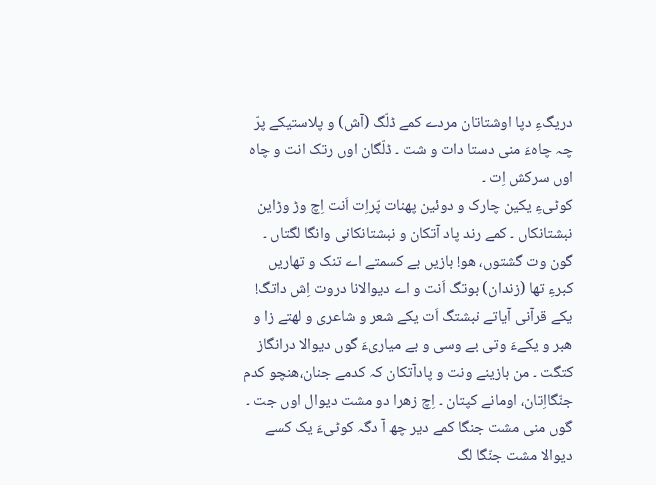دریگءِ دپا اوشتاتان مردے کمے ڈلّگ (آش) و پلاستیکے پرّ چہ چاہءَ منی دستا دات و شت ۔ ڈلّگان اوں رتک انت و چاہ اوں سرکش اِت ۔
کوٹیءِ یکین چارک و دوئین پھنات پّراِت اَنت اِچ وڑ وڑاین نبشتانکاں ۔ کمے رند پاد آتکان و نبشتانکانی وانگا لگتاں ۔ گون وت گشتوں، ھو! بازیں بے کسمتے اے تنک و تھاریں کبرءِ تھا (زندان) بوتگ اَنت و اے دیوالانا دروت اِش داتگ!
یکے قرآنی آیاتے نبشتگ اَت یکے شعر و شاعری و لھتے زا و ھبر و یکےءَ وتی بے وسی و بے میاریءَ گوں دیوالا درانگاز کتگت ۔ من بازینے ونت و پادآتکان کہ کدمے جنان،ھنچو کدم جنّگااِتان، اومانے کپتان ۔ اِچ زھرا دو مشت دیوال اوں جت ۔ گوں منی مشت جنگا کمے دیر چھ آ دگہ کوٹیءَ یک کسے دیوالا مشت جنّگا لگ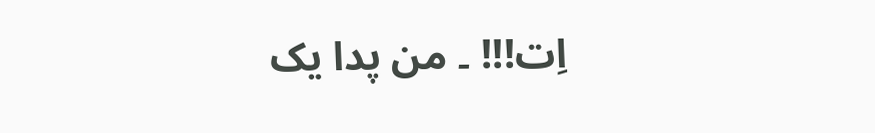اِت!!! ۔ من پدا یک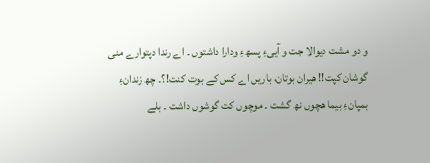و دو مشت دیوالا جت و آییءِ پسھءِ ودارا داشتوں ۔ اے رندا دپتوارے منی گوشان کپت!! ھیران بوتان، باریں اے کس کے بوت کنت!؟۔ چھ زندانءِ بمپانءِ بیما ھچوں نھ گشت ۔ موچوں کت گوشوں داشت ۔ بلے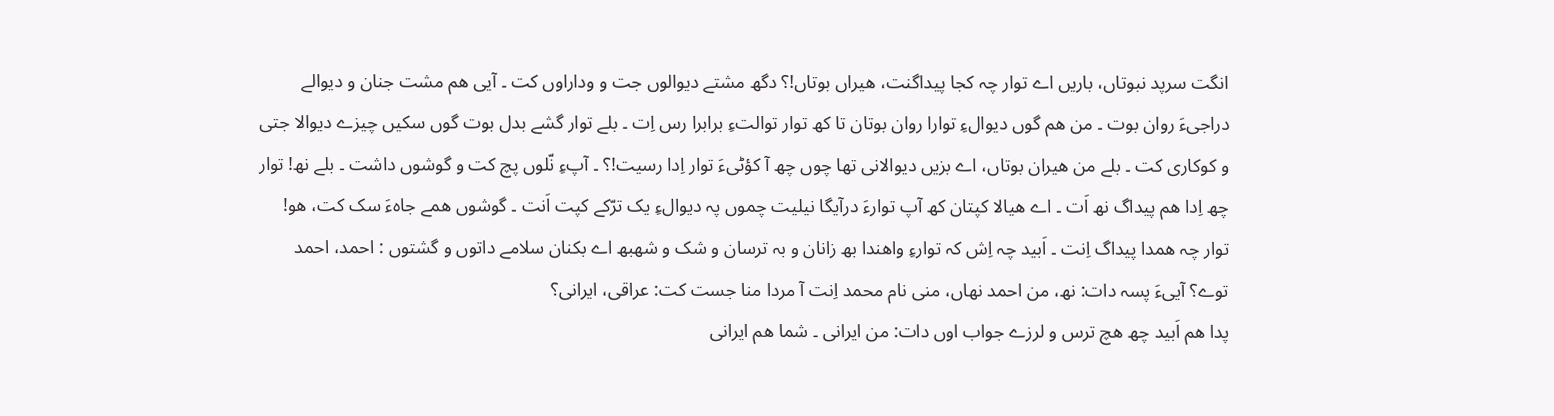انگت سرپد نبوتاں، باریں اے توار چہ کجا پیداگنت، ھیراں بوتاں!؟ دگھ مشتے دیوالوں جت و وداراوں کت ۔ آیی ھم مشت جنان و دیوالے دراجیءَ روان بوت ۔ من ھم گوں دیوالءِ توارا روان بوتان تا کھ توار توالتءِ برابرا رس اِت ۔ بلے توار گشے بدل بوت گوں سکیں چیزے دیوالا جتی و کوکاری کت ۔ بلے من ھیران بوتاں، اے بزیں دیوالانی تھا چوں چھ آ کؤٹیءَ توار اِدا رسیت!؟ ۔ آپءِ نّلوں پچ کت و گوشوں داشت ۔ بلے نھ! توار چھ اِدا ھم پیداگ نھ اَت ۔ اے ھیالا کپتان کھ آپ توارءَ درآیگا نیلیت چموں پہ دیوالءِ یک ترّکے کپت اَنت ۔ گوشوں ھمے جاہءَ سک کت، ھو! توار چہ ھمدا پیداگ اِنت ۔ اَبید چہ اِش کہ توارءِ واھندا بھ زانان و بہ ترسان و شک و شھبھ اے بکنان سلامے داتوں و گشتوں : احمد، احمد توے؟ آییءَ پسہ دات: نھ، من احمد نھاں، منی نام محمد اِنت آ مردا منا جست کت: عراقی، ایرانی؟
پدا ھم اَبید چھ ھچ ترس و لرزے جواب اوں دات: من ایرانی ۔ شما ھم ایرانی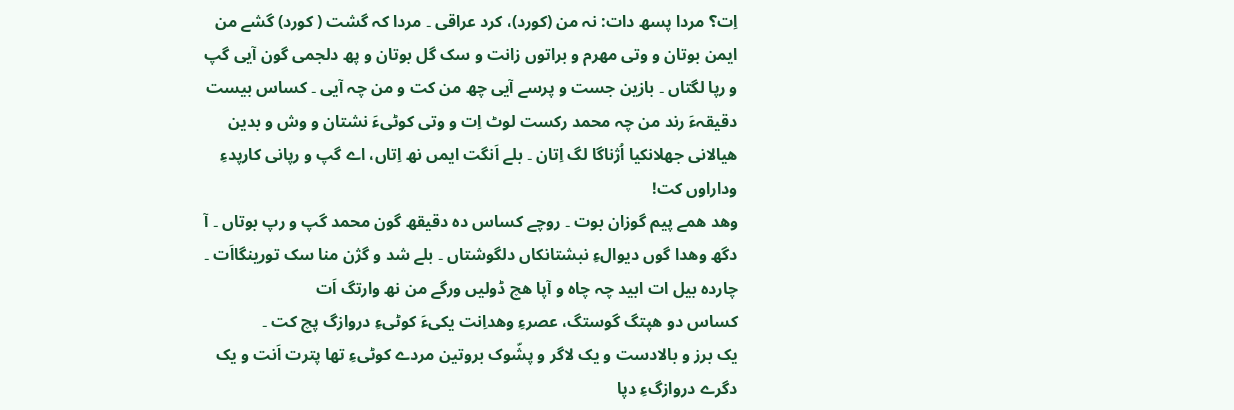اِت؟ مردا پسھ دات: نہ من (کورد)، کرد عراقی ۔ مردا کہ گشت ( کورد) گشے من ایمن بوتان و وتی مھرم و براتوں زانت و سک گل بوتان و پھ دلجمی گون آیی گپ و رپا لگتاں ۔ بازین جست و پرسے آیی چھ من کت و من چہ آیی ۔ کساس بیست دقیقہءَ رند من چہ محمد رکست لوٹ اِت و وتی کوٹیءَ نشتان و وش و بدین ھیالانی جھلانکیا اُژناگا لگ اِتان ۔ بلے اَنگت ایمں نھ اِتاں، اے گپ و رپانی کارپدءِ وداراوں کت!
وھد ھمے پیم گوزان بوت ۔ روچے کساس دہ دقیقھ گون محمد گپ و رپ بوتاں ۔ آ دگھ وھدا گوں دیوالءِ نبشتانکاں دلگوشتاں ۔ بلے شد و گژن منا سک تورینگااَت ۔ چاردہ بیل ات ابید چہ چاہ و آپا ھچ ڈولیں ورگے من نھ وارتگ اَت
کساس دو ھپتگ گوستگ، عصرءِ وھداِنت یکیءَ کوٹیءِ دروازگ پچ کت ۔
یک برز و بالادست و یک لاگر و پشّوک بروتین مردے کوٹیءِ تھا پترت اَنت و یک دگرے دروازگءِ دپا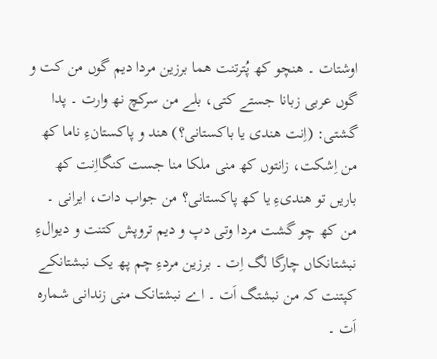اوشتات ۔ ھنچو کھ پُترتنت ھما برزین مردا دیم گوں من کت و گوں عربی زبانا جستے کتی، بلے من سرکچ نھ وارت ۔ پدا گشتی: (اِنت ھندی یا باکستانی؟) ھند و پاکستانءِ ناما کھ من اِشکت، زانتوں کھ منی ملکا منا جست کنگااِنت کھ باریں تو ھندیءِ یا کھ پاکستانی؟ من جواب دات، ایرانی ۔ من کھ چو گشت مردا وتی دپ و دیم تروپش کتنت و دیوالءِ نبشتانکاں چارگا لگ اِت ۔ برزین مردءِ چم پھ یک نبشتانکے کپتنت کہ من نبشتگ اَت ۔ اے نبشتانک منی زندانی شمارہ اَت ۔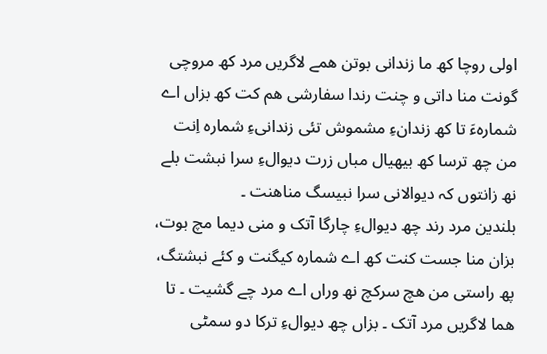اولی روچا کھ ما زندانی بوتن ھمے لاگریں مرد کھ مروچی گونت منا داتی و چنت رندا سفارشی ھم کت کھ بزاں اے شمارہءَ تا کھ زندانءِ مشموش تئی زندانیءِ شمارہ اِنت من چھ ترسا کھ بیھیال مباں زرت دیوالءِ سرا نبشت بلے نھ زانتوں کہ دیوالانی سرا نبیسگ مناھنت ۔
بلندین مرد رند چھ دیوالءِ چارگا آتک و منی دیما مچ بوت، بزان منا جست کنت کھ اے شمارہ کیگنت و کئے نبشتگ، پھ راستی من ھچ سرکچ نھ وراں اے مرد چے گشیت ۔ تا ھما لاگریں مرد آتک ۔ بزاں چھ دیوالءِ ترکا دو سمٹی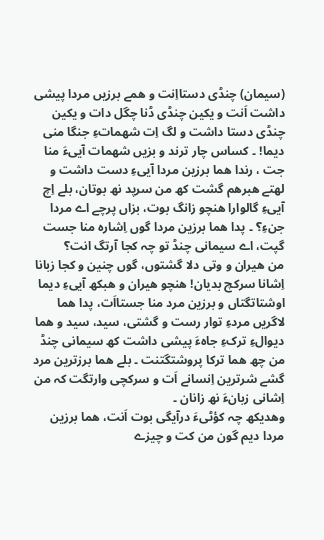(سیمان) چنڈی دستااِنت و ھمے برزیں مردا پیشی داشت اَنت و یکین چنڈی ڈنا چگل دات و یکین چنڈی دستا داشت و لگ اِت شھماتءِ جنگا منی دیما! ۔ کساس چار ترند و بزیں شھمات آییءَ منا جت ، رندا ھما برزین مردا آییءِ دست داشت و لھتے ھبرھم گشت کھ من سرپد نھ بوتان، بلے اِچ آییءِ گالوارا ھنچو زانگ بوت، بزاں پرچے اے مردا جنءِ؟ ۔ پدا ھما برزین مردا گوں اِشارہ منا جست گپت، اے سیمانی چنڈ تو چہ کجا آرتگ انت؟
من ھیران و وتی دلا گشتوں، گوں چنین و کجا زبانا اِشانا سرکچ بدیان! ھنچو ھیران و ھبکھ آییءِ دیما اوشتاتگتاں و برزین مرد منا جستااَت، پدا ھما لاگریں مردءِ توار رست و گشتی، سید، سید و ھما دیوالءِ ترکءِ جاہءَ پیشی داشت کھ سیمانی چنڈ من چھ ھما ترکا پروشتگتنت ۔ بلے ھما برزترین مرد گشے شرترین اِنسانے اَت و سرکچی وارتگت کہ من اِشانی زبانءَ نھ زانان ۔
وھدیکھ چہ کؤٹیءَ درآیگی بوت اَنت، ھما برزین مردا دیم گون من کت و چیزے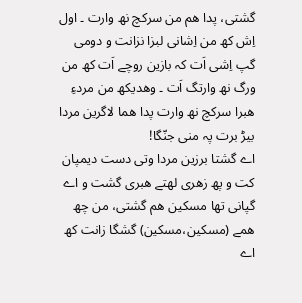گشتی، پدا ھم من سرکچ نھ وارت ۔ اول اِش کھ من اِشانی لبزا نزانت و دومی گپ اِشی اَت کہ بازین روچے اَت کھ من ورگ نھ وارتگ اَت ۔ وھدیکھ من مردءِ ھبرا سرکچ نھ وارت پدا ھما لاگرین مردا بیڑ برت پہ منی جنّگا!
اے گشتا برزین مردا وتی دست دیمپان کت و پھ زھری لھتے ھبری گشت و اے گپانی تھا مسکین ھم گشتی، من چھ ھمے (مسکین،مسکین) گشگا زانت کھ اے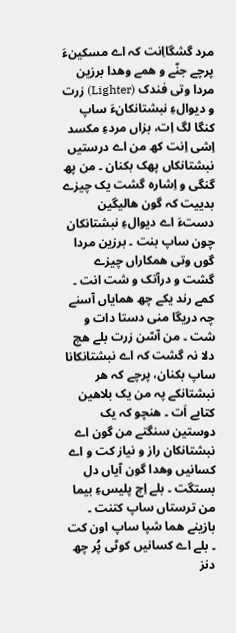مرد گشگااِنت کہ اے مسکینءَ پرچے جنّے و ھمے وھدا برزین مردا وتی فندک (Lighter) زرت و دیوالءِ نبشتانکانءَ ساپ کنگا لگ اِت، بزاں مردءِ مکسد اِشی اِنت کھ من اے درستیں نبشتانکاں پھک بکنان ۔ من پھ گنگی و اِشارہ گشت یک چیزے بدییت کہ گون ھالیگین دستءَ اے دیوالءِ نبشتانکان چون ساپ بنت ۔ برزین مردا گوں وتی ھمکاراں چیزے گشت و درآتک و شت انت ۔ کمے رند یکے چھ ھمایاں آسنے چہ دریگا منی دستا دات و شت ۔ من آسّن زرت بلے ھچ دلا نہ گشت کہ اے نبشتانکانا ساپ بکنان، پرچے کہ ھر نبشتانکے پہ من یک بلاھین کتابے اَت ۔ ھنچو کہ یک دوستین سنگتے من گون اے نبشتانکان راز و نیاز کت و اے کسانیں وھدا گون آیاں دل بستگت ۔ بلے اِچ پلیسءِ بیما من ترستاں ساپ کتنت ۔ بازینے ھما شپا ساپ اون کت ۔ بلے اے کسانیں کوٹی پُر چھ دنز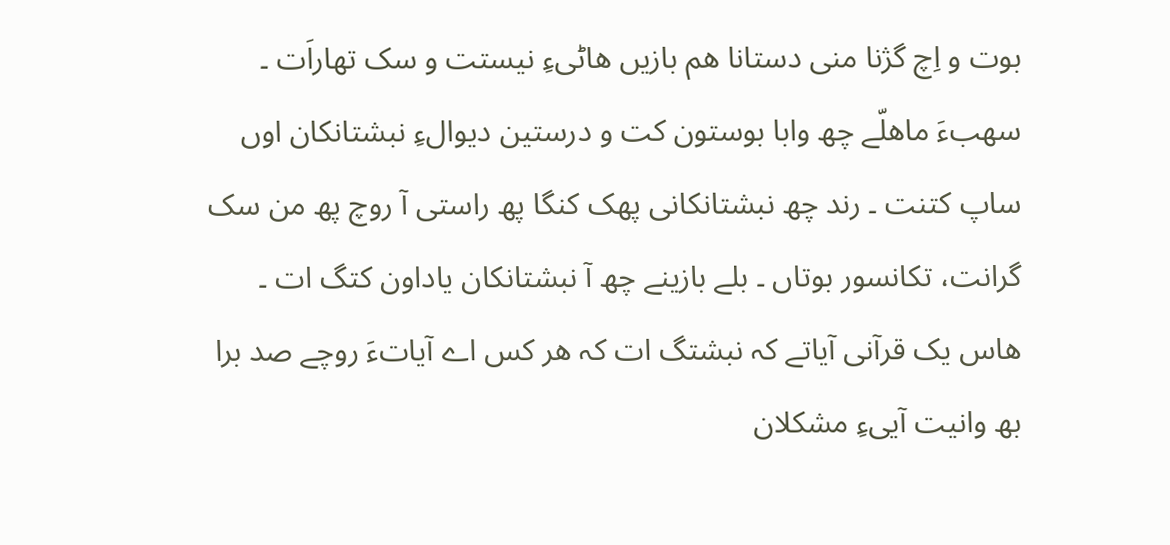بوت و اِچ گژنا منی دستانا ھم بازیں ھاٹیءِ نیستت و سک تھاراَت ۔ سھبءَ ماھلّے چھ وابا بوستون کت و درستین دیوالءِ نبشتانکان اوں ساپ کتنت ۔ رند چھ نبشتانکانی پھک کنگا پھ راستی آ روچ پھ من سک گرانت، تکانسور بوتاں ۔ بلے بازینے چھ آ نبشتانکان یاداون کتگ ات ۔ ھاس یک قرآنی آیاتے کہ نبشتگ ات کہ ھر کس اے آیاتءَ روچے صد برا بھ وانیت آییءِ مشکلان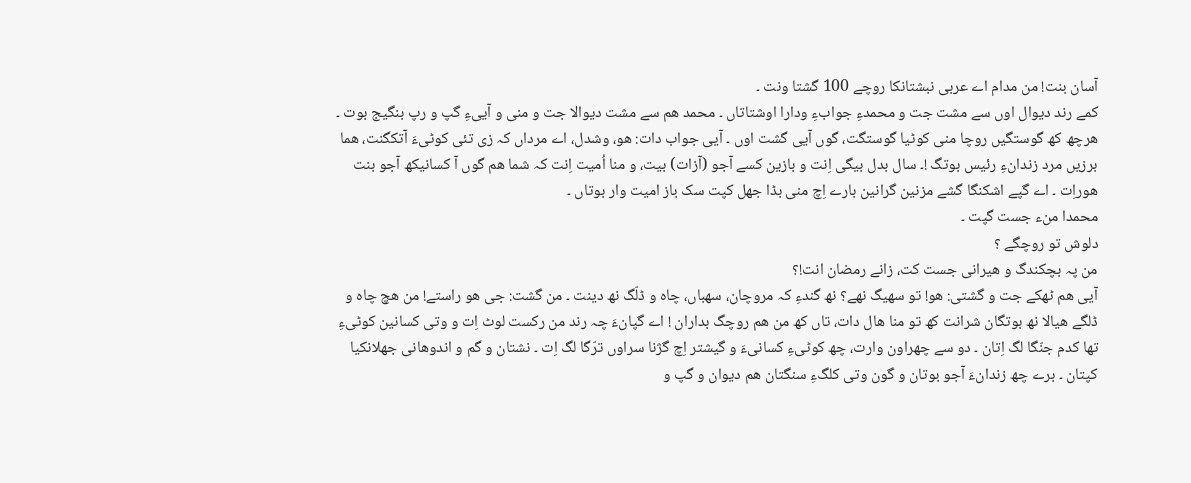آسان بنت! من مدام اے عربی نبشتانکا روچے 100 گشتا ونت ۔
کمے رند دیوال اوں سے مشت جت و محمدءِ جوابءِ ودارا اوشتاتاں ۔ محمد ھم سے مشت دیوالا جت و منی و آییءِ گپ و رپ بنگیج بوت ۔ ھرچھ کھ گوستگیں روچا منی کوٹیا گوستگت، گوں آیی گشت اوں ۔ آیی جواب دات: ھو، وشدل، اے مرداں کہ زی تئی کوٹیءَ آتکگنت، ھما برزیں مرد زندانءِ رئیس بوتگ !۔ سال بدل بیگی اِنت و بازین کسے آجو (آزات) بیت، و منا اُمیت اِنت کہ شما ھم گوں آ کسانیکھ آجو بنت ھوراِت ۔ اے گپے اشکنگا گشے مزنین گرانین بارے اِچ منی بڈا جھل کپت سک باز امیت وار بوتاں ۔
محمدا منء جست گپت ۔
دلوش تو روچگے ؟
من پہ بچکندگ و ھیرانی جست کت، زانے رمضان انت!؟
آیی ھم ٹھکے جت و گشتی: ھو! تو سھیگ نھے؟ نھ گندءِ کہ مروچان، سھباں، چاہ و ڈلّگ نھ دینت ۔ من گشت: جی ھو راستے! من ھچ چاہ و ڈلگے ھیالا نھ بوتگان شرانت کھ تو منا ھال دات، تاں کھ من ھم روچگ بداران ! اے گپانءَ چہ رند من رکست لوٹ اِت و وتی کسانین کوٹیءِ تھا کدم جنّگا لگ اِتان ۔ دو سے چھراون وارت، چھ کوٹیءِ کسانیءَ و گیشتر اِچ گژنا سراوں ترّگا لگ اِت ۔ نشتان و گم و اندوھانی جھلانکیا کپتان ۔ برے چھ زندانءَ آجو بوتان و گون وتی کلگءِ سنگتان ھم دیوان و گپ و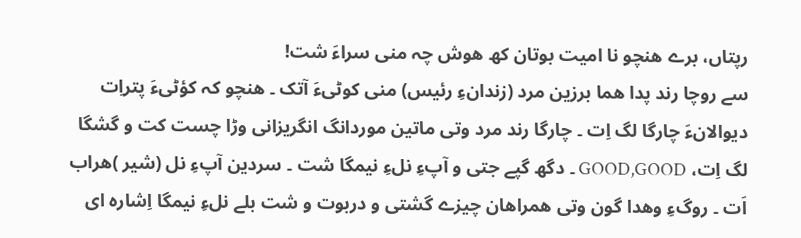رپتاں، برے ھنچو نا امیت بوتان کھ ھوش چہ منی سراءَ شت!
سے روچا رند پدا ھما برزین مرد (زندانءِ رئیس) منی کوٹیءَ آتک ۔ ھنچو کہ کؤٹیءَ پتراِت دیوالانءَ چارگا لگ اِت ۔ چارگا رند مرد وتی ماتین موردانگ انگریزانی وڑا چست کت و گشگا لگ اِت، GOOD,GOOD ۔ دگھ گپے جتی و آپءِ نلءِ نیمگا شت ۔ سردین آپءِ نل (شیر )ھراب اَت ۔ روگءِ وھدا گون وتی ھمراھان چیزے گشتی و دربوت و شت بلے نلءِ نیمگا اِشارہ ای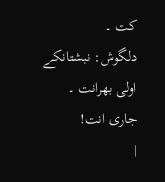کت ۔
دلگوش: نبشتانکے اولی بھرانت ۔
جاری انت!
|